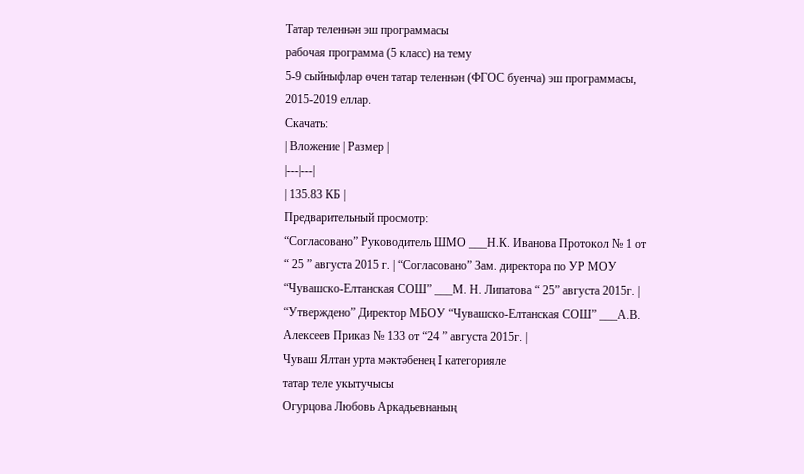Татар теленнән эш программасы
рабочая программа (5 класс) на тему
5-9 сыйныфлар өчен татар теленнән (ФГОС буенча) эш программасы, 2015-2019 еллар.
Скачать:
| Вложение | Размер |
|---|---|
| 135.83 КБ |
Предварительный просмотр:
“Согласовано” Руководитель ШМО ___Н.К. Иванова Протокол № 1 от “ 25 ” августа 2015 г. | “Согласовано” Зам. директора по УР МОУ “Чувашско-Елтанская СОШ” ___М. Н. Липатова “ 25” августа 2015г. | “Утверждено” Директор МБОУ “Чувашско-Елтанская СОШ” ___А.В. Алексеев Приказ № 133 от “24 ” августа 2015г. |
Чуваш Ялтан урта мәктәбенең I категорияле
татар теле укытучысы
Огурцова Любовь Аркадьевнаның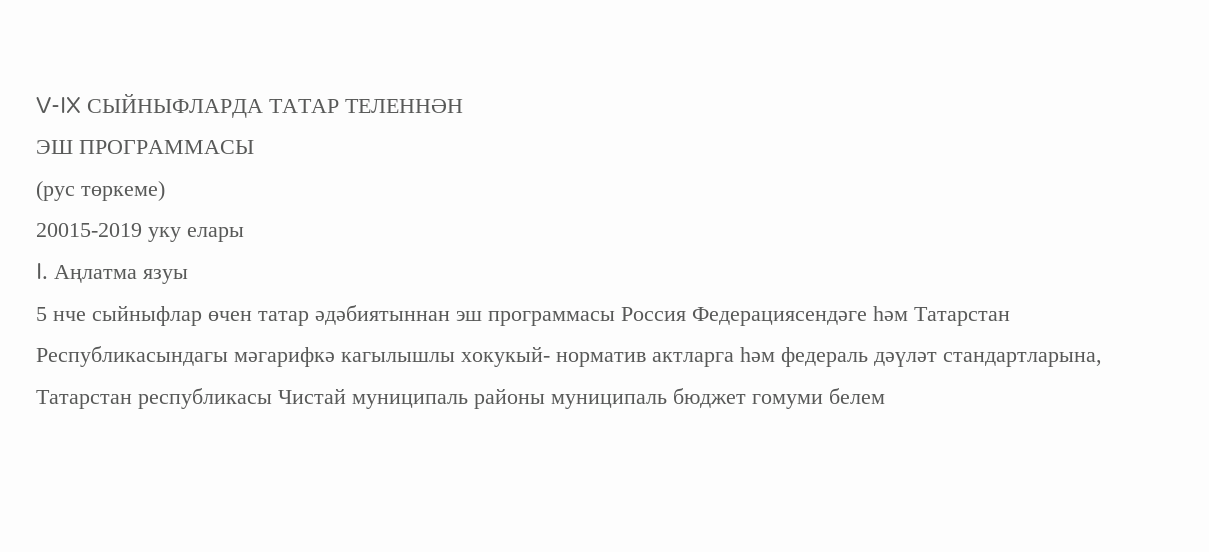V-IX СЫЙНЫФЛАРДА ТАТАР ТЕЛЕННӘН
ЭШ ПРОГРАММАСЫ
(рус төркеме)
20015-2019 уку елары
I. Аңлатма язуы
5 нче сыйныфлар өчен татар әдәбиятыннан эш программасы Россия Федерациясендәге һәм Татарстан Республикасындагы мәгарифкә кагылышлы хокукый- норматив актларга һәм федераль дәүләт стандартларына, Татарстан республикасы Чистай муниципаль районы муниципаль бюджет гомуми белем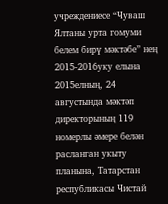учреждениесе “Чуваш Ялтаны урта гомуми белем бирү мәктәбе” нең 2015-2016уку елына 2015елның, 24 августында мәктәп директорының 119 номерлы әмере белән расланган укыту планына, Татарстан республикасы Чистай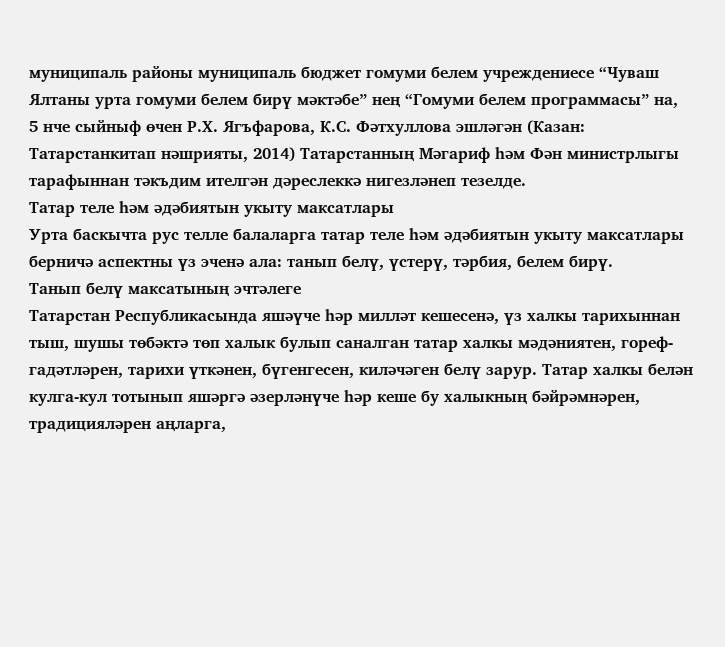муниципаль районы муниципаль бюджет гомуми белем учреждениесе “Чуваш Ялтаны урта гомуми белем бирү мәктәбе” нең “Гомуми белем программасы” на,
5 нче сыйныф өчен Р.Х. Ягъфарова, К.С. Фәтхуллова эшләгән (Казан: Татарстанкитап нәшрияты, 2014) Татарстанның Мәгариф һәм Фән министрлыгы тарафыннан тәкъдим ителгән дәреслеккә нигезләнеп тезелде.
Татар теле һәм әдәбиятын укыту максатлары
Урта баскычта рус телле балаларга татар теле һәм әдәбиятын укыту максатлары берничә аспектны үз эченә ала: танып белү, үстерү, тәрбия, белем бирү.
Танып белү максатының эчтәлеге
Татарстан Республикасында яшәүче һәр милләт кешесенә, үз халкы тарихыннан тыш, шушы төбәктә төп халык булып саналган татар халкы мәдәниятен, гореф-гадәтләрен, тарихи үткәнен, бүгенгесен, киләчәген белү зарур. Татар халкы белән кулга-кул тотынып яшәргә әзерләнүче һәр кеше бу халыкның бәйрәмнәрен, традицияләрен аңларга,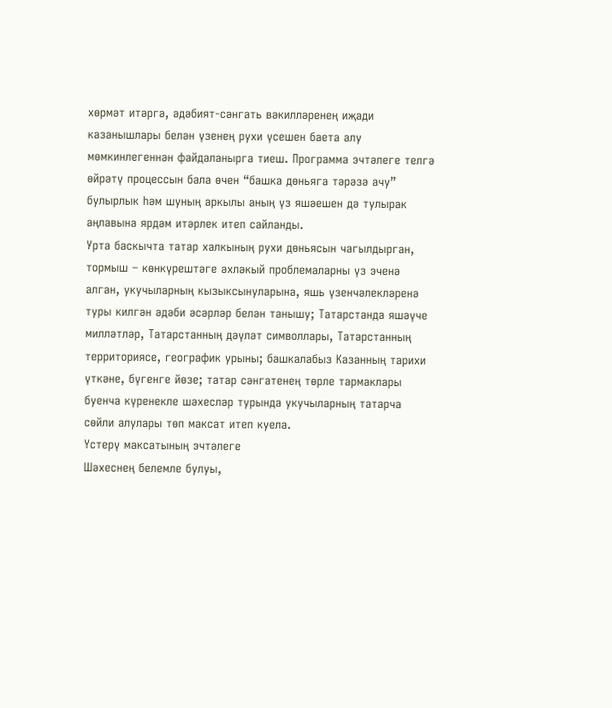хөрмәт итәргә, әдәбият-сәнгать вәкилләренең иҗади казанышлары белән үзенең рухи үсешен баета алу мөмкинлегеннән файдаланырга тиеш. Программа эчтәлеге телгә өйрәтү процессын бала өчен “башка дөньяга тәрәзә ачу” булырлык һәм шуның аркылы аның үз яшәешен дә тулырак аңлавына ярдәм итәрлек итеп сайланды.
Урта баскычта татар халкының рухи дөньясын чагылдырган, тормыш – көнкүрештәге әхләкый проблемаларны үз эченә алган, укучыларның кызыксынуларына, яшь үзенчәлекләренә туры килгән әдәби әсәрләр белән танышу; Татарстанда яшәүче милләтләр, Татарстанның дәүләт символлары, Татарстанның территориясе, географик урыны; башкалабыз Казанның тарихи үткәне, бүгенге йөзе; татар сәнгатенең төрле тармаклары буенча күренекле шәхесләр турында укучыларның татарча сөйли алулары төп максат итеп куела.
Үстерү максатының эчтәлеге
Шәхеснең белемле булуы,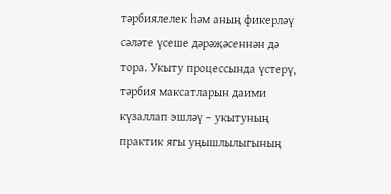тәрбиялелек һәм аның фикерләү сәләте үсеше дәрәҗәсеннән дә тора. Укыту процессында үстерү, тәрбия максатларын даими күзаллап эшләү – укытуның практик ягы уңышлылыгының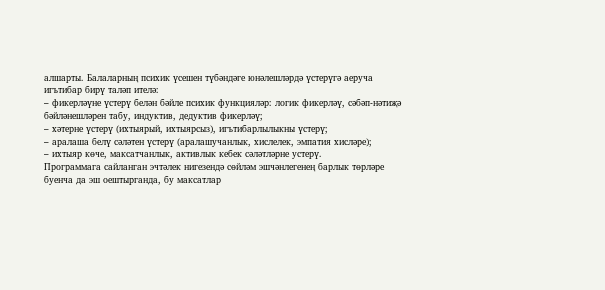алшарты. Балаларның психик үсешен түбәндәге юнәлешләрдә үстерүгә аеруча игътибар бирү таләп ителә:
– фикерләүне үстерү белән бәйле психик функцияләр: логик фикерләү, сәбәп-нәтиҗә бәйләнешләрен табу, индуктив, дедуктив фикерләү;
– хәтерне үстерү (ихтыярый, ихтыярсыз), игътибарлылыкны үстерү;
– аралаша белү сәләтен үстерү (аралашучанлык, хислелек, эмпатия хисләре);
– ихтыяр көче, максатчанлык, активлык кебек сәләтләрне устерү.
Программага сайланган эчтәлек нигезендә сөйләм эшчәнлегенең барлык төрләре буенча да эш оештырганда, бу максатлар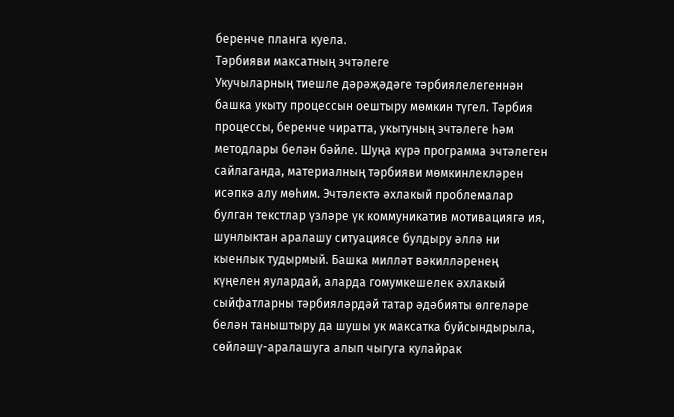беренче планга куела.
Тәрбияви максатның эчтәлеге
Укучыларның тиешле дәрәҗәдәге тәрбиялелегеннән башка укыту процессын оештыру мөмкин түгел. Тәрбия процессы, беренче чиратта, укытуның эчтәлеге һәм методлары белән бәйле. Шуңа күрә программа эчтәлеген сайлаганда, материалның тәрбияви мөмкинлекләрен исәпкә алу мөһим. Эчтәлектә әхлакый проблемалар булган текстлар үзләре үк коммуникатив мотивациягә ия, шунлыктан аралашу ситуациясе булдыру әллә ни кыенлык тудырмый. Башка милләт вәкилләренең күңелен яулардай, аларда гомумкешелек әхлакый сыйфатларны тәрбияләрдәй татар әдәбияты өлгеләре белән таныштыру да шушы ук максатка буйсындырыла, сөйләшү-аралашуга алып чыгуга кулайрак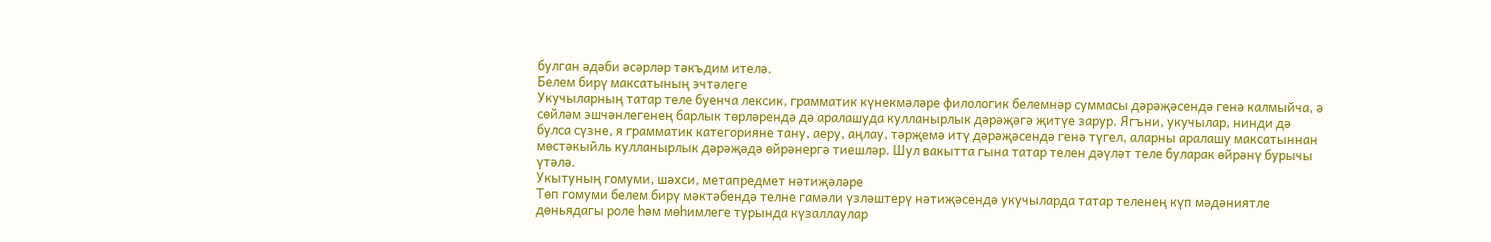булган әдәби әсәрләр тәкъдим ителә.
Белем бирү максатының эчтәлеге
Укучыларның татар теле буенча лексик, грамматик күнекмәләре филологик белемнәр суммасы дәрәҗәсендә генә калмыйча, ә сөйләм эшчәнлегенең барлык төрләрендә дә аралашуда кулланырлык дәрәҗәгә җитүе зарур. Ягъни, укучылар, нинди дә булса сүзне, я грамматик категорияне тану, аеру, аңлау, тәрҗемә итү дәрәҗәсендә генә түгел, аларны аралашу максатыннан мөстәкыйль кулланырлык дәрәҗәдә өйрәнергә тиешләр. Шул вакытта гына татар телен дәүләт теле буларак өйрәнү бурычы үтәлә.
Укытуның гомуми, шәхси, метапредмет нәтиҗәләре
Төп гомуми белем бирү мәктәбендә телне гамәли үзләштерү нәтиҗәсендә укучыларда татар теленең күп мәдәниятле дөньядагы роле һәм мөһимлеге турында күзаллаулар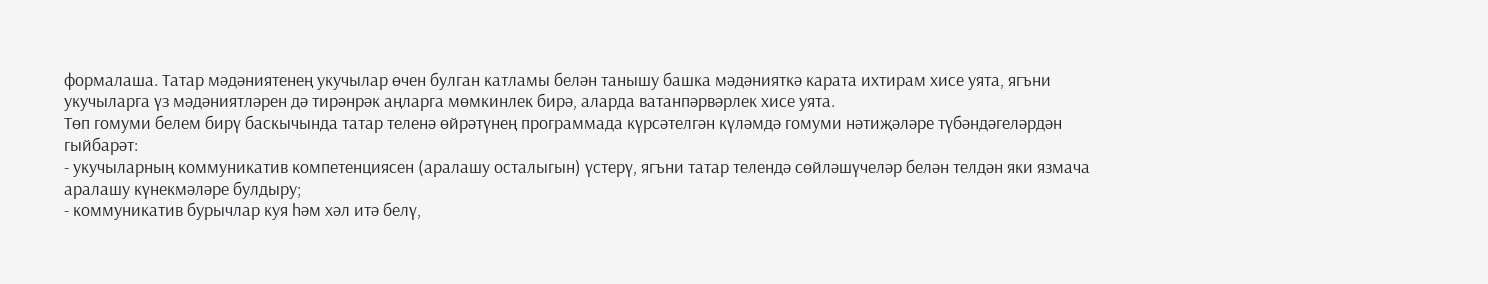формалаша. Татар мәдәниятенең укучылар өчен булган катламы белән танышу башка мәдәнияткә карата ихтирам хисе уята, ягъни укучыларга үз мәдәниятләрен дә тирәнрәк аңларга мөмкинлек бирә, аларда ватанпәрвәрлек хисе уята.
Төп гомуми белем бирү баскычында татар теленә өйрәтүнең программада күрсәтелгән күләмдә гомуми нәтиҗәләре түбәндәгеләрдән гыйбарәт:
- укучыларның коммуникатив компетенциясен (аралашу осталыгын) үстерү, ягъни татар телендә сөйләшүчеләр белән телдән яки язмача аралашу күнекмәләре булдыру;
- коммуникатив бурычлар куя һәм хәл итә белү,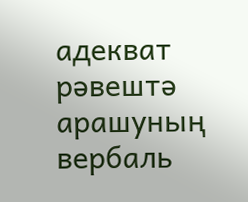адекват рәвештә арашуның вербаль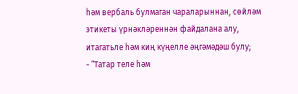һәм вербаль булмаган чараларыннан, сөйләм этикеты үрнәкләреннән файдалана алу, итагатьле һәм киң күңелле әңгәмәдәш булу;
- “Татар теле һәм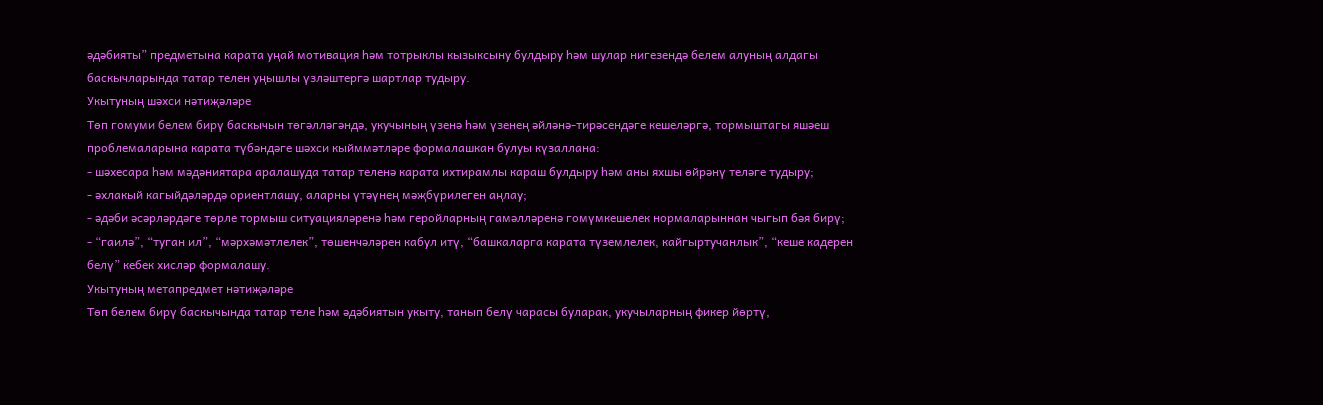әдәбияты” предметына карата уңай мотивация һәм тотрыклы кызыксыну булдыру һәм шулар нигезендә белем алуның алдагы баскычларында татар телен уңышлы үзләштергә шартлар тудыру.
Укытуның шәхси нәтиҗәләре
Төп гомуми белем бирү баскычын төгәлләгәндә, укучының үзенә һәм үзенең әйләнә-тирәсендәге кешеләргә, тормыштагы яшәеш проблемаларына карата түбәндәге шәхси кыйммәтләре формалашкан булуы күзаллана:
- шәхесара һәм мәдәниятара аралашуда татар теленә карата ихтирамлы караш булдыру һәм аны яхшы өйрәнү теләге тудыру;
- әхлакый кагыйдәләрдә ориентлашу, аларны үтәүнең мәҗбүрилеген аңлау;
- әдәби әсәрләрдәге төрле тормыш ситуацияләренә һәм геройларның гамәлләренә гомүмкешелек нормаларыннан чыгып бәя бирү;
- “гаилә”, “туган ил”, “мәрхәмәтлелек”, төшенчәләрен кабул итү, “башкаларга карата түземлелек, кайгыртучанлык”, “кеше кадерен белү” кебек хисләр формалашу.
Укытуның метапредмет нәтиҗәләре
Төп белем бирү баскычында татар теле һәм әдәбиятын укыту, танып белү чарасы буларак, укучыларның фикер йөртү,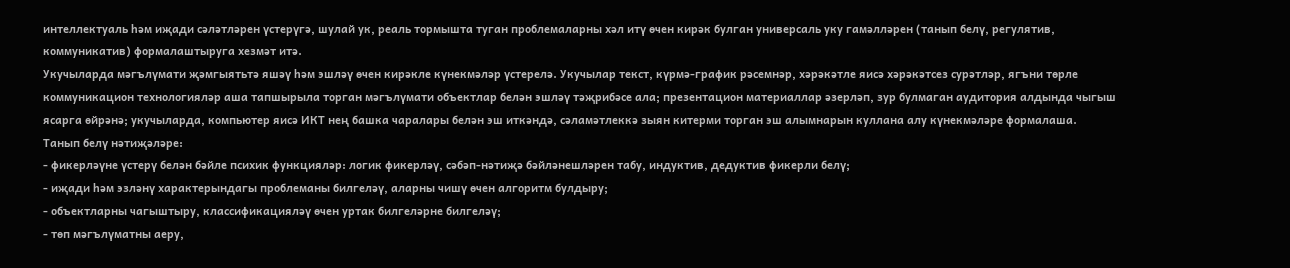интеллектуаль һәм иҗади сәләтләрен үстерүгә, шулай ук, реаль тормышта туган проблемаларны хәл итү өчен кирәк булган универсаль уку гамәлләрен (танып белү, регулятив, коммуникатив) формалаштыруга хезмәт итә.
Укучыларда мәгълүмати җәмгыятьтә яшәү һәм эшләү өчен кирәкле күнекмәләр үстерелә. Укучылар текст, күрмә-график рәсемнәр, хәрәкәтле яисә хәрәкәтсез сурәтләр, ягъни төрле коммуникацион технологияләр аша тапшырыла торган мәгълүмати объектлар белән эшләү тәҗрибәсе ала; презентацион материаллар әзерләп, зур булмаган аудитория алдында чыгыш ясарга өйрәнә; укучыларда, компьютер яисә ИКТ нең башка чаралары белән эш иткәндә, сәламәтлеккә зыян китерми торган эш алымнарын куллана алу күнекмәләре формалаша.
Танып белү нәтиҗәләре:
- фикерләүне үстерү белән бәйле психик функцияләр: логик фикерләү, сәбәп-нәтиҗә бәйләнешләрен табу, индуктив, дедуктив фикерли белү;
- иҗади һәм эзләнү характерындагы проблеманы билгеләү, аларны чишү өчен алгоритм булдыру;
- объектларны чагыштыру, классификацияләү өчен уртак билгеләрне билгеләү;
- төп мәгълүматны аеру,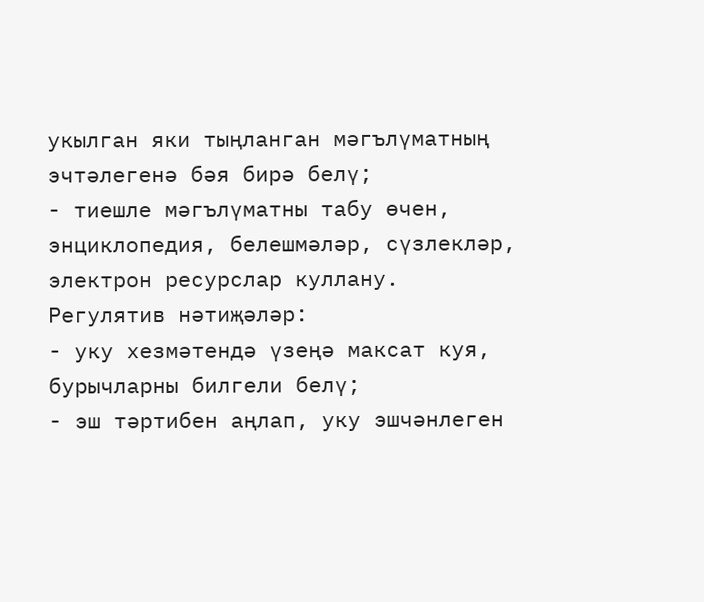укылган яки тыңланган мәгълүматның эчтәлегенә бәя бирә белү;
- тиешле мәгълүматны табу өчен, энциклопедия, белешмәләр, сүзлекләр, электрон ресурслар куллану.
Регулятив нәтиҗәләр:
- уку хезмәтендә үзеңә максат куя, бурычларны билгели белү;
- эш тәртибен аңлап, уку эшчәнлеген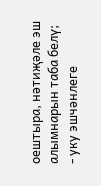оештыра, нәтиҗәле эш алымнарын таба белү;
- уку эшчәнлеге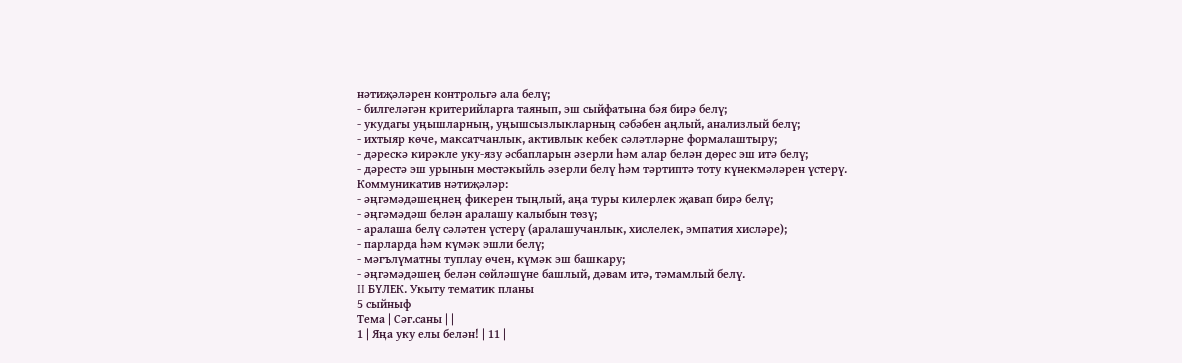нәтиҗәләрен контрольгә ала белү;
- билгеләгән критерийларга таянып, эш сыйфатына бәя бирә белү;
- укудагы уңышларның, уңышсызлыкларның сәбәбен аңлый, анализлый белү;
- ихтыяр көче, максатчанлык, активлык кебек сәләтләрне формалаштыру;
- дәрескә кирәкле уку-язу әсбапларын әзерли һәм алар белән дөрес эш итә белү;
- дәрестә эш урынын мөстәкыйль әзерли белү һәм тәртиптә тоту күнекмәләрен үстерү.
Коммуникатив нәтиҗәләр:
- әңгәмәдәшеңнең фикерен тыңлый, аңа туры килерлек җавап бирә белү;
- әңгәмәдәш белән аралашу калыбын төзү;
- аралаша белү сәләтен үстерү (аралашучанлык, хислелек, эмпатия хисләре);
- парларда һәм күмәк эшли белү;
- мәгълүматны туплау өчен, күмәк эш башкару;
- әңгәмәдәшең белән сөйләшүне башлый, дәвам итә, тәмамлый белү.
II БҮЛЕК. Укыту тематик планы
5 сыйныф
Тема | Сәг.саны | |
1 | Яңа уку елы белән! | 11 |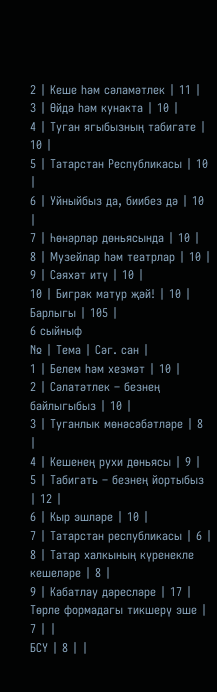2 | Кеше һәм сәламәтлек | 11 |
3 | Өйдә һәм кунакта | 10 |
4 | Туган ягыбызның табигате | 10 |
5 | Татарстан Республикасы | 10 |
6 | Уйныйбыз да, биибез дә | 10 |
7 | Һөнәрләр дөньясында | 10 |
8 | Музейлар һәм театрлар | 10 |
9 | Сәяхәт итү | 10 |
10 | Бигрәк матур җәй! | 10 |
Барлыгы | 105 |
6 сыйныф
№ | Тема | Cәг. сан |
1 | Белем һәм хезмәт | 10 |
2 | Сәлатәтлек – безнең байлыгыбыз | 10 |
3 | Туганлык мөнәсәбәтләре | 8 |
4 | Кешенең рухи дөньясы | 9 |
5 | Табигать – безнең йортыбыз | 12 |
6 | Кыр эшләре | 10 |
7 | Татарстан республикасы | 6 |
8 | Татар халкының күренекле кешеләре | 8 |
9 | Кабатлау дәресләре | 17 |
Төрле формадагы тикшерү эше | 7 | |
БСҮ | 8 | |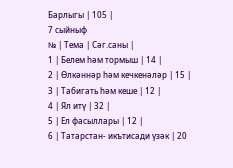Барлыгы | 105 |
7 сыйныф
№ | Тема | Сәг.саны |
1 | Белем һәм тормыш | 14 |
2 | Өлкәннәр һәм кечкенәләр | 15 |
3 | Табигать һәм кеше | 12 |
4 | Ял итү | 32 |
5 | Ел фасыллары | 12 |
6 | Татарстан- икътисади үзәк | 20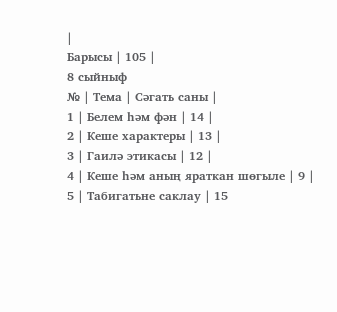|
Барысы | 105 |
8 сыйныф
№ | Тема | Сәгать саны |
1 | Белем һәм фән | 14 |
2 | Кеше характеры | 13 |
3 | Гаилә этикасы | 12 |
4 | Кеше һәм аның яраткан шөгыле | 9 |
5 | Табигатьне саклау | 15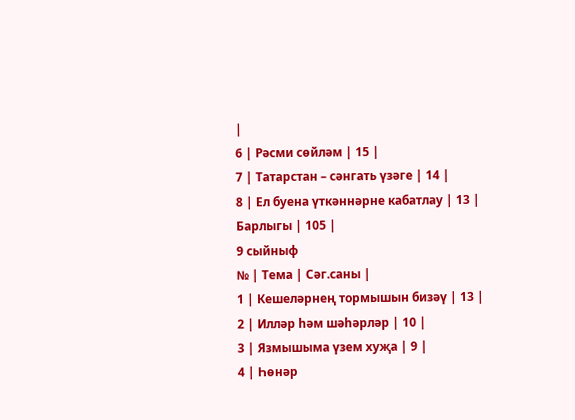|
6 | Рәсми сөйләм | 15 |
7 | Татарстан – сәнгать үзәге | 14 |
8 | Ел буена үткәннәрне кабатлау | 13 |
Барлыгы | 105 |
9 сыйныф
№ | Тема | Сәг.саны |
1 | Кешеләрнең тормышын бизәү | 13 |
2 | Илләр һәм шәһәрләр | 10 |
3 | Язмышыма үзем хуҗа | 9 |
4 | Һөнәр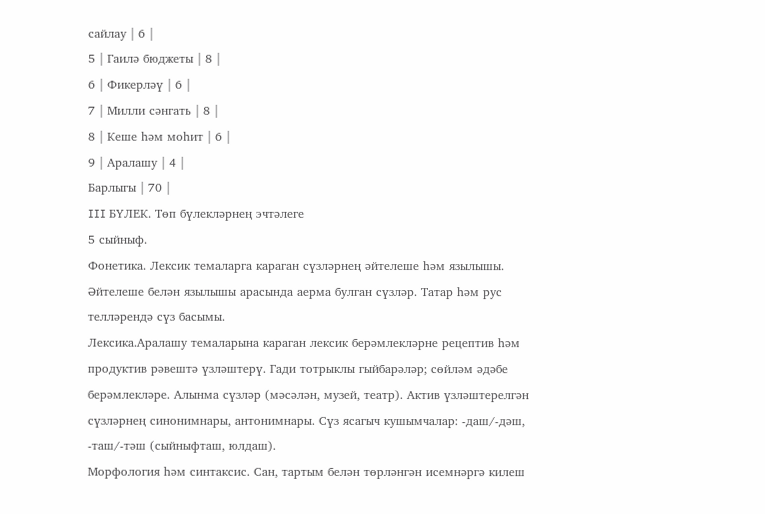сайлау | 6 |
5 | Гаилә бюджеты | 8 |
6 | Фикерләү | 6 |
7 | Милли сәнгать | 8 |
8 | Кеше һәм моһит | 6 |
9 | Аралашу | 4 |
Барлыгы | 70 |
III БҮЛЕК. Төп бүлекләрнең эчтәлеге
5 сыйныф.
Фонетика. Лексик темаларга караган сүзләрнең әйтелеше һәм язылышы. Әйтелеше белән язылышы арасында аерма булган сүзләр. Татар һәм рус телләрендә сүз басымы.
Лексика.Аралашу темаларына караган лексик берәмлекләрне рецептив һәм продуктив рәвештә үзләштерү. Гади тотрыклы гыйбарәләр; сөйләм әдәбе берәмлекләре. Алынма сүзләр (мәсәлән, музей, театр). Актив үзләштерелгән сүзләрнең синонимнары, антонимнары. Сүз ясагыч кушымчалар: -даш/-дәш, -таш/-тәш (сыйныфташ, юлдаш).
Морфология һәм синтаксис. Сан, тартым белән төрләнгән исемнәргә килеш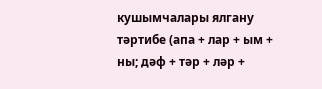кушымчалары ялгану тәртибе (апа + лар + ым + ны; дәф + тәр + ләр +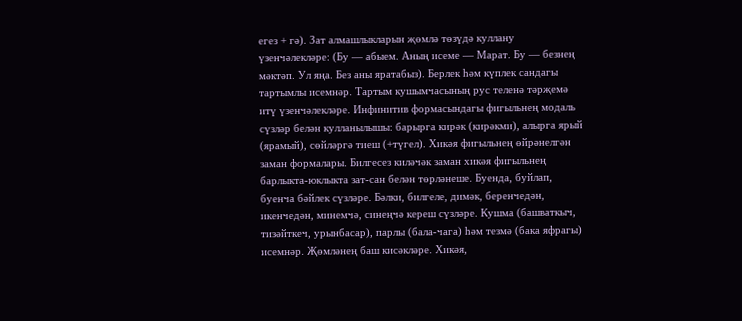егез + гә). Зат алмашлыкларын җөмлә төзүдә куллану үзенчәлекләре: (Бу — абыем. Аның исеме — Марат. Бу — безнең мәктәп. Ул яңа. Без аны яратабыз). Берлек һәм күплек сандагы тартымлы исемнәр. Тартым кушымчасының рус теленә тәрҗемә итү үзенчәлекләре. Инфинитив формасындагы фигыльнең модаль сүзләр белән кулланылышы: барырга кирәк (кирәкми), алырга ярый (ярамый), сөйләргә тиеш (+түгел). Хикәя фигыльнең өйрәнелгән заман формалары. Билгесез киләчәк заман хикәя фигыльнең барлыкта-юклыкта зат-сан белән төрләнеше. Буенда, буйлап, буенча бәйлек сүзләре. Бәлки, билгеле, димәк, беренчедән, икенчедән, минемчә, синеңчә кереш сүзләре. Кушма (башваткыч, тизәйткеч, урынбасар), парлы (бала-чага) һәм тезмә (бака яфрагы) исемнәр. Җөмләнең баш кисәкләре. Хикәя,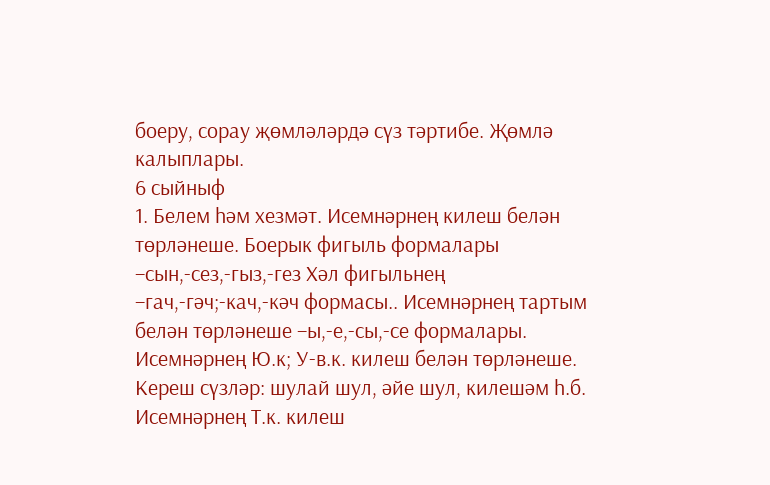боеру, сорау җөмләләрдә сүз тәртибе. Җөмлә калыплары.
6 сыйныф
1. Белем һәм хезмәт. Исемнәрнең килеш белән төрләнеше. Боерык фигыль формалары –сын,-сез,-гыз,-гез Хәл фигыльнең –гач,-гәч;-кач,-кәч формасы.. Исемнәрнең тартым белән төрләнеше –ы,-е,-сы,-се формалары. Исемнәрнең Ю.к; У-в.к. килеш белән төрләнеше. Кереш сүзләр: шулай шул, әйе шул, килешәм һ.б. Исемнәрнең Т.к. килеш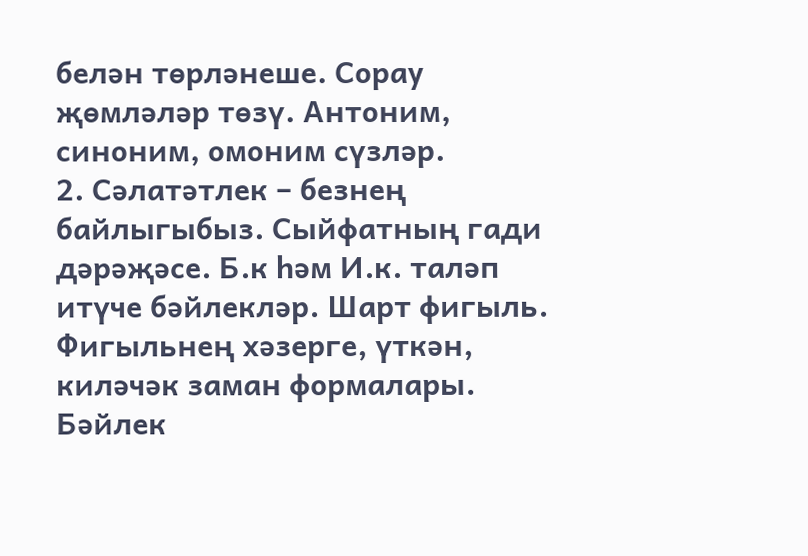белән төрләнеше. Сорау җөмләләр төзү. Антоним, синоним, омоним сүзләр.
2. Сәлатәтлек – безнең байлыгыбыз. Сыйфатның гади дәрәҗәсе. Б.к һәм И.к. таләп итүче бәйлекләр. Шарт фигыль. Фигыльнең хәзерге, үткән, киләчәк заман формалары. Бәйлек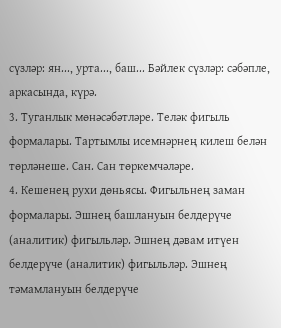сүзләр: ян..., урта..., баш... Бәйлек сүзләр: сәбәпле, аркасында, күрә.
3. Туганлык мөнәсәбәтләре. Теләк фигыль формалары. Тартымлы исемнәрнең килеш белән төрләнеше. Сан. Сан төркемчәләре.
4. Кешенең рухи дөньясы. Фигыльнең заман формалары. Эшнең башлануын белдерүче (аналитик) фигыльләр. Эшнең дәвам итүен белдерүче (аналитик) фигыльләр. Эшнең тәмамлануын белдерүче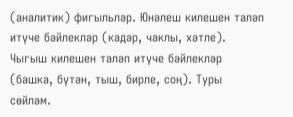(аналитик) фигыльләр. Юнәлеш килешен таләп итүче бәйлекләр (кадәр, чаклы, хәтле). Чыгыш килешен таләп итүче бәйлекләр (башка, бүтән, тыш, бирле, соң). Туры сөйләм.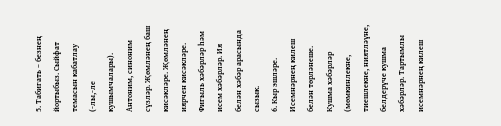5. Табигать – безнең йортыбыз. Сыйфат темасын кабатлау (-лы,-ле кушымчалары). Антоним, синоним сүзләр. Җөмләнең баш кисәкләре. Җөмләнең иярчен кисәкләре. Фигыль хәбәрләр һәм исем хәбәрләр. Ия белән хәбәр арасында сызык.
6. Кыр эшләре. Исемнәрнең килеш белән төрләнеше. Кушма хәбәрләр (мөмкинлекне, тиешлекне, ниятләүне, белдерүче кушма хәбәрләр. Тартымлы исемнәрнең килеш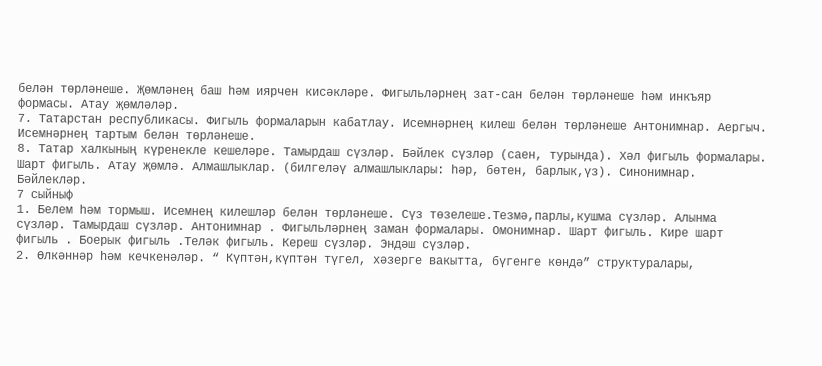белән төрләнеше. Җөмләнең баш һәм иярчен кисәкләре. Фигыльләрнең зат-сан белән төрләнеше һәм инкъяр формасы. Атау җөмләләр.
7. Татарстан республикасы. Фигыль формаларын кабатлау. Исемнәрнең килеш белән төрләнеше Антонимнар. Аергыч. Исемнәрнең тартым белән төрләнеше.
8. Татар халкының күренекле кешеләре. Тамырдаш сүзләр. Бәйлек сүзләр (саен, турында). Хәл фигыль формалары. Шарт фигыль. Атау җөмлә. Алмашлыклар. (билгеләү алмашлыклары: һәр, бөтен, барлык,үз). Синонимнар. Бәйлекләр.
7 сыйныф
1. Белем һәм тормыш. Исемнең килешләр белән төрләнеше. Сүз төзелеше.Тезмә,парлы,кушма сүзләр. Алынма сүзләр. Тамырдаш сүзләр. Антонимнар . Фигыльләрнең заман формалары. Омонимнар. Шарт фигыль. Кире шарт фигыль . Боерык фигыль .Теләк фигыль. Кереш сүзләр. Эндәш сүзләр.
2. Өлкәннәр һәм кечкенәләр. “ Күптән,күптән түгел, хәзерге вакытта, бүгенге көндә” структуралары,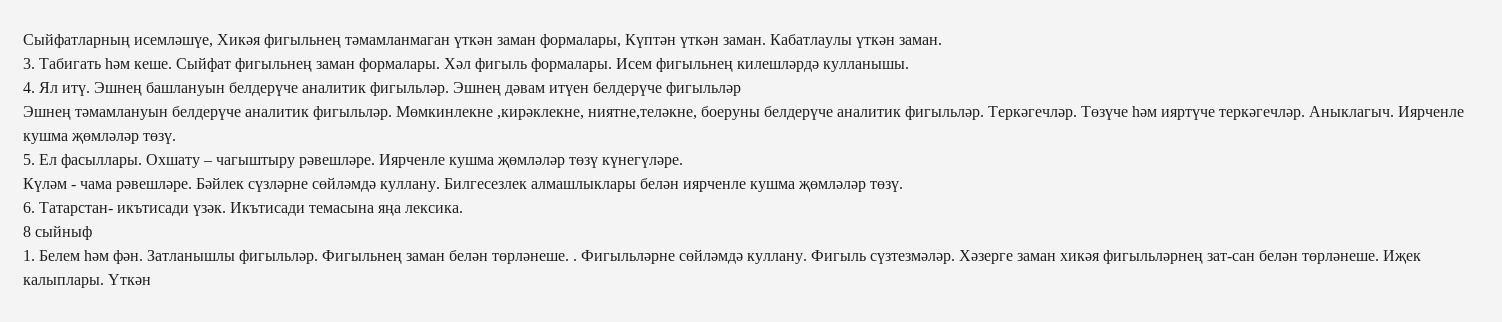Сыйфатларның исемләшүе, Хикәя фигыльнең тәмамланмаган үткән заман формалары, Күптән үткән заман. Кабатлаулы үткән заман.
3. Табигать һәм кеше. Сыйфат фигыльнең заман формалары. Хәл фигыль формалары. Исем фигыльнең килешләрдә кулланышы.
4. Ял итү. Эшнең башлануын белдерүче аналитик фигыльләр. Эшнең дәвам итүен белдерүче фигыльләр
Эшнең тәмамлануын белдерүче аналитик фигыльләр. Мөмкинлекне ,кирәклекне, ниятне,теләкне, боеруны белдерүче аналитик фигыльләр. Теркәгечләр. Төзүче һәм ияртүче теркәгечләр. Аныклагыч. Иярченле кушма җөмләләр төзү.
5. Ел фасыллары. Охшату – чагыштыру рәвешләре. Иярченле кушма җөмләләр төзү күнегүләре.
Күләм - чама рәвешләре. Бәйлек сүзләрне сөйләмдә куллану. Билгесезлек алмашлыклары белән иярченле кушма җөмләләр төзү.
6. Татарстан- икътисади үзәк. Икътисади темасына яңа лексика.
8 сыйныф
1. Белем һәм фән. Затланышлы фигыльләр. Фигыльнең заман белән төрләнеше. . Фигыльләрне сөйләмдә куллану. Фигыль сүзтезмәләр. Хәзерге заман хикәя фигыльләрнең зат-сан белән төрләнеше. Иҗек калыплары. Үткән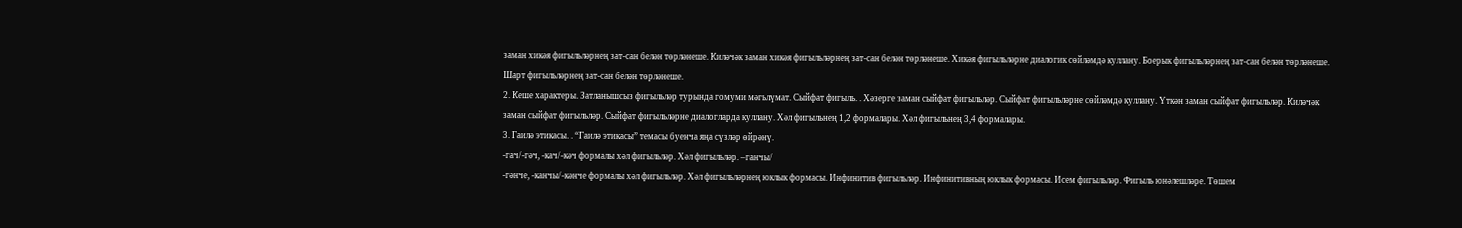заман хикәя фигыльләрнең зат-сан белән төрләнеше. Киләчәк заман хикәя фигыльләрнең зат-сан белән төрләнеше. Хикәя фигыльләрне диалогик сөйләмдә куллану. Боерык фигыльләрнең зат-сан белән төрләнеше. Шарт фигыльләрнең зат-сан белән төрләнеше.
2. Кеше характеры. Затланышсыз фигыльләр турында гомуми мәгьлүмат. Сыйфат фигыль. . Хәзерге заман сыйфат фигыльләр. Сыйфат фигыльләрне сөйләмдә куллану. Үткән заман сыйфат фигыльләр. Киләчәк заман сыйфат фигыльләр. Сыйфат фигыльләрне диалогларда куллану. Хәл фигыльнең 1,2 формалары. Хәл фигыльнең 3,4 формалары.
3. Гаилә этикасы. . “Гаилә этикасы” темасы буенча яңа сүзләр өйрәнү.
-гач/-гәч, -кач/-кәч формалы хәл фигыльләр. Хәл фигыльләр. –ганчы/
-гәнче, -канчы/-кәнче формалы хәл фигыльләр. Хәл фигыльләрнең юклык формасы. Инфинитив фигыльләр. Инфинитивның юклык формасы. Исем фигыльләр. Фигыль юнәлешләре. Төшем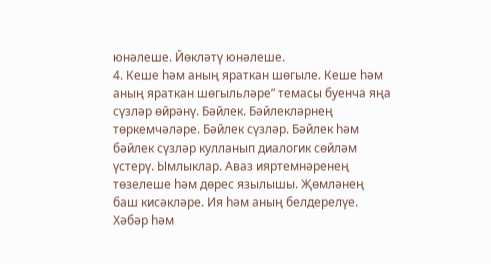юнәлеше. Йөкләтү юнәлеше.
4. Кеше һәм аның яраткан шөгыле. Кеше һәм аның яраткан шөгыльләре” темасы буенча яңа сүзләр өйрәнү. Бәйлек. Бәйлекләрнең төркемчәләре. Бәйлек сүзләр. Бәйлек һәм бәйлек сүзләр кулланып диалогик сөйләм үстерү. Ымлыклар. Аваз ияртемнәренең төзелеше һәм дөрес язылышы. Җөмләнең баш кисәкләре. Ия һәм аның белдерелүе. Хәбәр һәм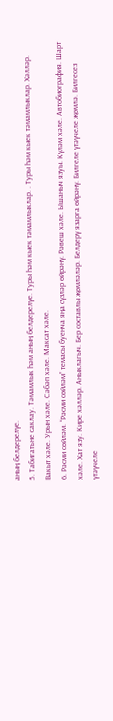аның белдерелүе.
5. Табигатьне саклау. Тәмамлык һәм аның белдерелүе. Туры һәм кыек тәмамлыклар. . Туры һәм кыек тәмамлыклар. Хәлләр. Вакыт хәле. Урын хәле. Сәбәп хәле. Максат хәле.
6. Рәсми сөйләм. “Рәсми сөйләм” темасы буенча яңа сүзләр өйрәнү. Рәвеш хәле. Ышаныч язуы. Күләм хәле. Автобиография. Шарт хәле. Хат язу. Кире хәлләр. Аныклагыч. Бер составлы җөмләләр. Белдерү язарга өйрәнү. Билгеле үтәүчеле җөмлә. Билгесез үтәүчеле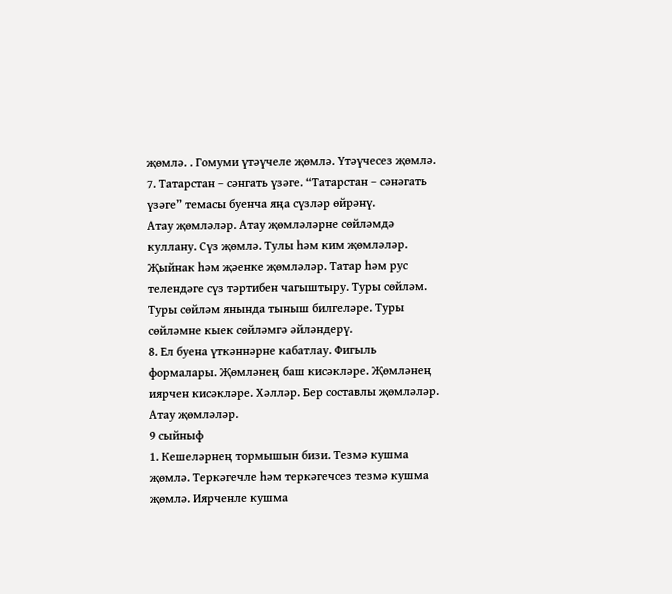җөмлә. . Гомуми үтәүчеле җөмлә. Үтәүчесез җөмлә.
7. Татарстан – сәнгать үзәге. “Татарстан – сәнәгать үзәге” темасы буенча яңа сүзләр өйрәнү.
Атау җөмләләр. Атау җөмләләрне сөйләмдә куллану. Сүз җөмлә. Тулы һәм ким җөмләләр. Җыйнак һәм җәенке җөмләләр. Татар һәм рус телендәге сүз тәртибен чагыштыру. Туры сөйләм. Туры сөйләм янында тыныш билгеләре. Туры сөйләмне кыек сөйләмгә әйләндерү.
8. Ел буена үткәннәрне кабатлау. Фигыль формалары. Җөмләнең баш кисәкләре. Җөмләнең иярчен кисәкләре. Хәлләр. Бер составлы җөмләләр. Атау җөмләләр.
9 сыйныф
1. Кешеләрнең тормышын бизи. Тезмә кушма җөмлә. Теркәгечле һәм теркәгечсез тезмә кушма җөмлә. Иярченле кушма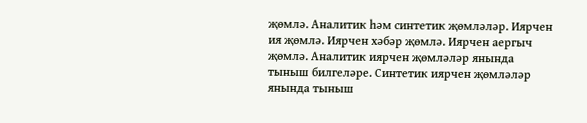җөмлә. Аналитик һәм синтетик җөмләләр. Иярчен ия җөмлә. Иярчен хәбәр җөмлә. Иярчен аергыч җөмлә. Аналитик иярчен җөмләләр янында тыныш билгеләре. Синтетик иярчен җөмләләр янында тыныш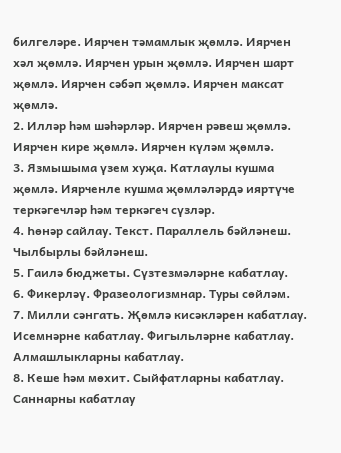билгеләре. Иярчен тәмамлык җөмлә. Иярчен хәл җөмлә. Иярчен урын җөмлә. Иярчен шарт җөмлә. Иярчен сәбәп җөмлә. Иярчен максат җөмлә.
2. Илләр һәм шәһәрләр. Иярчен рәвеш җөмлә. Иярчен кире җөмлә. Иярчен күләм җөмлә.
3. Язмышыма үзем хуҗа. Катлаулы кушма җөмлә. Иярченле кушма җөмләләрдә ияртүче теркәгечләр һәм теркәгеч сүзләр.
4. Һөнәр сайлау. Текст. Параллель бәйләнеш. Чылбырлы бәйләнеш.
5. Гаилә бюджеты. Сүзтезмәләрне кабатлау.
6. Фикерләү. Фразеологизмнар. Туры сөйләм.
7. Милли сәнгать. Җөмлә кисәкләрен кабатлау. Исемнәрне кабатлау. Фигыльләрне кабатлау. Алмашлыкларны кабатлау.
8. Кеше һәм мөхит. Сыйфатларны кабатлау. Саннарны кабатлау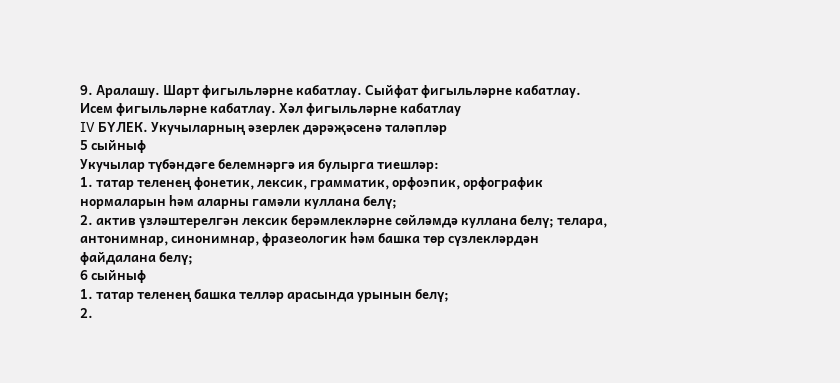9. Аралашу. Шарт фигыльләрне кабатлау. Сыйфат фигыльләрне кабатлау. Исем фигыльләрне кабатлау. Хәл фигыльләрне кабатлау
IV БҮЛЕК. Укучыларның әзерлек дәрәҗәсенә таләпләр
5 сыйныф
Укучылар түбәндәге белемнәргә ия булырга тиешләр:
1. татар теленең фонетик, лексик, грамматик, орфоэпик, орфографик нормаларын һәм аларны гамәли куллана белү;
2. актив үзләштерелгән лексик берәмлекләрне сөйләмдә куллана белү; телара, антонимнар, синонимнар, фразеологик һәм башка төр сүзлекләрдән файдалана белү;
6 сыйныф
1. татар теленең башка телләр арасында урынын белү;
2.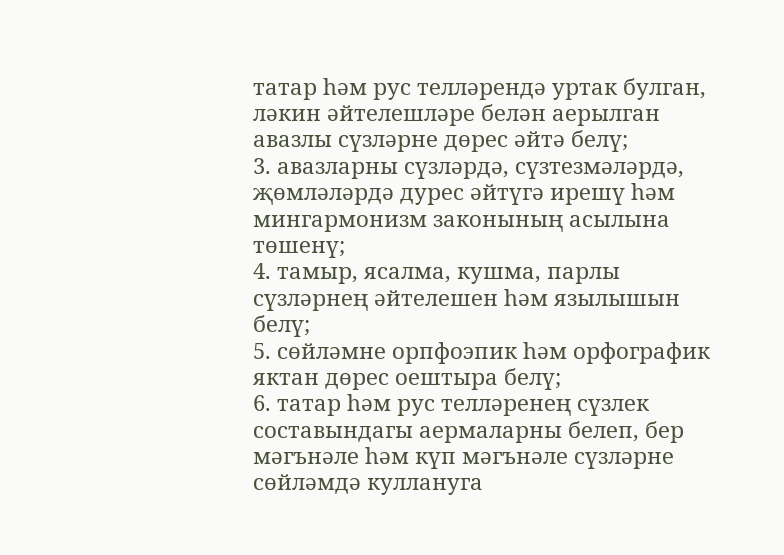татар һәм рус телләрендә уртак булган, ләкин әйтелешләре белән аерылган авазлы сүзләрне дөрес әйтә белү;
3. авазларны сүзләрдә, сүзтезмәләрдә, җөмләләрдә дурес әйтүгә ирешү һәм мингармонизм законының асылына төшенү;
4. тамыр, ясалма, кушма, парлы сүзләрнең әйтелешен һәм язылышын белү;
5. сөйләмне орпфоэпик һәм орфографик яктан дөрес оештыра белү;
6. татар һәм рус телләренең сүзлек составындагы аермаларны белеп, бер мәгънәле һәм күп мәгънәле сүзләрне сөйләмдә куллануга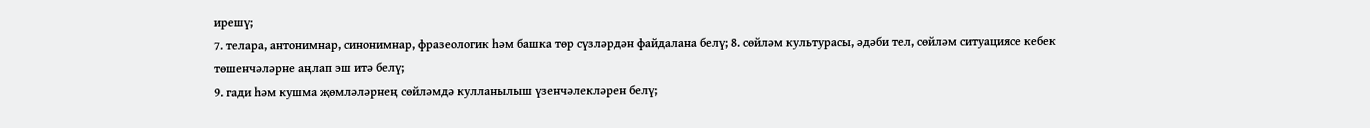ирешү;
7. телара, антонимнар, синонимнар, фразеологик һәм башка төр сүзләрдән файдалана белү; 8. сөйләм культурасы, әдәби тел, сөйләм ситуациясе кебек төшенчәләрне аңлап эш итә белү;
9. гади һәм кушма җөмләләрнең сөйләмдә кулланылыш үзенчәлекләрен белү;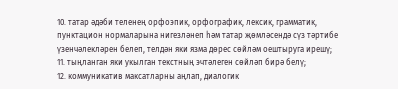10. татар әдәби теленең орфоэпик, орфографик, лексик, грамматик, пунктацион нормаларына нигезләнеп һәм татар җөмләсендә сүз тәртибе үзенчәлекләрен белеп, телдән яки язма дөрес сөйләм оештыруга ирешү;
11. тыңланган яки укылган текстның эчтәлеген сөйләп бирә белү;
12. коммуникатив максатларны аңлап, диалогик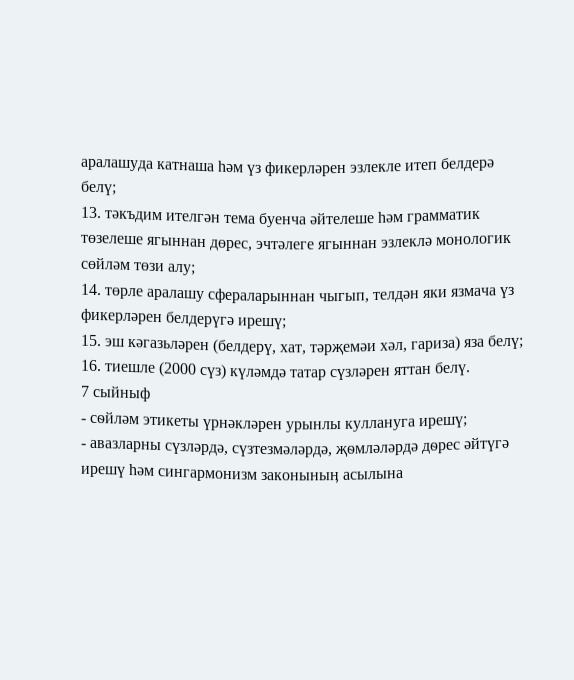аралашуда катнаша һәм үз фикерләрен эзлекле итеп белдерә белү;
13. тәкъдим ителгән тема буенча әйтелеше һәм грамматик төзелеше ягыннан дөрес, эчтәлеге ягыннан эзлеклә монологик сөйләм төзи алу;
14. төрле аралашу сфераларыннан чыгып, телдән яки язмача үз фикерләрен белдерүгә ирешү;
15. эш кәгазьләрен (белдерү, хат, тәрҗемәи хәл, гариза) яза белү;
16. тиешле (2000 сүз) күләмдә татар сүзләрен яттан белү.
7 сыйныф
- сѳйләм этикеты үрнәкләрен урынлы куллануга ирешү;
- авазларны сүзләрдә, сүзтезмәләрдә, җѳмләләрдә дѳрес әйтүгә ирешү һәм сингармонизм законыныӊ асылына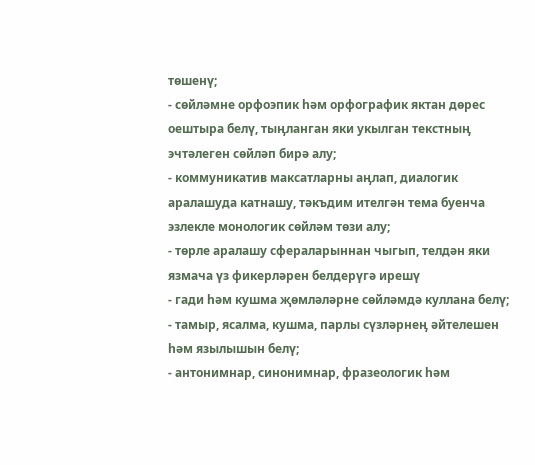тѳшенү;
- сѳйләмне орфоэпик һәм орфографик яктан дѳрес оештыра белү, тыӊланган яки укылган текстныӊ эчтәлеген сѳйләп бирә алу;
- коммуникатив максатларны аӊлап, диалогик аралашуда катнашу, тәкъдим ителгән тема буенча эзлекле монологик сѳйләм тѳзи алу;
- тѳрле аралашу сфераларыннан чыгып, телдән яки язмача үз фикерләрен белдерүгә ирешү
- гади һәм кушма җѳмләләрне сѳйләмдә куллана белү;
- тамыр, ясалма, кушма, парлы сүзләрнеӊ әйтелешен һәм язылышын белү;
- антонимнар, синонимнар, фразеологик һәм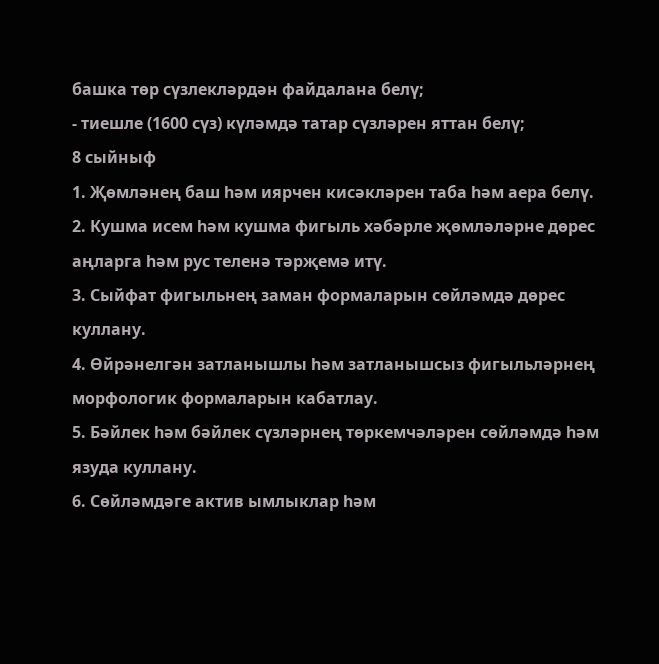башка тѳр сүзлекләрдән файдалана белү;
- тиешле (1600 сүз) күләмдә татар сүзләрен яттан белү;
8 сыйныф
1. Җөмләнең баш һәм иярчен кисәкләрен таба һәм аера белү.
2. Кушма исем һәм кушма фигыль хәбәрле җөмләләрне дөрес аңларга һәм рус теленә тәрҗемә итү.
3. Сыйфат фигыльнең заман формаларын сөйләмдә дөрес куллану.
4. Өйрәнелгән затланышлы һәм затланышсыз фигыльләрнең морфологик формаларын кабатлау.
5. Бәйлек һәм бәйлек сүзләрнең төркемчәләрен сөйләмдә һәм язуда куллану.
6. Сөйләмдәге актив ымлыклар һәм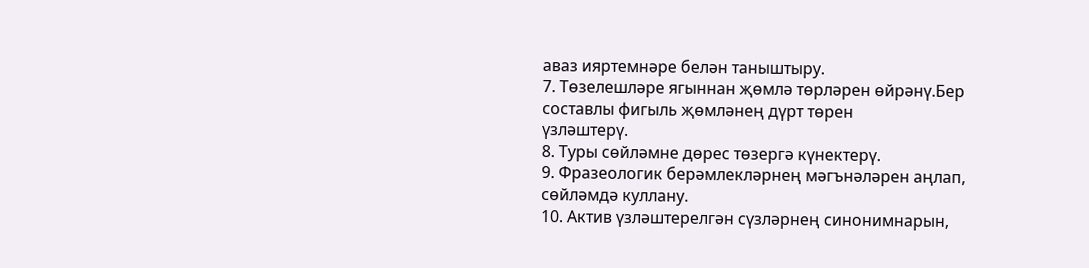аваз ияртемнәре белән таныштыру.
7. Төзелешләре ягыннан җөмлә төрләрен өйрәнү.Бер составлы фигыль җөмләнең дүрт төрен
үзләштерү.
8. Туры сөйләмне дөрес төзергә күнектерү.
9. Фразеологик берәмлекләрнең мәгънәләрен аңлап, сөйләмдә куллану.
10. Актив үзләштерелгән сүзләрнең синонимнарын,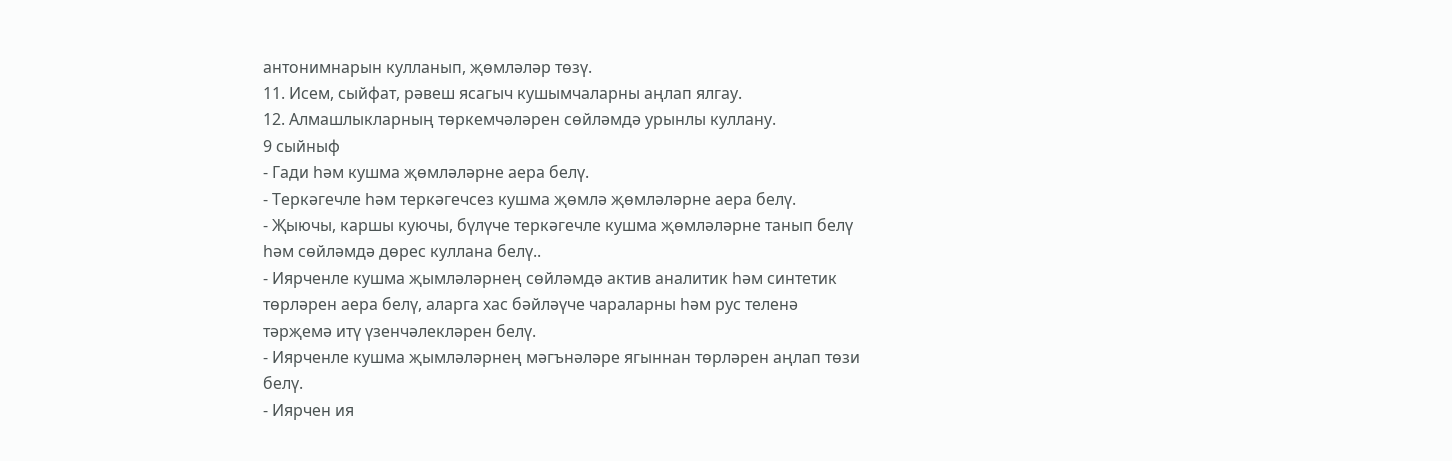антонимнарын кулланып, җөмләләр төзү.
11. Исем, сыйфат, рәвеш ясагыч кушымчаларны аңлап ялгау.
12. Алмашлыкларның төркемчәләрен сөйләмдә урынлы куллану.
9 сыйныф
- Гади һәм кушма җөмләләрне аера белү.
- Теркәгечле һәм теркәгечсез кушма җөмлә җөмләләрне аера белү.
- Җыючы, каршы куючы, бүлүче теркәгечле кушма җөмләләрне танып белү һәм сөйләмдә дөрес куллана белү..
- Иярченле кушма җымләләрнең сөйләмдә актив аналитик һәм синтетик төрләрен аера белү, аларга хас бәйләүче чараларны һәм рус теленә тәрҗемә итү үзенчәлекләрен белү.
- Иярченле кушма җымләләрнең мәгънәләре ягыннан төрләрен аңлап төзи белү.
- Иярчен ия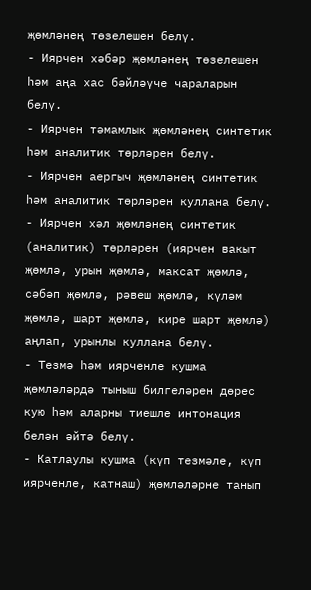җөмләнең төзелешен белү.
- Иярчен хәбәр җөмләнең төзелешен һәм аңа хас бәйләүче чараларын белү.
- Иярчен тәмамлык җөмләнең синтетик һәм аналитик төрләрен белү.
- Иярчен аергыч җөмләнең синтетик һәм аналитик төрләрен куллана белү.
- Иярчен хәл җөмләнең синтетик (аналитик) төрләрен (иярчен вакыт җөмлә, урын җөмлә, максат җөмлә, сәбәп җөмлә, рәвеш җөмлә, күләм җөмлә, шарт җөмлә, кире шарт җөмлә) аңлап, урынлы куллана белү.
- Тезмә һәм иярченле кушма җөмләләрдә тыныш билгеләрен дөрес кую һәм аларны тиешле интонация белән әйтә белү.
- Катлаулы кушма (күп тезмәле, күп иярченле, катнаш) җөмләләрне танып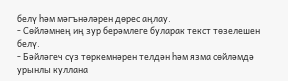белү һәм мәгънәләрен дөрес аңлау.
- Сөйләмнең иң зур берәмлеге буларак текст төзелешен белү.
- Бәйләгеч сүз төркемнәрен телдән һәм язма сөйләмдә урынлы куллана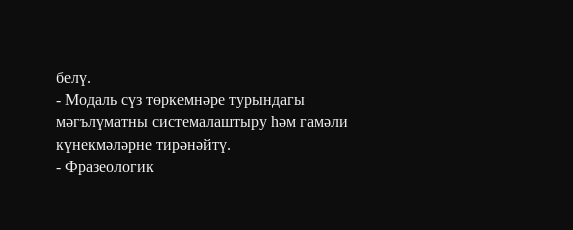белү.
- Модаль сүз төркемнәре турындагы мәгълүматны системалаштыру һәм гамәли күнекмәләрне тирәнәйтү.
- Фразеологик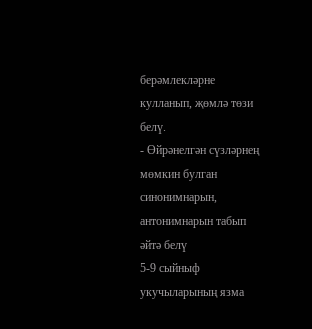берәмлекләрне кулланып, җөмлә төзи белү.
- Өйрәнелгән сүзләрнең мөмкин булган синонимнарын, антонимнарын табып әйтә белү
5-9 сыйныф укучыларының язма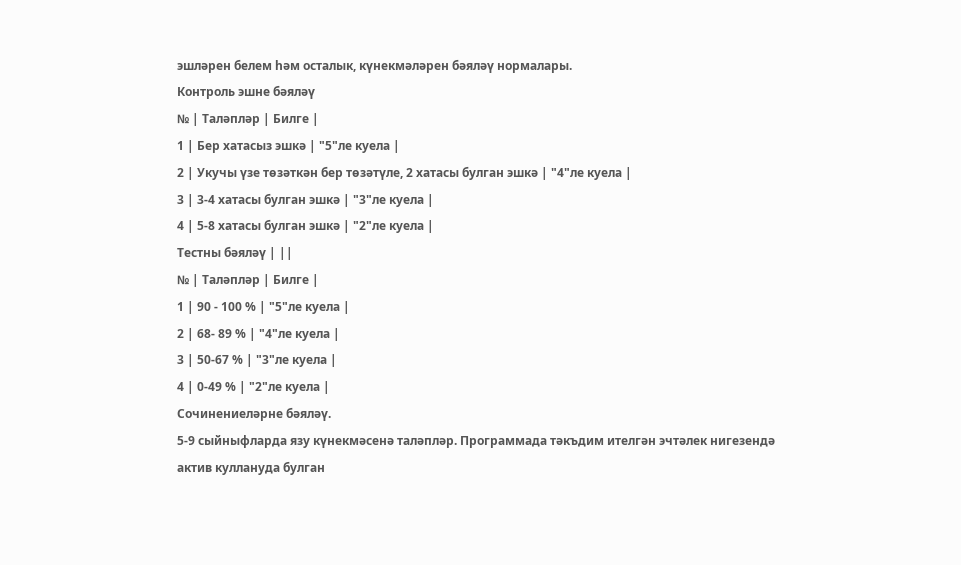эшләрен белем һәм осталык, күнекмәләрен бәяләү нормалары.
Контроль эшне бәяләү
№ | Таләпләр | Билге |
1 | Бер хатасыз эшкә | "5"ле куела |
2 | Укучы үзе төзәткән бер төзәтүле, 2 хатасы булган эшкә | "4"ле куела |
3 | 3-4 хатасы булган эшкә | "3"ле куела |
4 | 5-8 хатасы булган эшкә | "2"ле куела |
Тестны бәяләү | ||
№ | Таләпләр | Билге |
1 | 90 - 100 % | "5"ле куела |
2 | 68- 89 % | "4"ле куела |
3 | 50-67 % | "3"ле куела |
4 | 0-49 % | "2"ле куела |
Сочинениеләрне бәяләү.
5-9 сыйныфларда язу күнекмәсенә таләпләр. Программада тәкъдим ителгән эчтәлек нигезендә актив куллануда булган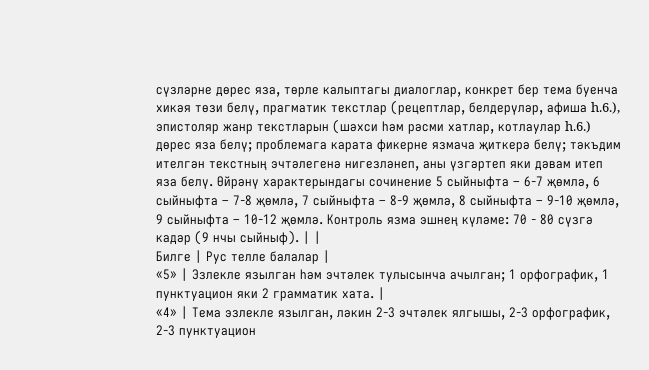сүзләрне дөрес яза, төрле калыптагы диалоглар, конкрет бер тема буенча хикәя төзи белү, прагматик текстлар (рецептлар, белдерүләр, афиша h.6.), эпистоляр жанр текстларын (шәхси һәм рәсми хатлар, котлаулар h.6.) дөрес яза белү; проблемага карата фикерне язмача җиткерә белү; тәкъдим ителгән текстның эчтәлегенә нигезләнеп, аны үзгәртеп яки дәвам итеп яза белү. Өйрәнү характерындагы сочинение 5 сыйныфта – 6-7 җөмлә, 6 сыйныфта – 7-8 җөмлә, 7 сыйныфта – 8-9 җөмлә, 8 сыйныфта – 9-10 җөмлә, 9 сыйныфта – 10-12 җөмлә. Контроль язма эшнең күләме: 70 - 80 сүзгә кадәр (9 нчы сыйныф). | |
Билге | Рус телле балалар |
«5» | Эзлекле язылган һәм эчтәлек тулысынча ачылган; 1 орфографик, 1 пунктуацион яки 2 грамматик хата. |
«4» | Тема эзлекле язылган, ләкин 2-3 эчтәлек ялгышы, 2-3 орфографик, 2-3 пунктуацион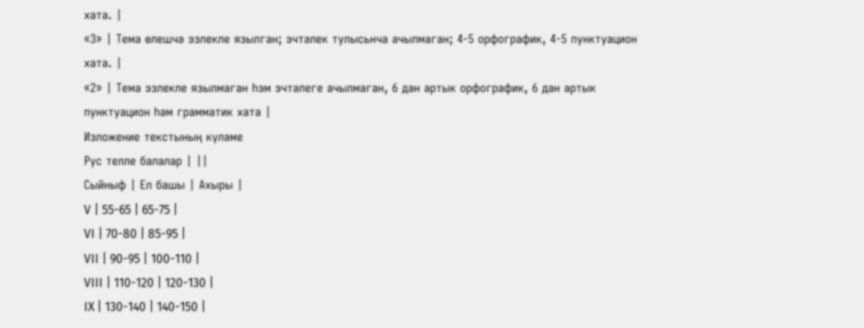хата. |
«3» | Тема өлешчә эзлекле язылган; эчтәлек тулысьнча ачылмаган; 4-5 орфографик, 4-5 пунктуацион хата. |
«2» | Тема эзлекле язылмаган һэм эчтәлеге ачылмаган, 6 дан артык орфографик, 6 дан артык пунктуацион һәм грамматик хата |
Изложение текстының күләме
Рус телле балалар | ||
Сыйныф | Ел башы | Ахыры |
V | 55-65 | 65-75 |
VI | 70-80 | 85-95 |
VII | 90-95 | 100-110 |
VIII | 110-120 | 120-130 |
IX | 130-140 | 140-150 |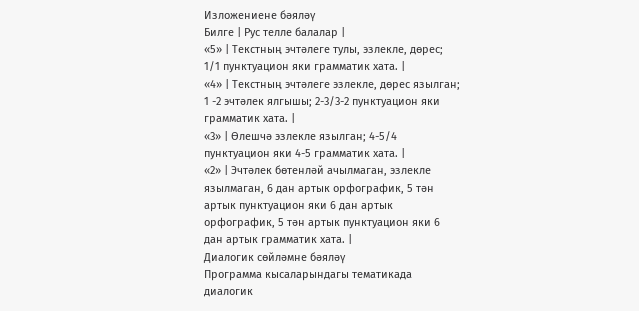Изложениене бәяләү
Билге | Рус телле балалар |
«5» | Текстның эчтәлеге тулы, эзлекле, дөрес; 1/1 пунктуацион яки грамматик хата. |
«4» | Текстның эчтәлеге эзлекле, дөрес язылган; 1 -2 эчтәлек ялгышы; 2-3/3-2 пунктуацион яки грамматик хата. |
«3» | Өлешчә эзлекле язылган; 4-5/4 пунктуацион яки 4-5 грамматик хата. |
«2» | Эчтәлек бөтенләй ачылмаган, эзлекле язылмаган, 6 дан артык орфографик, 5 тән артык пунктуацион яки 6 дан артык орфографик, 5 тән артык пунктуацион яки 6 дан артык грамматик хата. |
Диалогик сөйләмне бәяләү
Программа кысаларындагы тематикада диалогик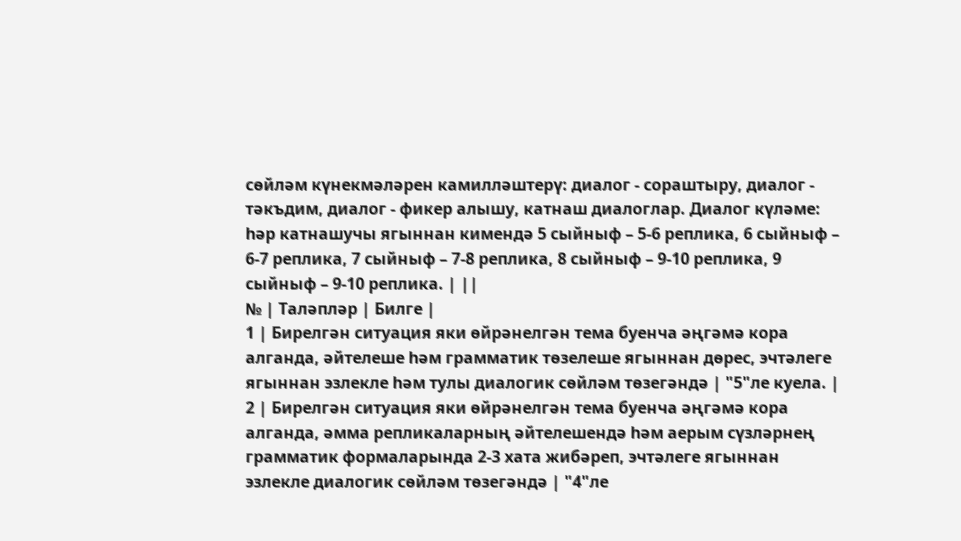сөйләм күнекмәләрен камилләштерү: диалог - сораштыру, диалог - тәкъдим, диалог - фикер алышу, катнаш диалоглар. Диалог күләме: hәp катнашучы ягыннан кимендә 5 сыйныф – 5-6 реплика, 6 сыйныф – 6-7 реплика, 7 сыйныф – 7-8 реплика, 8 сыйныф – 9-10 реплика, 9 сыйныф – 9-10 реплика. | ||
№ | Таләпләр | Билге |
1 | Бирелгән ситуация яки өйрәнелгән тема буенча әңгәмә кора алганда, әйтелеше һәм грамматик төзелеше ягыннан дөрес, эчтәлеге ягыннан эзлекле һәм тулы диалогик сөйләм төзегәндә | "5"ле куела. |
2 | Бирелгән ситуация яки өйрәнелгән тема буенча әңгәмә кора алганда, әмма репликаларның әйтелешендә һәм аерым сүзләрнең грамматик формаларында 2-3 хата жибәреп, эчтәлеге ягыннан эзлекле диалогик сөйләм төзегәндә | "4"ле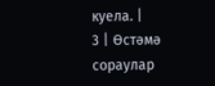куела. |
3 | Өстәмә сораулар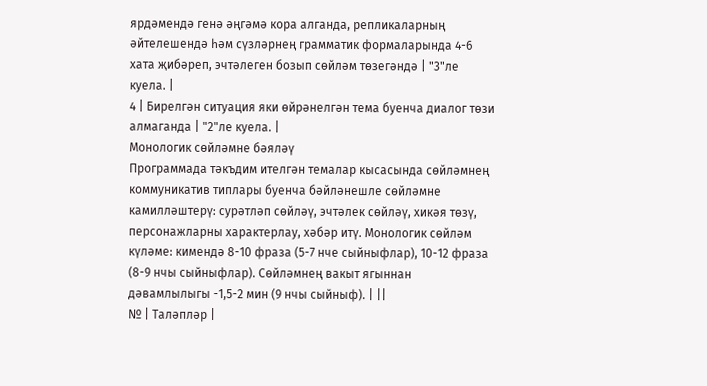ярдәмендә генә әңгәмә кора алганда, репликаларның әйтелешендә һәм сүзләрнең грамматик формаларында 4-6 хата җибәреп, эчтәлеген бозып сөйләм төзегәндә | "3"ле куела. |
4 | Бирелгән ситуация яки өйрәнелгән тема буенча диалог төзи алмаганда | "2"ле куела. |
Монологик сөйләмне бәяләү
Программада тәкъдим ителгән темалар кысасында сөйләмнең коммуникатив типлары буенча бәйләнешле сөйләмне камилләштерү: сурәтләп сөйләү, эчтәлек сөйләү, хикәя төзү, персонажларны характерлау, хәбәр итү. Монологик сөйләм күләме: кимендә 8-10 фраза (5-7 нче сыйныфлар), 10-12 фраза (8-9 нчы сыйныфлар). Сөйләмнең вакыт ягыннан дәвамлылыгы -1,5-2 мин (9 нчы сыйныф). | ||
№ | Таләпләр |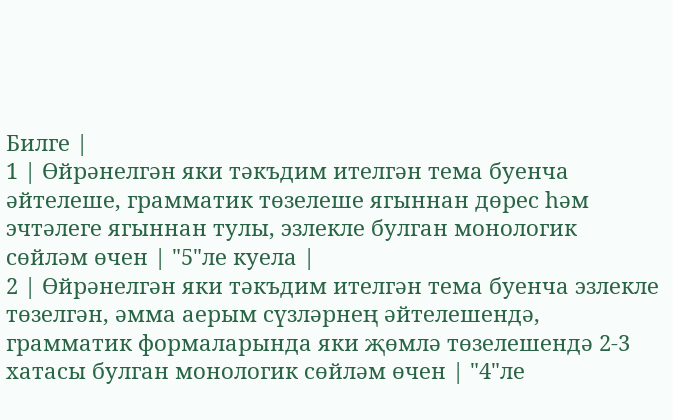Билге |
1 | Өйрәнелгән яки тәкъдим ителгән тема буенча әйтелеше, грамматик төзелеше ягыннан дөрес һәм эчтәлеге ягыннан тулы, эзлекле булган монологик сөйләм өчен | "5"ле куела |
2 | Өйрәнелгән яки тәкъдим ителгән тема буенча эзлекле төзелгән, әмма аерым сүзләрнең әйтелешендә, грамматик формаларында яки җөмлә төзелешендә 2-3 хатасы булган монологик сөйләм өчен | "4"ле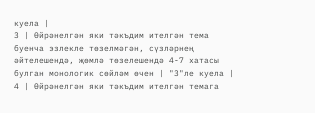куела |
3 | Өйрәнелгән яки тәкъдим ителгән тема буенча эзлекле төзелмәгән, сүзләрнең әйтелешендә, җөмлә төзелешендә 4-7 хатасы булган монологик сөйләм өчен | "3"ле куела |
4 | Өйрәнелгән яки тәкъдим ителгән темага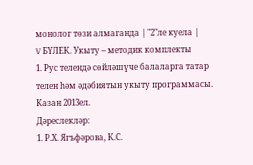монолог төзи алмаганда | "2"ле куела |
V БҮЛЕК. Укыту – методик комплекты
1. Рус телендә сөйләшүче балаларга татар телен һәм әдәбиятын укыту программасы. Казан 2013ел.
Дәреслекләр:
1. Р.Х. Ягъфәрова, К.С.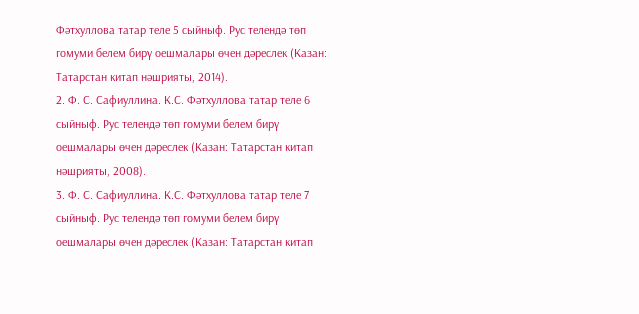Фәтхуллова татар теле 5 сыйныф. Рус телендә төп гомуми белем бирү оешмалары өчен дәреслек (Казан: Татарстан китап нәшрияты, 2014).
2. Ф. С. Сафиуллина. К.С. Фәтхуллова татар теле 6 сыйныф. Рус телендә төп гомуми белем бирү оешмалары өчен дәреслек (Казан: Татарстан китап нәшрияты, 2008).
3. Ф. С. Сафиуллина. К.С. Фәтхуллова татар теле 7 сыйныф. Рус телендә төп гомуми белем бирү оешмалары өчен дәреслек (Казан: Татарстан китап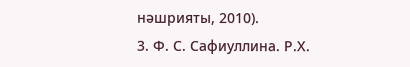нәшрияты, 2010).
3. Ф. С. Сафиуллина. Р.Х.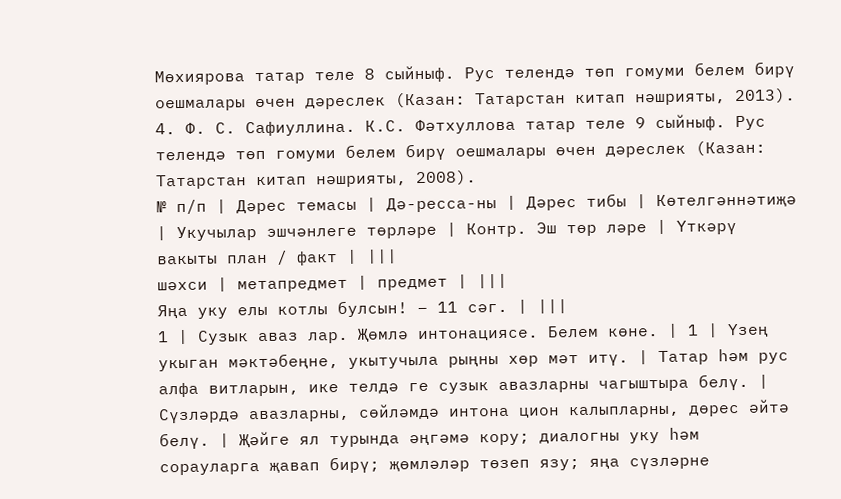Мөхиярова татар теле 8 сыйныф. Рус телендә төп гомуми белем бирү оешмалары өчен дәреслек (Казан: Татарстан китап нәшрияты, 2013).
4. Ф. С. Сафиуллина. К.С. Фәтхуллова татар теле 9 сыйныф. Рус телендә төп гомуми белем бирү оешмалары өчен дәреслек (Казан: Татарстан китап нәшрияты, 2008).
№ п/п | Дәрес темасы | Дә-ресса-ны | Дәрес тибы | Көтелгәннәтиҗә | Укучылар эшчәнлеге төрләре | Контр. Эш төр ләре | Үткәрү вакыты план / факт | |||
шәхси | метапредмет | предмет | |||
Яңа уку елы котлы булсын! – 11 сәг. | |||
1 | Сузык аваз лар. Җөмлә интонациясе. Белем көне. | 1 | Үзең укыган мәктәбеңне, укытучыла рыңны хөр мәт итү. | Татар һәм рус алфа витларын, ике телдә ге сузык авазларны чагыштыра белү. | Сүзләрдә авазларны, сөйләмдә интона цион калыпларны, дөрес әйтә белү. | Җәйге ял турында әңгәмә кору; диалогны уку һәм сорауларга җавап бирү; җөмләләр төзеп язу; яңа сүзләрне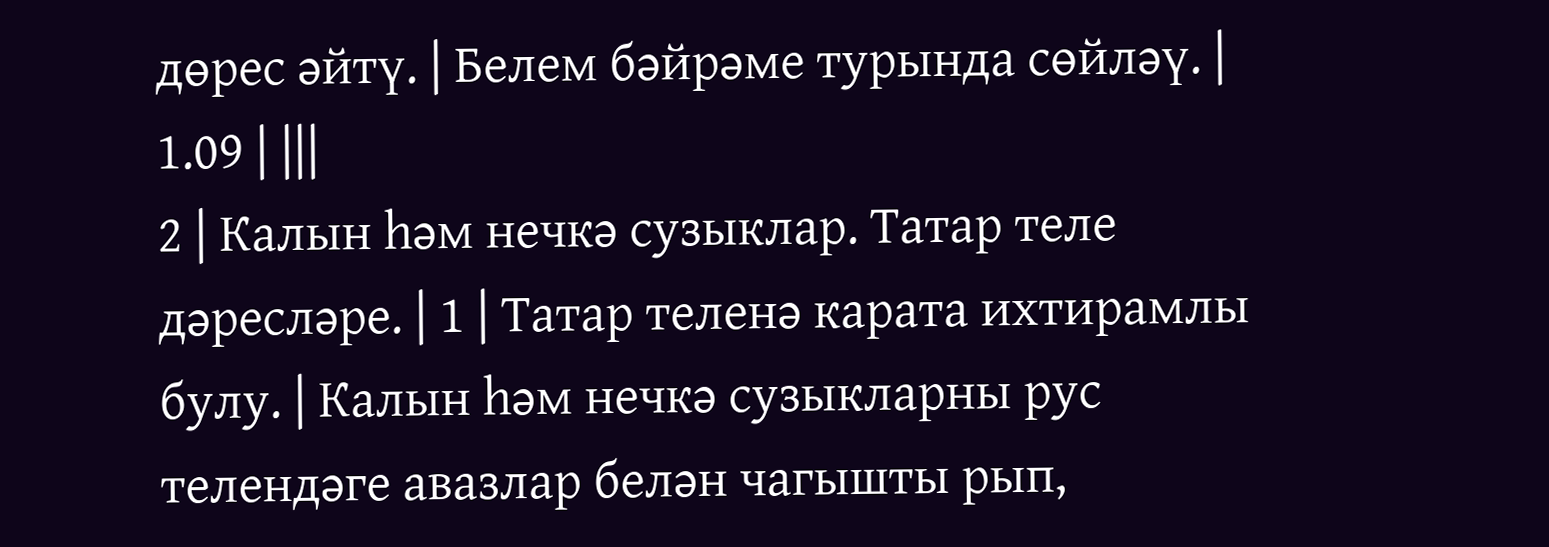дөрес әйтү. | Белем бәйрәме турында сөйләү. | 1.09 | |||
2 | Калын һәм нечкә сузыклар. Татар теле дәресләре. | 1 | Татар теленә карата ихтирамлы булу. | Калын һәм нечкә сузыкларны рус телендәге авазлар белән чагышты рып,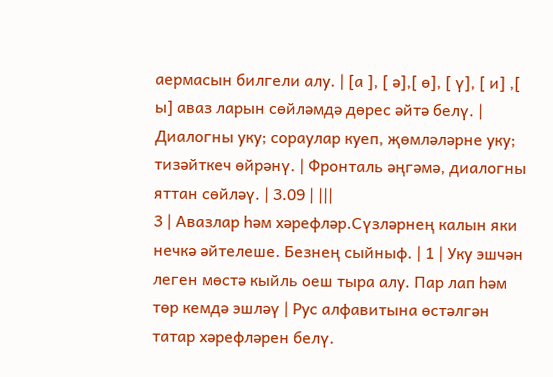аермасын билгели алу. | [а ], [ ә],[ ө], [ ү], [ и] ,[ ы] аваз ларын сөйләмдә дөрес әйтә белү. | Диалогны уку; сораулар куеп, җөмләләрне уку; тизәйткеч өйрәнү. | Фронталь әңгәмә, диалогны яттан сөйләү. | 3.09 | |||
3 | Авазлар һәм хәрефләр.Сүзләрнең калын яки нечкә әйтелеше. Безнең сыйныф. | 1 | Уку эшчән леген мөстә кыйль оеш тыра алу. Пар лап һәм төр кемдә эшләү | Рус алфавитына өстәлгән татар хәрефләрен белү.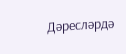Дәресләрдә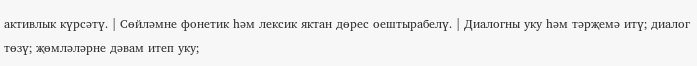активлык күрсәтү. | Сөйләмне фонетик һәм лексик яктан дөрес оештырабелү. | Диалогны уку һәм тәрҗемә итү; диалог төзү; җөмләләрне дәвам итеп уку;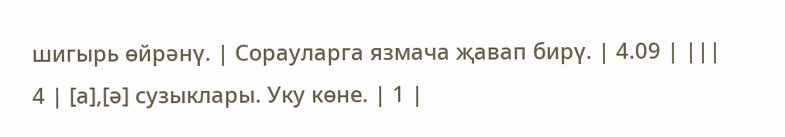шигырь өйрәнү. | Сорауларга язмача җавап бирү. | 4.09 | |||
4 | [а],[ә] сузыклары. Уку көне. | 1 |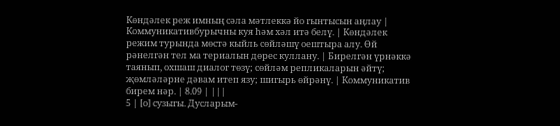Көндәлек реж имның сәла мәтлеккә йо гынтысын аңлау | Коммуникативбурычны куя һәм хәл итә белү. | Көндәлек режим турында мөстә кыйль сөйләшү оештыра алу. Өй рәнелгән тел ма териалын дөрес куллану. | Бирелгән үрнәккә таянып, охшаш диалог төзү; сөйләм репликаларын әйтү; җөмләләрне дәвам итеп язу; шигырь өйрәнү. | Коммуникатив бирем нәр. | 8.09 | |||
5 | [о] сузыгы. Дусларым-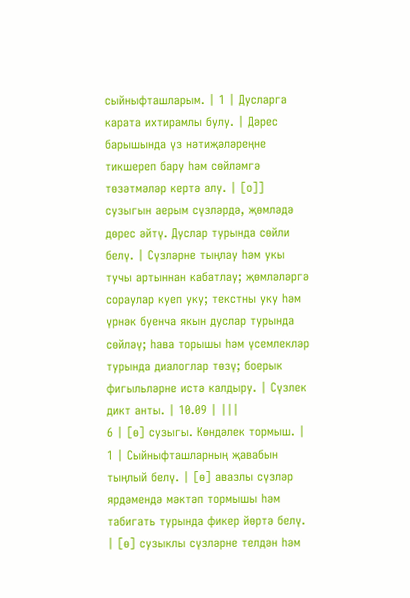сыйныфташларым. | 1 | Дусларга карата ихтирамлы булу. | Дәрес барышында үз нәтиҗәләреңне тикшереп бару һәм сөйләмгә төзәтмәләр кертә алу. | [о]] сузыгын аерым сүзләрдә, җөмләдә дөрес әйтү. Дуслар турында сөйли белү. | Сүзләрне тыңлау һәм укы тучы артыннан кабатлау; җөмләләргә сораулар куеп уку; текстны уку һәм үрнәк буенча якын дуслар турында сөйләү; һава торышы һәм үсемлекләр турында диалоглар төзү; боерык фигыльләрне истә калдыру. | Сүзлек дикт анты. | 10.09 | |||
6 | [ө] сузыгы. Көндәлек тормыш. | 1 | Сыйныфташларның җавабын тыңлый белү. | [ө] авазлы сүзләр ярдәмендә мәктәп тормышы һәм табигать турында фикер йөртә белү. | [ө] сузыклы сүзләрне телдән һәм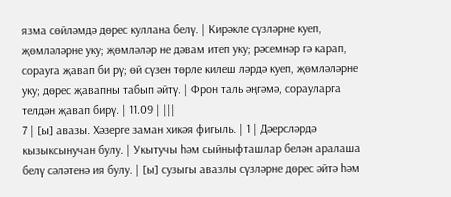язма сөйләмдә дөрес куллана белү. | Кирәкле сүзләрне куеп, җөмләләрне уку; җөмләләр не дәвам итеп уку; рәсемнәр гә карап, сорауга җавап би рү; өй сүзен төрле килеш ләрдә куеп, җөмләләрне уку; дөрес җавапны табып әйтү. | Фрон таль әңгәмә, сорауларга телдән җавап бирү. | 11.09 | |||
7 | [ы] авазы. Хәзерге заман хикәя фигыль. | 1 | Дәерсләрдә кызыксынучан булу. | Укытучы һәм сыйныфташлар белән аралаша белү сәләтенә ия булу. | [ы] сузыгы авазлы сүзләрне дөрес әйтә һәм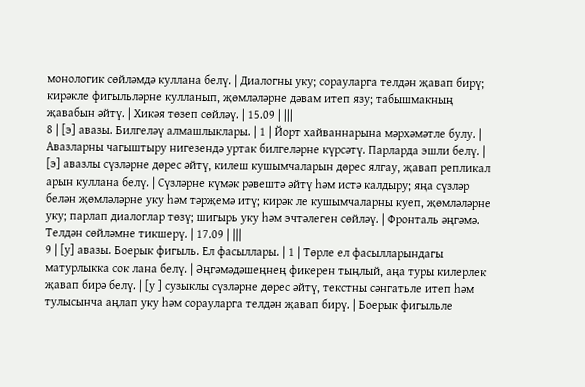монологик сөйләмдә куллана белү. | Диалогны уку; сорауларга телдән җавап бирү; кирәкле фигыльләрне кулланып, җөмләләрне дәвам итеп язу; табышмакның җавабын әйтү. | Хикәя төзеп сөйләү. | 15.09 | |||
8 | [э] авазы. Билгеләү алмашлыклары. | 1 | Йорт хайваннарына мәрхәмәтле булу. | Авазларны чагыштыру нигезендә уртак билгеләрне күрсәтү. Парларда эшли белү. | [э] авазлы сүзләрне дөрес әйтү, килеш кушымчаларын дөрес ялгау, җавап репликал арын куллана белү. | Сүзләрне күмәк рәвештә әйтү һәм истә калдыру; яңа сүзләр белән җөмләләрне уку һәм тәрҗемә итү; кирәк ле кушымчаларны куеп, җөмләләрне уку; парлап диалоглар төзү; шигырь уку һәм эчтәлеген сөйләү. | Фронталь әңгәмә. Телдән сөйләмне тикшерү. | 17.09 | |||
9 | [у] авазы. Боерык фигыль. Ел фасыллары. | 1 | Төрле ел фасылларындагы матурлыкка сок лана белү. | Әңгәмәдәшеңнең фикерен тыңлый, аңа туры килерлек җавап бирә белү. | [у ] сузыклы сүзләрне дөрес әйтү, текстны сәнгатьле итеп һәм тулысынча аңлап уку һәм сорауларга телдән җавап бирү. | Боерык фигыльле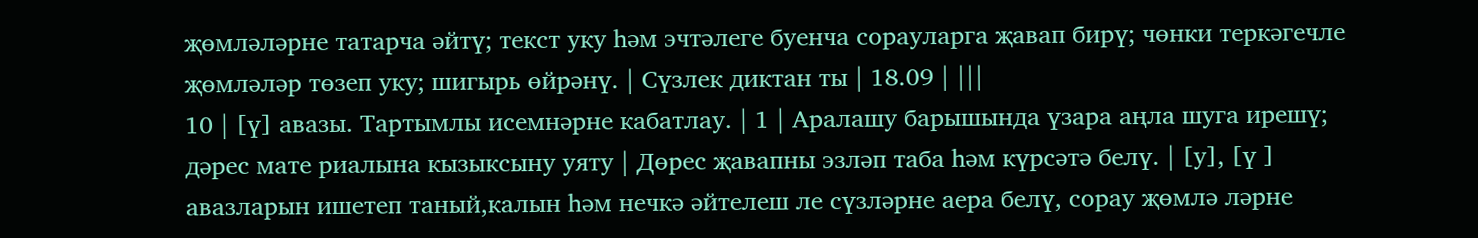җөмләләрне татарча әйтү; текст уку һәм эчтәлеге буенча сорауларга җавап бирү; чөнки теркәгечле җөмләләр төзеп уку; шигырь өйрәнү. | Сүзлек диктан ты | 18.09 | |||
10 | [ү] авазы. Тартымлы исемнәрне кабатлау. | 1 | Аралашу барышында үзара аңла шуга ирешү; дәрес мате риалына кызыксыну уяту | Дөрес җавапны эзләп таба һәм күрсәтә белү. | [у], [ү ] авазларын ишетеп таный,калын һәм нечкә әйтелеш ле сүзләрне аера белү, сорау җөмлә ләрне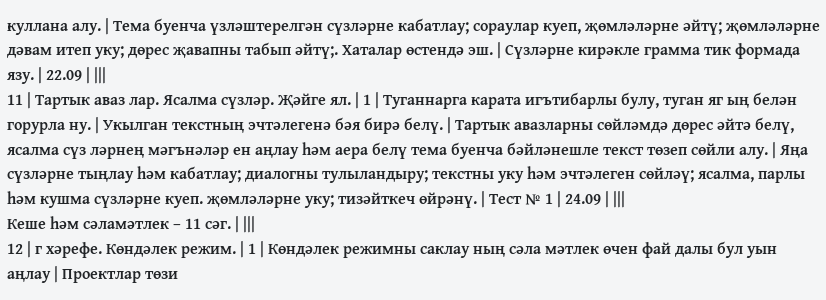куллана алу. | Тема буенча үзләштерелгән сүзләрне кабатлау; сораулар куеп, җөмләләрне әйтү; җөмләләрне дәвам итеп уку; дөрес җавапны табып әйтү;. Хаталар өстендә эш. | Сүзләрне кирәкле грамма тик формада язу. | 22.09 | |||
11 | Тартык аваз лар. Ясалма сүзләр. Җәйге ял. | 1 | Туганнарга карата игътибарлы булу, туган яг ың белән горурла ну. | Укылган текстның эчтәлегенә бәя бирә белү. | Тартык авазларны сөйләмдә дөрес әйтә белү, ясалма сүз ләрнең мәгънәләр ен аңлау һәм аера белү тема буенча бәйләнешле текст төзеп сөйли алу. | Яңа сүзләрне тыңлау һәм кабатлау; диалогны тулыландыру; текстны уку һәм эчтәлеген сөйләү; ясалма, парлы һәм кушма сүзләрне куеп. җөмләләрне уку; тизәйткеч өйрәнү. | Тест № 1 | 24.09 | |||
Кеше һәм сәламәтлек – 11 сәг. | |||
12 | г хәрефе. Көндәлек режим. | 1 | Көндәлек режимны саклау ның сәла мәтлек өчен фай далы бул уын аңлау | Проектлар төзи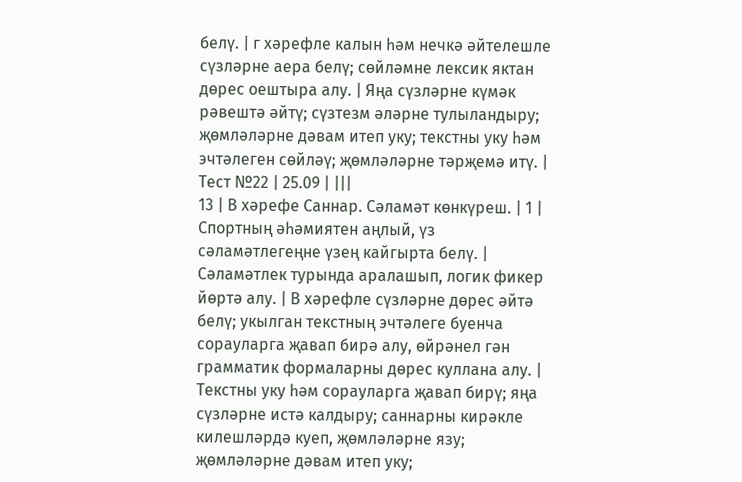белү. | г хәрефле калын һәм нечкә әйтелешле сүзләрне аера белү; сөйләмне лексик яктан дөрес оештыра алу. | Яңа сүзләрне күмәк рәвештә әйтү; сүзтезм әләрне тулыландыру; җөмләләрне дәвам итеп уку; текстны уку һәм эчтәлеген сөйләү; җөмләләрне тәрҗемә итү. | Тест №22 | 25.09 | |||
13 | В хәрефе Саннар. Сәламәт көнкүреш. | 1 | Спортның әһәмиятен аңлый, үз сәламәтлегеңне үзең кайгырта белү. | Сәламәтлек турында аралашып, логик фикер йөртә алу. | В хәрефле сүзләрне дөрес әйтә белү; укылган текстның эчтәлеге буенча сорауларга җавап бирә алу, өйрәнел гән грамматик формаларны дөрес куллана алу. | Текстны уку һәм сорауларга җавап бирү; яңа сүзләрне истә калдыру; саннарны кирәкле килешләрдә куеп, җөмләләрне язу; җөмләләрне дәвам итеп уку;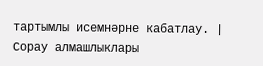тартымлы исемнәрне кабатлау. | Сорау алмашлыклары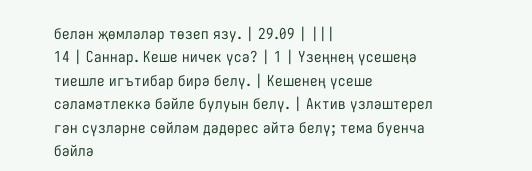белән җөмләләр төзеп язу. | 29.09 | |||
14 | Саннар. Кеше ничек үсә? | 1 | Үзеңнең үсешеңә тиешле игътибар бирә белү. | Кешенең үсеше сәламәтлеккә бәйле булуын белү. | Актив үзләштерел гән сүзләрне сөйләм дәдөрес әйтә белү; тема буенча бәйлә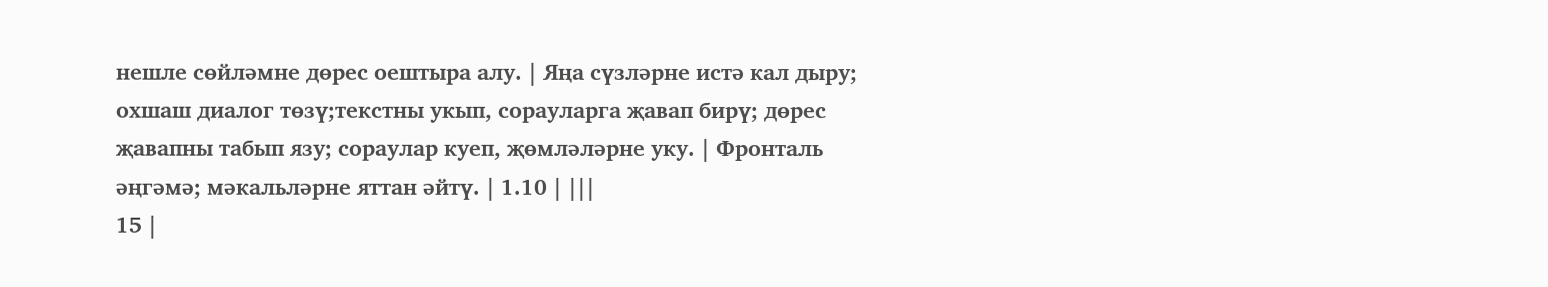нешле сөйләмне дөрес оештыра алу. | Яңа сүзләрне истә кал дыру; охшаш диалог төзү;текстны укып, сорауларга җавап бирү; дөрес җавапны табып язу; сораулар куеп, җөмләләрне уку. | Фронталь әңгәмә; мәкальләрне яттан әйтү. | 1.10 | |||
15 |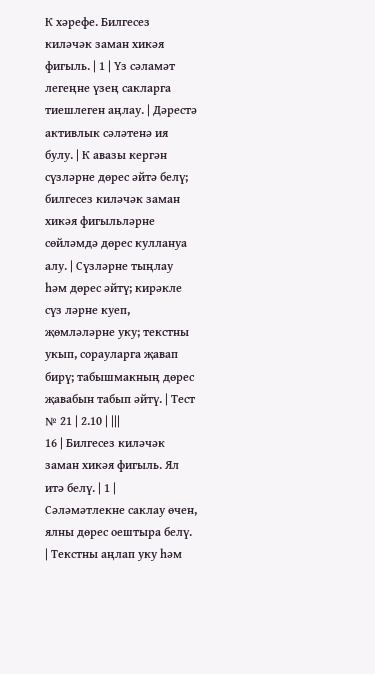К хәрефе. Билгесез киләчәк заман хикәя фигыль. | 1 | Үз сәламәт легеңне үзең сакларга тиешлеген аңлау. | Дәрестә активлык сәләтенә ия булу. | К авазы кергән сүзләрне дөрес әйтә белү; билгесез киләчәк заман хикәя фигыльләрне сөйләмдә дөрес куллануа алу. | Сүзләрне тыңлау һәм дөрес әйтү; кирәкле сүз ләрне куеп, җөмләләрне уку; текстны укып, сорауларга җавап бирү; табышмакның дөрес җавабын табып әйтү. | Тест № 21 | 2.10 | |||
16 | Билгесез киләчәк заман хикәя фигыль. Ял итә белү. | 1 | Сәләмәтлекне саклау өчен, ялны дөрес оештыра белү. | Текстны аңлап уку һәм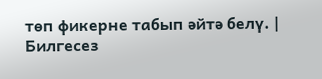төп фикерне табып әйтә белү. | Билгесез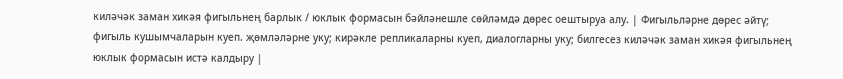киләчәк заман хикәя фигыльнең барлык / юклык формасын бәйләнешле сөйләмдә дөрес оештыруа алу. | Фигыльләрне дөрес әйтү; фигыль кушымчаларын куеп. җөмләләрне уку; кирәкле репликаларны куеп, диалогларны уку; билгесез киләчәк заман хикәя фигыльнең юклык формасын истә калдыру |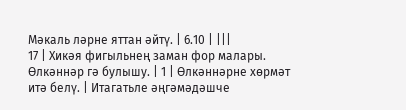Мәкаль ләрне яттан әйтү. | 6.10 | |||
17 | Хикәя фигыльнең заман фор малары. Өлкәннәр гә булышу. | 1 | Өлкәннәрне хөрмәт итә белү. | Итагатьле әңгәмәдәшче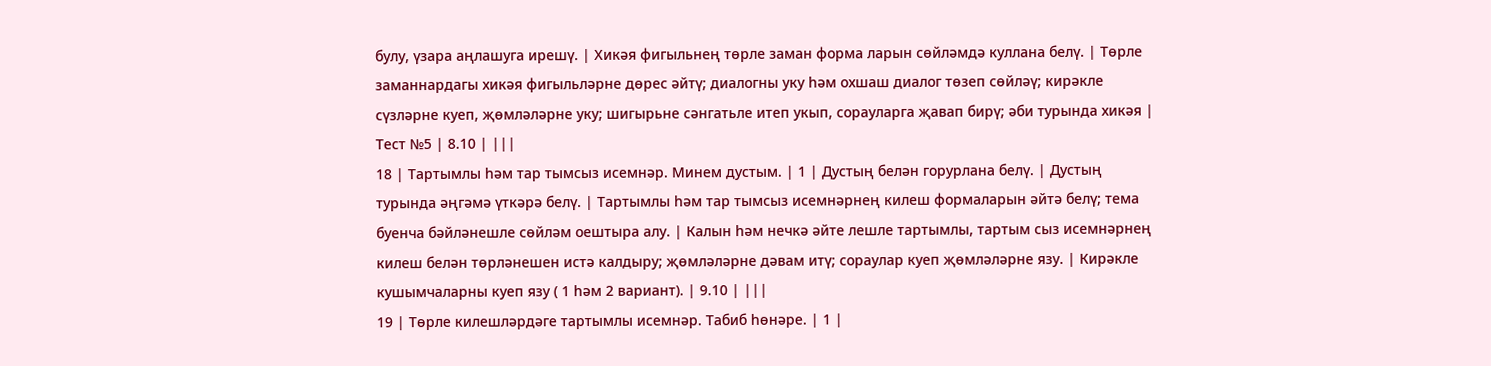булу, үзара аңлашуга ирешү. | Хикәя фигыльнең төрле заман форма ларын сөйләмдә куллана белү. | Төрле заманнардагы хикәя фигыльләрне дөрес әйтү; диалогны уку һәм охшаш диалог төзеп сөйләү; кирәкле сүзләрне куеп, җөмләләрне уку; шигырьне сәнгатьле итеп укып, сорауларга җавап бирү; әби турында хикәя | Тест №5 | 8.10 | |||
18 | Тартымлы һәм тар тымсыз исемнәр. Минем дустым. | 1 | Дустың белән горурлана белү. | Дустың турында әңгәмә үткәрә белү. | Тартымлы һәм тар тымсыз исемнәрнең килеш формаларын әйтә белү; тема буенча бәйләнешле сөйләм оештыра алу. | Калын һәм нечкә әйте лешле тартымлы, тартым сыз исемнәрнең килеш белән төрләнешен истә калдыру; җөмләләрне дәвам итү; сораулар куеп җөмләләрне язу. | Кирәкле кушымчаларны куеп язу ( 1 һәм 2 вариант). | 9.10 | |||
19 | Төрле килешләрдәге тартымлы исемнәр. Табиб һөнәре. | 1 |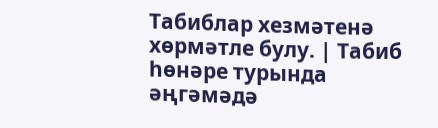Табиблар хезмәтенә хөрмәтле булу. | Табиб һөнәре турында әңгәмәдә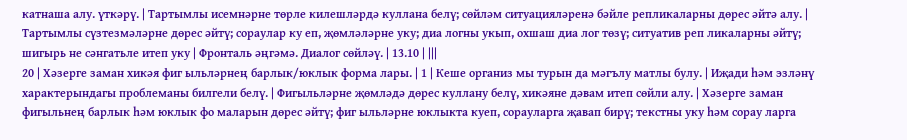катнаша алу. үткәрү. | Тартымлы исемнәрне төрле килешләрдә куллана белү; сөйләм ситуацияләренә бәйле репликаларны дөрес әйтә алу. | Тартымлы сүзтезмәләрне дөрес әйтү; сораулар ку еп, җөмләләрне уку; диа логны укып, охшаш диа лог төзү; ситуатив реп ликаларны әйтү; шигырь не сәнгатьле итеп уку | Фронталь әңгәмә. Диалог сөйләү. | 13.10 | |||
20 | Хәзерге заман хикәя фиг ыльләрнең барлык/юклык форма лары. | 1 | Кеше организ мы турын да мәгълу матлы булу. | Иҗади һәм эзләнү характерындагы проблеманы билгели белү. | Фигыльләрне җөмләдә дөрес куллану белү, хикәяне дәвам итеп сөйли алу. | Хәзерге заман фигыльнең барлык һәм юклык фо маларын дөрес әйтү; фиг ыльләрне юклыкта куеп, сорауларга җавап бирү; текстны уку һәм сорау ларга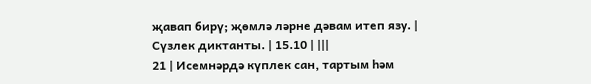җавап бирү; җөмлә ләрне дәвам итеп язу. | Сүзлек диктанты. | 15.10 | |||
21 | Исемнәрдә күплек сан, тартым һәм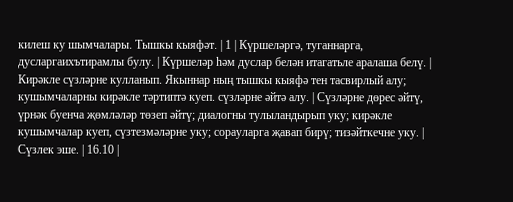килеш ку шымчалары. Тышкы кыяфәт. | 1 | Күршеләргә, туганнарга, дусларгаихътирамлы булу. | Күршеләр һәм дуслар белән итагатьле аралаша белү. | Кирәкле сүзләрне кулланып. Якыннар ның тышкы кыяфә тен тасвирлый алу; кушымчаларны кирәкле тәртиптә куеп. сүзләрне әйтә алу. | Сүзләрне дөрес әйтү, үрнәк буенча җөмләләр төзеп әйтү; диалогны тулыландырып уку; кирәкле кушымчалар куеп, сүзтезмәләрне уку; сорауларга җавап бирү; тизәйткечне уку. | Сүзлек эше. | 16.10 |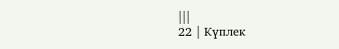|||
22 | Күплек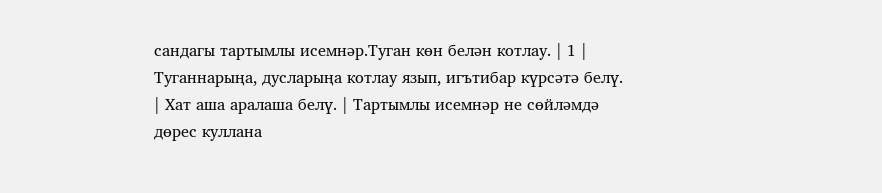сандагы тартымлы исемнәр.Туган көн белән котлау. | 1 | Туганнарыңа, дусларыңа котлау язып, игътибар күрсәтә белү. | Хат аша аралаша белү. | Тартымлы исемнәр не сөйләмдә дөрес куллана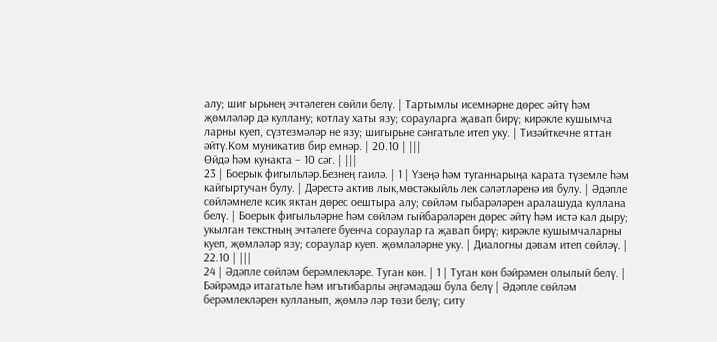алу; шиг ырьнең эчтәлеген сөйли белү. | Тартымлы исемнәрне дөрес әйтү һәм җөмләләр дә куллану; котлау хаты язу; сорауларга җавап бирү; кирәкле кушымча ларны куеп, сүзтезмәләр не язу; шигырьне сәнгатьле итеп уку. | Тизәйткечне яттан әйтү.Ком муникатив бир емнәр. | 20.10 | |||
Өйдә һәм кунакта – 10 сәг. | |||
23 | Боерык фигыльләр.Безнең гаилә. | 1 | Үзеңә һәм туганнарыңа карата түземле һәм кайгыртучан булу. | Дәрестә актив лык,мөстәкыйль лек сәләтләренә ия булу. | Әдәпле сөйләмнеле ксик яктан дөрес оештыра алу; сөйләм гыбарәләрен аралашуда куллана белү. | Боерык фигыльләрне һәм сөйләм гыйбарәләрен дөрес әйтү һәм истә кал дыру; укылган текстның эчтәлеге буенча сораулар га җавап бирү; кирәкле кушымчаларны куеп, җөмләләр язу; сораулар куеп. җөмләләрне уку. | Диалогны дәвам итеп сөйләү. | 22.10 | |||
24 | Әдәпле сөйләм берәмлекләре. Туган көн. | 1 | Туган көн бәйрәмен олылый белү. | Бәйрәмдә итагатьле һәм игътибарлы әңгәмәдәш була белү | Әдәпле сөйләм берәмлекләрен кулланып, җөмлә ләр төзи белү; ситу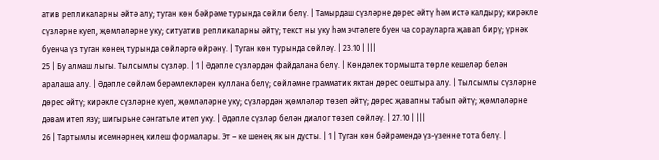атив репликаларны әйтә алу; туган көн бәйрәме турында сөйли белү. | Тамырдаш сүзләрне дөрес әйтү һәм истә калдыру; кирәкле сүзләрне куеп, җөмләләрне уку; ситуатив репликаларны әйтү; текст ны уку һәм эчтәлеге буен ча сорауларга җавап бирү; үрнәк буенча үз туган көнең турында сөйләргә өйрәнү. | Туган көн турында сөйләү. | 23.10 | |||
25 | Бу алмаш лыгы. Тылсымлы сүзләр. | 1 | Әдәпле сүзләрдән файдалана белү. | Көндәлек тормышта төрле кешеләр белән аралаша алу. | Әдәпле сөйләм берәмлекләрен куллана белү; сөйләмне грамматик яктан дөрес оештыра алу. | Тылсымлы сүзләрне дөрес әйтү; кирәкле сүзләрне куеп, җөмләләрне уку; сүзләрдән җөмләләр төзеп әйтү; дөрес җавапны табып әйтү; җөмләләрне дәвам итеп язу; шигырьне сәнгатьле итеп уку. | Әдәпле сүзләр белән диалог төзеп сөйләү. | 27.10 | |||
26 | Тартымлы исемнәрнең килеш формалары. Эт – ке шенең як ын дусты. | 1 | Туган көн бәйрәмендә үз-үзенне тота белү. |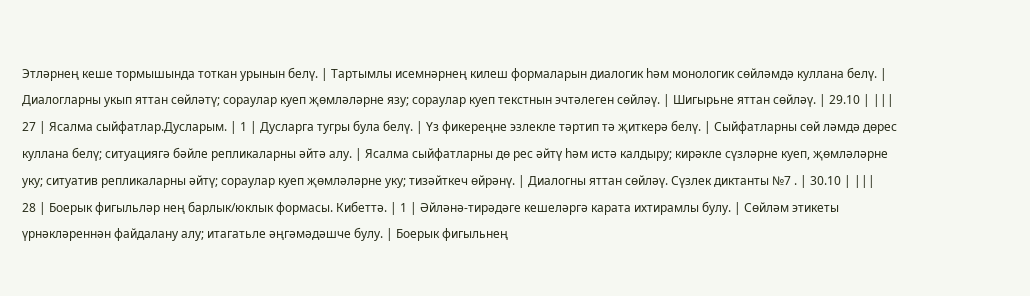Этләрнең кеше тормышында тоткан урынын белү. | Тартымлы исемнәрнең килеш формаларын диалогик һәм монологик сөйләмдә куллана белү. | Диалогларны укып яттан сөйләтү; сораулар куеп җөмләләрне язу; сораулар куеп текстнын эчтәлеген сөйләү. | Шигырьне яттан сөйләү. | 29.10 | |||
27 | Ясалма сыйфатлар.Дусларым. | 1 | Дусларга тугры була белү. | Үз фикереңне эзлекле тәртип тә җиткерә белү. | Сыйфатларны сөй ләмдә дөрес куллана белү; ситуациягә бәйле репликаларны әйтә алу. | Ясалма сыйфатларны дө рес әйтү һәм истә калдыру; кирәкле сүзләрне куеп, җөмләләрне уку; ситуатив репликаларны әйтү; сораулар куеп җөмләләрне уку; тизәйткеч өйрәнү. | Диалогны яттан сөйләү. Сүзлек диктанты №7 . | 30.10 | |||
28 | Боерык фигыльләр нең барлык/юклык формасы. Кибеттә. | 1 | Әйләнә-тирәдәге кешеләргә карата ихтирамлы булу. | Сөйләм этикеты үрнәкләреннән файдалану алу; итагатьле әңгәмәдәшче булу. | Боерык фигыльнең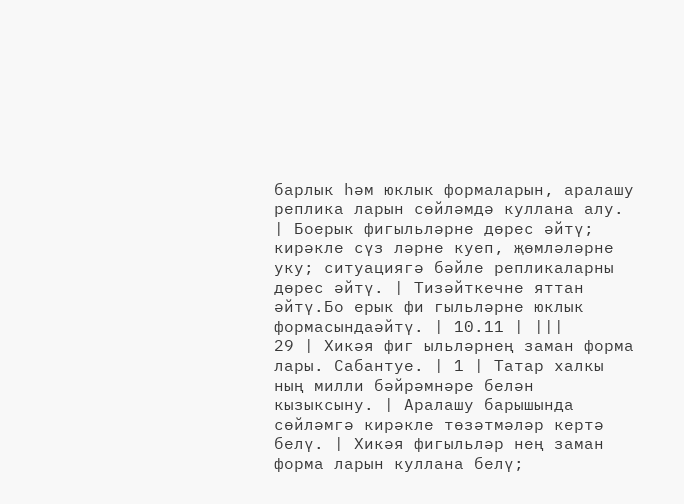барлык һәм юклык формаларын, аралашу реплика ларын сөйләмдә куллана алу. | Боерык фигыльләрне дөрес әйтү; кирәкле сүз ләрне куеп, җөмләләрне уку; ситуациягә бәйле репликаларны дөрес әйтү. | Тизәйткечне яттан әйтү.Бо ерык фи гыльләрне юклык формасындаәйтү. | 10.11 | |||
29 | Хикәя фиг ыльләрнең заман форма лары. Сабантуе. | 1 | Татар халкы ның милли бәйрәмнәре белән кызыксыну. | Аралашу барышында сөйләмгә кирәкле төзәтмәләр кертә белү. | Хикәя фигыльләр нең заман форма ларын куллана белү;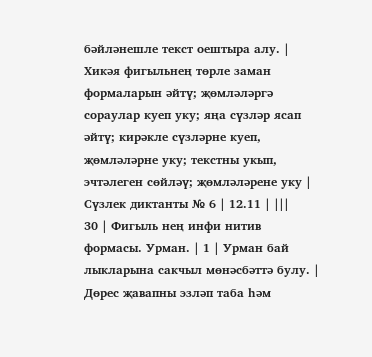бәйләнешле текст оештыра алу. | Хикәя фигыльнең төрле заман формаларын әйтү; җөмләләргә сораулар куеп уку; яңа сүзләр ясап әйтү; кирәкле сүзләрне куеп, җөмләләрне уку; текстны укып, эчтәлеген сөйләү; җөмләләрене уку | Сүзлек диктанты № 6 | 12.11 | |||
30 | Фигыль нең инфи нитив формасы. Урман. | 1 | Урман бай лыкларына сакчыл мөнәсбәттә булу. | Дөрес җавапны эзләп таба һәм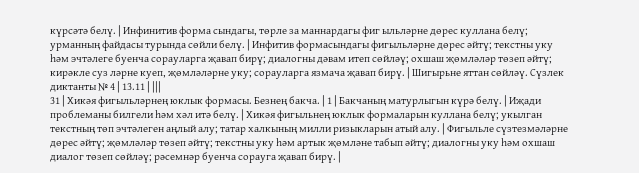күрсәтә белү. | Инфинитив форма сындагы, төрле за маннардагы фиг ыльләрне дөрес куллана белү; урманның файдасы турында сөйли белү. | Инфитив формасындагы фигыльләрне дөрес әйтү; текстны уку һәм эчтәлеге буенча сорауларга җавап бирү; диалогны дәвам итеп сөйләү; охшаш җөмләләр төзеп әйтү; кирәкле суз ләрне куеп, җөмләләрне уку; сорауларга язмача җавап бирү. | Шигырьне яттан сөйләү. Сүзлек диктанты № 4 | 13.11 | |||
31 | Хикәя фигыльләрнең юклык формасы. Безнең бакча. | 1 | Бакчаның матурлыгын күрә белү. | Иҗади проблеманы билгели һәм хәл итә белү. | Хикәя фигыльнең юклык формаларын куллана белү; укылган текстның төп эчтәлеген аңлый алу; татар халкының милли ризыкларын атый алу. | Фигыльле сүзтезмәләрне дөрес әйтү; җөмләләр төзеп әйтү; текстны уку һәм артык җөмләне табып әйтү; диалогны уку һәм охшаш диалог төзеп сөйләү; рәсемнәр буенча сорауга җавап бирү. |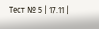Тест № 5 | 17.11 |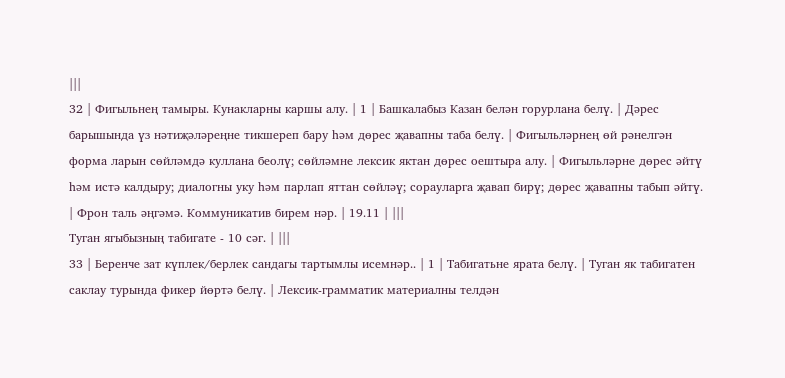|||
32 | Фигыльнең тамыры. Кунакларны каршы алу. | 1 | Башкалабыз Казан белән горурлана белү. | Дәрес барышында үз нәтиҗәләреңне тикшереп бару һәм дөрес җавапны таба белү. | Фигыльләрнең өй рәнелгән форма ларын сөйләмдә куллана беолү; сөйләмне лексик яктан дөрес оештыра алу. | Фигыльләрне дөрес әйтү һәм истә калдыру; диалогны уку һәм парлап яттан сөйләү; сорауларга җавап бирү; дөрес җавапны табып әйтү. | Фрон таль әңгәмә. Коммуникатив бирем нәр. | 19.11 | |||
Туган ягыбызның табигате - 10 сәг. | |||
33 | Беренче зат күплек/берлек сандагы тартымлы исемнәр.. | 1 | Табигатьне ярата белү. | Туган як табигатен саклау турында фикер йөртә белү. | Лексик-грамматик материалны телдән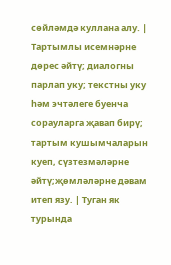сөйләмдә куллана алу. | Тартымлы исемнәрне дөрес әйтү; диалогны парлап уку; текстны уку һәм эчтәлеге буенча сорауларга җавап бирү; тартым кушымчаларын куеп, сүзтезмәләрне әйтү;җөмләләрне дәвам итеп язу. | Туган як турында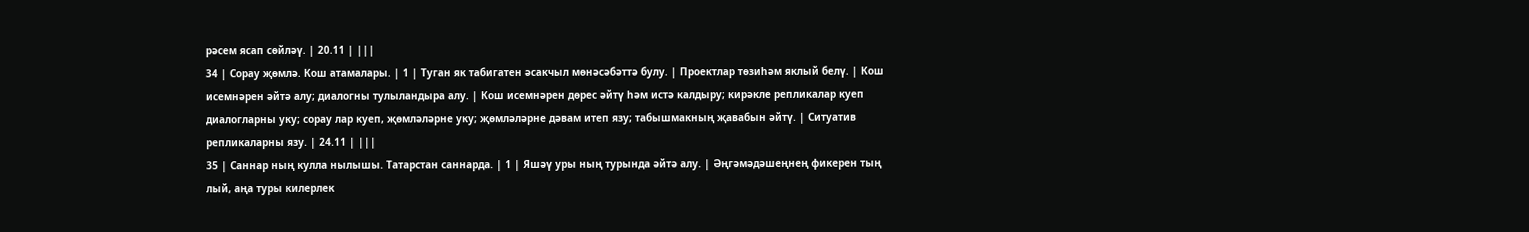рәсем ясап сөйләү. | 20.11 | |||
34 | Сорау җөмлә. Кош атамалары. | 1 | Туган як табигатен әсакчыл мөнәсәбәттә булу. | Проектлар төзиһәм яклый белү. | Кош исемнәрен әйтә алу; диалогны тулыландыра алу. | Кош исемнәрен дөрес әйтү һәм истә калдыру; кирәкле репликалар куеп диалогларны уку; сорау лар куеп, җөмләләрне уку; җөмләләрне дәвам итеп язу; табышмакның җавабын әйтү. | Ситуатив репликаларны язу. | 24.11 | |||
35 | Саннар ның кулла нылышы. Татарстан саннарда. | 1 | Яшәү уры ның турында әйтә алу. | Әңгәмәдәшеңнең фикерен тың лый, аңа туры килерлек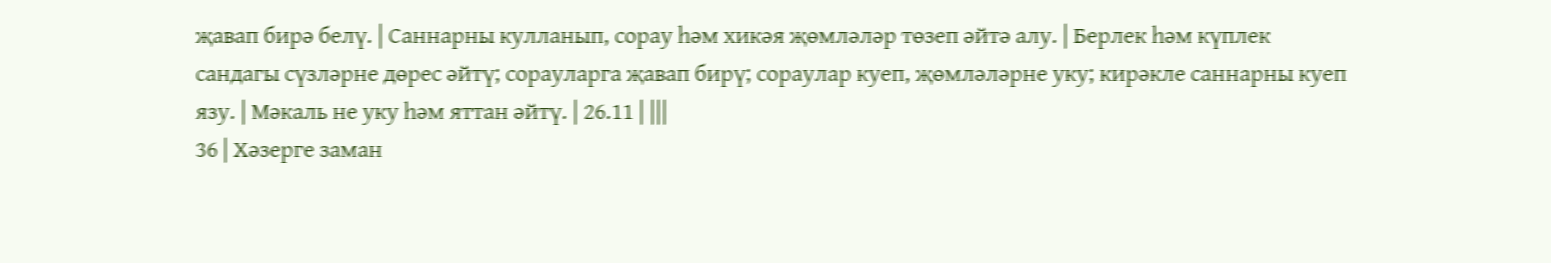җавап бирә белү. | Саннарны кулланып, сорау һәм хикәя җөмләләр төзеп әйтә алу. | Берлек һәм күплек сандагы сүзләрне дөрес әйтү; сорауларга җавап бирү; сораулар куеп, җөмләләрне уку; кирәкле саннарны куеп язу. | Мәкаль не уку һәм яттан әйтү. | 26.11 | |||
36 | Хәзерге заман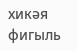хикәя фигыль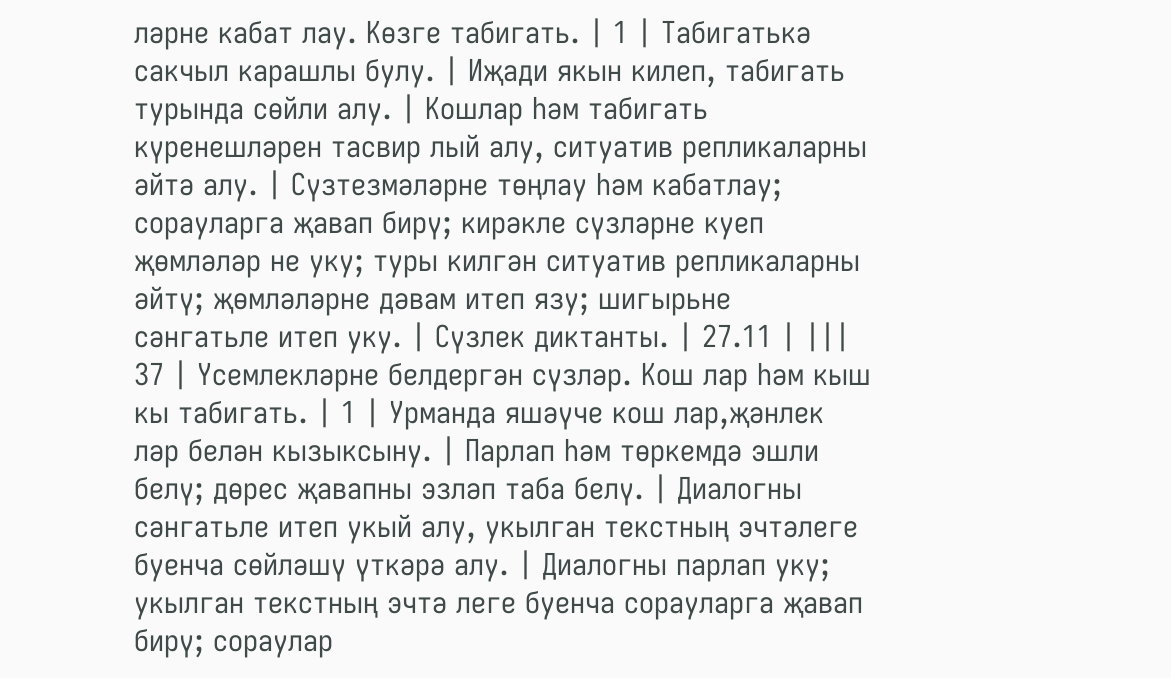ләрне кабат лау. Көзге табигать. | 1 | Табигатькә сакчыл карашлы булу. | Иҗади якын килеп, табигать турында сөйли алу. | Кошлар һәм табигать күренешләрен тасвир лый алу, ситуатив репликаларны әйтә алу. | Сүзтезмәләрне төңлау һәм кабатлау; сорауларга җавап бирү; кирәкле сүзләрне куеп җөмләләр не уку; туры килгән ситуатив репликаларны әйтү; җөмләләрне дәвам итеп язу; шигырьне сәнгатьле итеп уку. | Сүзлек диктанты. | 27.11 | |||
37 | Үсемлекләрне белдергән сүзләр. Кош лар һәм кыш кы табигать. | 1 | Урманда яшәүче кош лар,җәнлек ләр белән кызыксыну. | Парлап һәм төркемдә эшли белү; дөрес җавапны эзләп таба белү. | Диалогны сәнгатьле итеп укый алу, укылган текстның эчтәлеге буенча сөйләшү үткәрә алу. | Диалогны парлап уку; укылган текстның эчтә леге буенча сорауларга җавап бирү; сораулар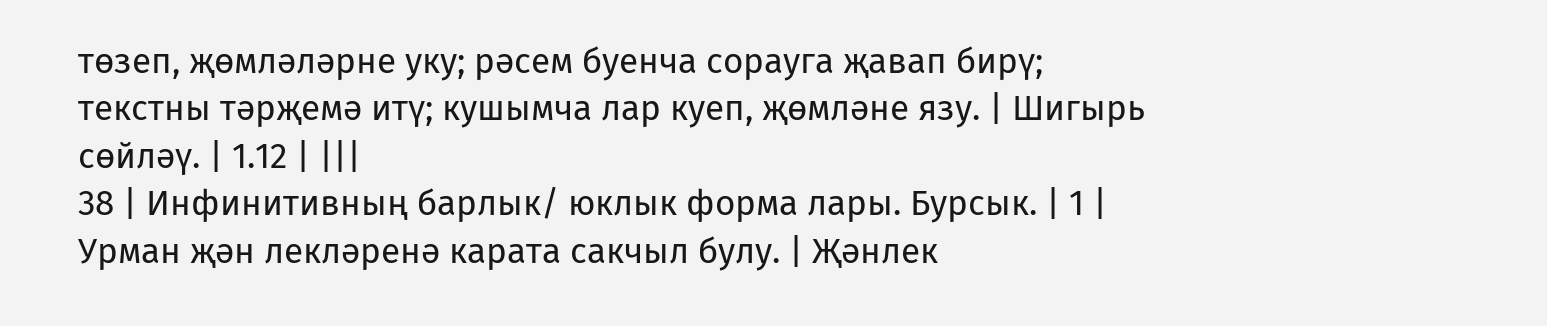төзеп, җөмләләрне уку; рәсем буенча сорауга җавап бирү; текстны тәрҗемә итү; кушымча лар куеп, җөмләне язу. | Шигырь сөйләү. | 1.12 | |||
38 | Инфинитивның барлык/ юклык форма лары. Бурсык. | 1 | Урман җән лекләренә карата сакчыл булу. | Җәнлек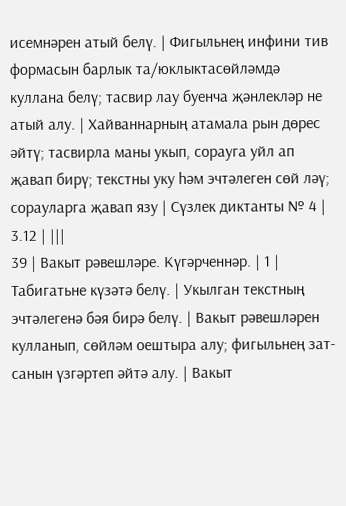исемнәрен атый белү. | Фигыльнең инфини тив формасын барлык та/юклыктасөйләмдә куллана белү; тасвир лау буенча җәнлекләр не атый алу. | Хайваннарның атамала рын дөрес әйтү; тасвирла маны укып, сорауга уйл ап җавап бирү; текстны уку һәм эчтәлеген сөй ләү; сорауларга җавап язу | Сүзлек диктанты № 4 | 3.12 | |||
39 | Вакыт рәвешләре. Күгәрченнәр. | 1 | Табигатьне күзәтә белү. | Укылган текстның эчтәлегенә бәя бирә белү. | Вакыт рәвешләрен кулланып, сөйләм оештыра алу; фигыльнең зат- санын үзгәртеп әйтә алу. | Вакыт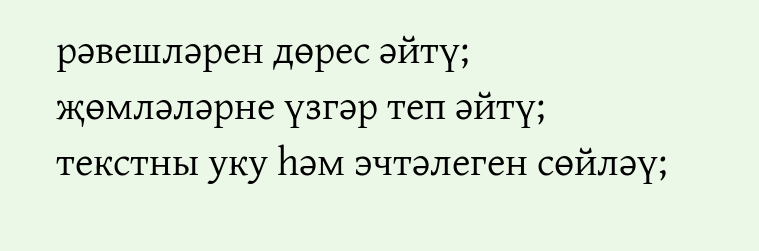рәвешләрен дөрес әйтү; җөмләләрне үзгәр теп әйтү; текстны уку һәм эчтәлеген сөйләү;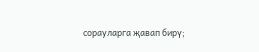сорауларга җавап бирү;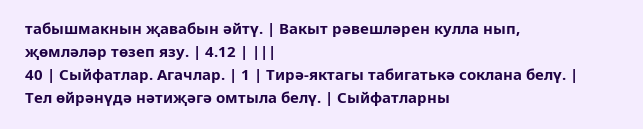табышмакнын җавабын әйтү. | Вакыт рәвешләрен кулла нып, җөмләләр төзеп язу. | 4.12 | |||
40 | Сыйфатлар. Агачлар. | 1 | Тирә-яктагы табигатькә соклана белү. | Тел өйрәнүдә нәтиҗәгә омтыла белү. | Сыйфатларны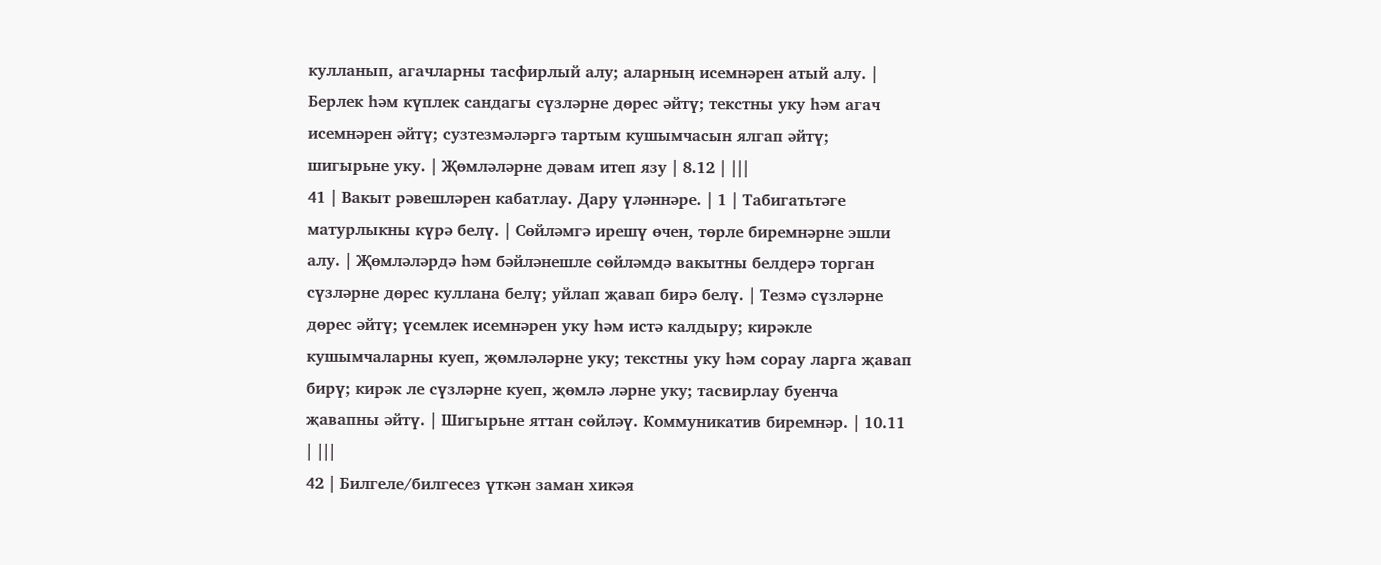кулланып, агачларны тасфирлый алу; аларның исемнәрен атый алу. | Берлек һәм күплек сандагы сүзләрне дөрес әйтү; текстны уку һәм агач исемнәрен әйтү; сузтезмәләргә тартым кушымчасын ялгап әйтү; шигырьне уку. | Җөмләләрне дәвам итеп язу | 8.12 | |||
41 | Вакыт рәвешләрен кабатлау. Дару үләннәре. | 1 | Табигатьтәге матурлыкны күрә белү. | Сөйләмгә ирешү өчен, төрле биремнәрне эшли алу. | Җөмләләрдә һәм бәйләнешле сөйләмдә вакытны белдерә торган сүзләрне дөрес куллана белү; уйлап җавап бирә белү. | Тезмә сүзләрне дөрес әйтү; үсемлек исемнәрен уку һәм истә калдыру; кирәкле кушымчаларны куеп, җөмләләрне уку; текстны уку һәм сорау ларга җавап бирү; кирәк ле сүзләрне куеп, җөмлә ләрне уку; тасвирлау буенча җавапны әйтү. | Шигырьне яттан сөйләү. Коммуникатив биремнәр. | 10.11 | |||
42 | Билгеле/билгесез үткән заман хикәя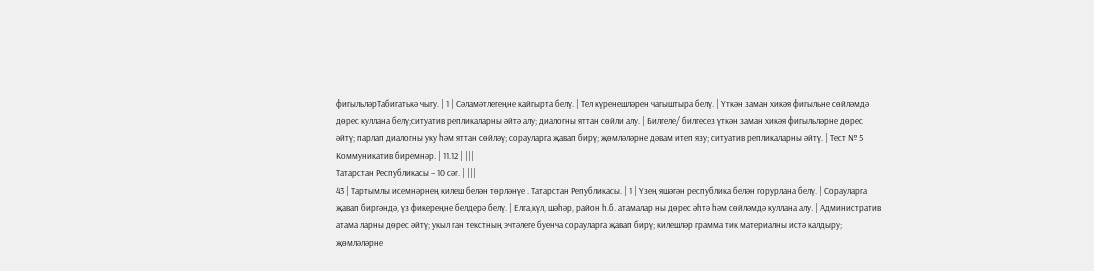фигыльләрТабигатькә чыгу. | 1 | Сәламәтлегеңне кайгырта белү. | Тел күренешләрен чагыштыра белү. | Үткән заман хикәя фигыльне сөйләмдә дөрес куллана белү;ситуатив репликаларны әйтә алу; диалогны яттан сөйли алу. | Билгеле/ билгесез үткән заман хикәя фигыльләрне дөрес әйтү; парлап диалогны уку һәм яттан сөйләү; сорауларга җавап бирү; җөмләләрне дәвам итеп язу; ситуатив репликаларны әйтү. | Тест № 5 Коммуникатив биремнәр. | 11.12 | |||
Татарстан Республикасы – 10 сәг. | |||
43 | Тартымлы исемнәрнең килеш белән төрләнүе . Татарстан Републикасы. | 1 | Үзең яшәгән республика белән горурлана белү. | Сорауларга җавап биргәндә, үз фикереңне белдерә белү. | Елга,күл, шәһәр, район һ.б. атамалар ны дөрес әһтә һәм сөйләмдә куллана алу. | Административ атама ларны дөрес әйтү; укыл ган текстның эчтәлеге буенча сорауларга җавап бирү; килешләр грамма тик материалны истә калдыру; җөмләләрне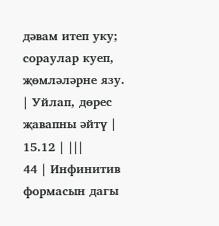дәвам итеп уку; сораулар куеп, җөмләләрне язу. | Уйлап, дөрес җавапны әйтү | 15.12 | |||
44 | Инфинитив формасын дагы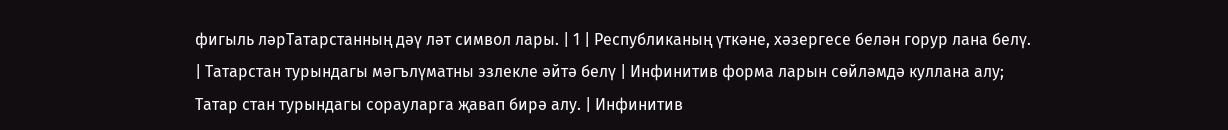фигыль ләрТатарстанның дәү ләт символ лары. | 1 | Республиканың үткәне, хәзергесе белән горур лана белү. | Татарстан турындагы мәгълүматны эзлекле әйтә белү | Инфинитив форма ларын сөйләмдә куллана алу; Татар стан турындагы сорауларга җавап бирә алу. | Инфинитив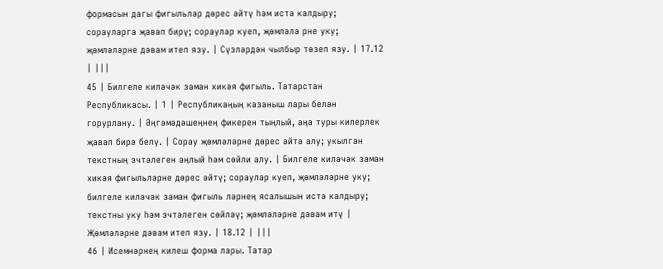формасын дагы фигыльләр дөрес әйтү һәм истә калдыру; сорауларга җавап бирү; сораулар куеп, җөмләлә рне уку; җөмләләрне дәвам итеп язу. | Сүзләрдән чылбыр төзеп язу. | 17.12 | |||
45 | Билгеле киләчәк заман хикәя фигыль. Татарстан Республикасы. | 1 | Республикаңың казаныш лары белән горурлану. | Әңгәмәдәшеңнең фикерен тыңлый, аңа туры килерлек җавап бирә белү. | Сорау җөмләләрне дөрес әйтә алу; укылган текстның эчтәлеген аңлый һәм сөйли алу. | Билгеле киләчәк заман хикәя фигыльләрне дөрес әйтү; сораулар куеп, җөмләләрне уку; билгеле киләчәк заман фигыль ләрнең ясалышын истә калдыру; текстны уку һәм эчтәлеген сөйләү; җөмләләрне дәвам итү | Җөмләләрне дәвам итеп язу. | 18.12 | |||
46 | Исемнәрнең килеш форма лары. Татар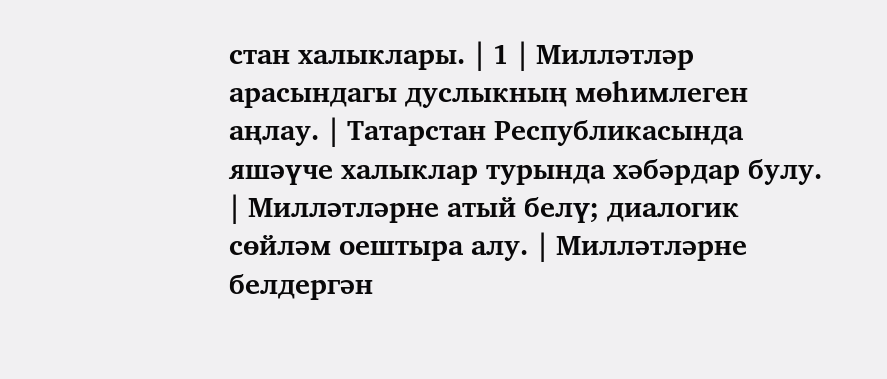стан халыклары. | 1 | Милләтләр арасындагы дуслыкның мөһимлеген аңлау. | Татарстан Республикасында яшәүче халыклар турында хәбәрдар булу. | Милләтләрне атый белү; диалогик сөйләм оештыра алу. | Милләтләрне белдергән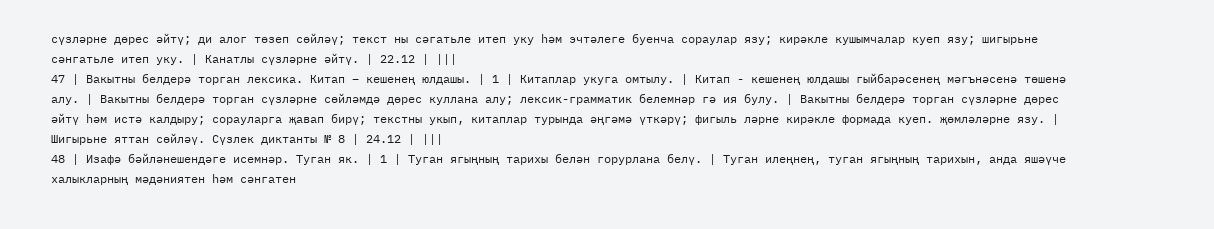сүзләрне дөрес әйтү; ди алог төзеп сөйләү; текст ны сәгатьле итеп уку һәм эчтәлеге буенча сораулар язу; кирәкле кушымчалар куеп язу; шигырьне сәнгатьле итеп уку. | Канатлы сүзләрне әйтү. | 22.12 | |||
47 | Вакытны белдерә торган лексика. Китап – кешенең юлдашы. | 1 | Китаплар укуга омтылу. | Китап - кешенең юлдашы гыйбарәсенең мәгънәсенә төшенә алу. | Вакытны белдерә торган сүзләрне сөйләмдә дөрес куллана алу; лексик-грамматик белемнәр гә ия булу. | Вакытны белдерә торган сүзләрне дөрес әйтү һәм истә калдыру; сорауларга җавап бирү; текстны укып, китаплар турында әңгәмә үткәрү; фигыль ләрне кирәкле формада куеп. җөмләләрне язу. | Шигырьне яттан сөйләү. Сүзлек диктанты № 8 | 24.12 | |||
48 | Изафә бәйләнешендәге исемнәр. Туган як. | 1 | Туган ягыңның тарихы белән горурлана белү. | Туган илеңнең, туган ягыңның тарихын, анда яшәүче халыкларның мәдәниятен һәм сәнгатен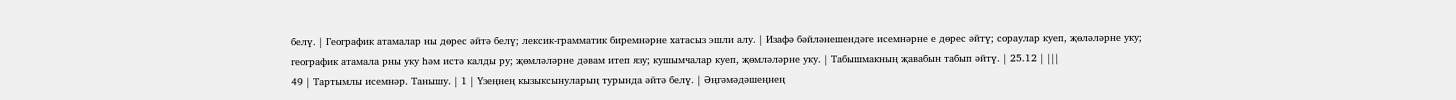белү. | Географик атамалар ны дөрес әйтә белү; лексик-грамматик биремнәрне хатасыз эшли алу. | Изафә бәйләнешендәге исемнәрне е дөрес әйтү; сораулар куеп, җөләләрне уку; географик атамала рны уку һәм истә калды ру; җөмләләрне дәвам итеп язу; кушымчалар куеп, җөмләләрне уку. | Табышмакның җавабын табып әйтү. | 25.12 | |||
49 | Тартымлы исемнәр. Танышу. | 1 | Үзеңнең кызыксынуларың турында әйтә белү. | Әңгәмәдәшеңнең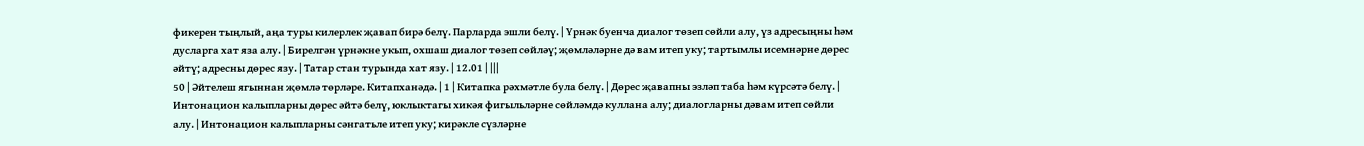фикерен тыңлый, аңа туры килерлек җавап бирә белү. Парларда эшли белү. | Үрнәк буенча диалог төзеп сөйли алу, үз адресыңны һәм дусларга хат яза алу. | Бирелгән үрнәкне укып, охшаш диалог төзеп сөйләү; җөмләләрне дә вам итеп уку; тартымлы исемнәрне дөрес әйтү; адресны дөрес язу. | Татар стан турында хат язу. | 12.01 | |||
50 | Әйтелеш ягыннан җөмлә төрләре. Китапханәдә. | 1 | Китапка рәхмәтле була белү. | Дөрес җавапны эзләп таба һәм күрсәтә белү. | Интонацион калыпларны дөрес әйтә белү, юклыктагы хикәя фигыльләрне сөйләмдә куллана алу; диалогларны дәвам итеп сөйли алу. | Интонацион калыпларны сәнгатьле итеп уку; кирәкле сүзләрне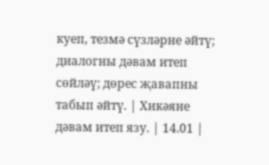куеп, тезмә сүзләрне әйтү; диалогны дәвам итеп сөйләү; дөрес җавапны табып әйтү. | Хикәяне дәвам итеп язу. | 14.01 |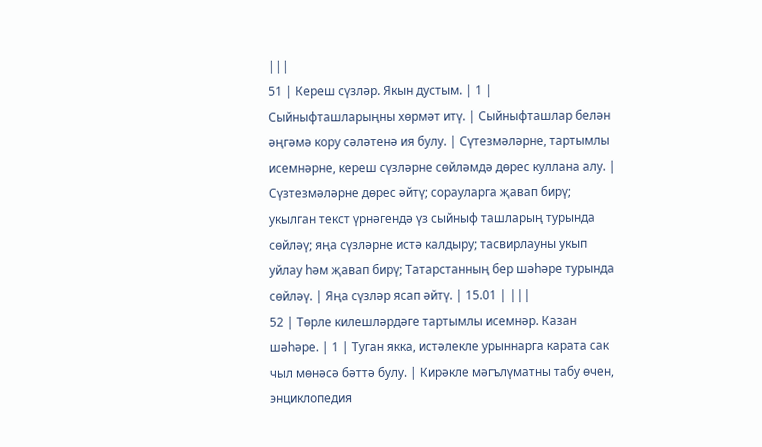|||
51 | Кереш сүзләр. Якын дустым. | 1 | Сыйныфташларыңны хөрмәт итү. | Сыйныфташлар белән әңгәмә кору сәләтенә ия булу. | Сүтезмәләрне, тартымлы исемнәрне, кереш сүзләрне сөйләмдә дөрес куллана алу. | Сүзтезмәләрне дөрес әйтү; сорауларга җавап бирү; укылган текст үрнәгендә үз сыйныф ташларың турында сөйләү; яңа сүзләрне истә калдыру; тасвирлауны укып уйлау һәм җавап бирү; Татарстанның бер шәһәре турында сөйләү. | Яңа сүзләр ясап әйтү. | 15.01 | |||
52 | Төрле килешләрдәге тартымлы исемнәр. Казан шәһәре. | 1 | Туган якка, истәлекле урыннарга карата сак чыл мөнәсә бәттә булу. | Кирәкле мәгълүматны табу өчен, энциклопедия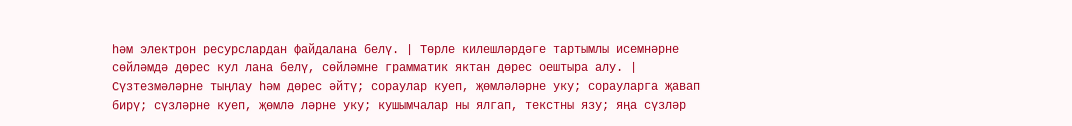һәм электрон ресурслардан файдалана белү. | Төрле килешләрдәге тартымлы исемнәрне сөйләмдә дөрес кул лана белү, сөйләмне грамматик яктан дөрес оештыра алу. | Сүзтезмәләрне тыңлау һәм дөрес әйтү; сораулар куеп, җөмләләрне уку; сорауларга җавап бирү; сүзләрне куеп, җөмлә ләрне уку; кушымчалар ны ялгап, текстны язу; яңа сүзләр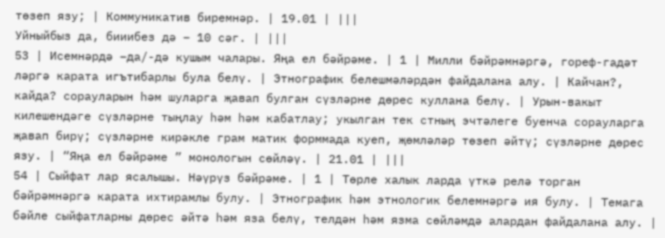төзеп язу; | Коммуникатив биремнәр. | 19.01 | |||
Уйныйбыз да, бииибез дә – 10 сәг. | |||
53 | Исемнәрдә –да/-дә кушым чалары. Яңа ел бәйрәме. | 1 | Милли бәйрәмнәргә, гореф-гадәт ләргә карата игътибарлы була белү. | Этнографик белешмәләрдән файдалана алу. | Кайчан?, кайда? сорауларын һәм шуларга җавап булган сүзләрне дөрес куллана белү. | Урын-вакыт килешендәге сүзләрне тыңлау һәм һәм кабатлау; укылган тек стның эчтәлеге буенча сорауларга җавап бирү; сүзләрне кирәкле грам матик форммада куеп, җөмләләр төзеп әйтү; сүзләрне дөрес язу. | “Яңа ел бәйрәме ” монологын сөйләү. | 21.01 | |||
54 | Сыйфат лар ясалышы. Нәүрүз бәйрәме. | 1 | Төрле халык ларда үткә релә торган бәйрәмнәргә карата ихтирамлы булу. | Этнографик һәм этнологик белемнәргә ия булу. | Темага бәйле сыйфатларны дөрес әйтә һәм яза белү, телдән һәм язма сөйләмдә алардан файдалана алу. |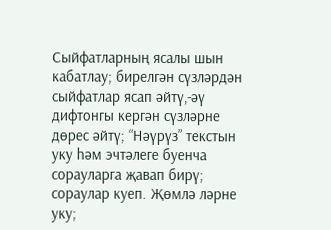Сыйфатларның ясалы шын кабатлау; бирелгән сүзләрдән сыйфатлар ясап әйтү,-әү дифтонгы кергән сүзләрне дөрес әйтү; “Нәүрүз” текстын уку һәм эчтәлеге буенча сорауларга җавап бирү; сораулар куеп. Җөмлә ләрне уку;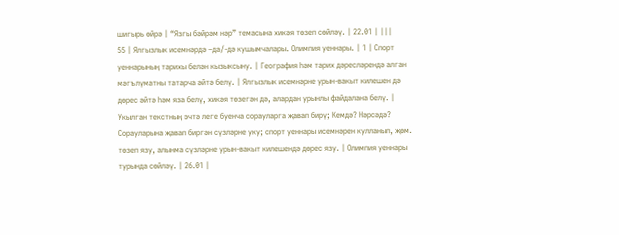шигырь өйрә | “Язгы бәйрәм нәр” темасына хикәя төзеп сөйләү. | 22.01 | |||
55 | Ялгызлык исемнәрдә –да/-дә кушымчалары. Олимпия уеннары. | 1 | Спорт уеннарының тарихы белән кызыксыну. | География һәм тарих дәресләрендә алган мәгълүматны татарча әйтә белү. | Ялгызлык исемнәрне урын-вакыт килешен дә дөрес әйтә һәм яза белү, хикәя төзегән дә, алардан урынлы файдалана белү. | Укылган текстның эчтә леге буенча сорауларга җавап бирү; Кемдә? Нәрсәдә? Сорауларына җавап биргән сүзләрне уку; спорт уеннары исемнәрен кулланып, җөм. төзеп язу, алынма сүзләрне урын-вакыт килешендә дөрес язу. | Олимпия уеннары турында сөйләү. | 26.01 |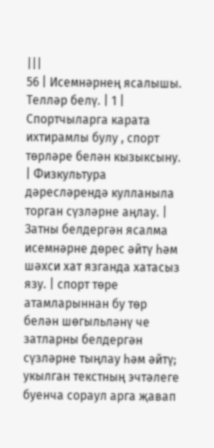|||
56 | Исемнәрнең ясалышы. Телләр белү. | 1 | Спортчыларга карата ихтирамлы булу , спорт төрләре белән кызыксыну. | Физкультура дәресләрендә кулланыла торган сүзләрне аңлау. | Затны белдергән ясалма исемнәрне дөрес әйтү һәм шәхси хат язганда хатасыз язу. | спорт төре атамларыннан бу төр белән шөгыльләнү че затларны белдергән сүзләрне тыңлау һәм әйтү; укылган текстның эчтәлеге буенча сораул арга җавап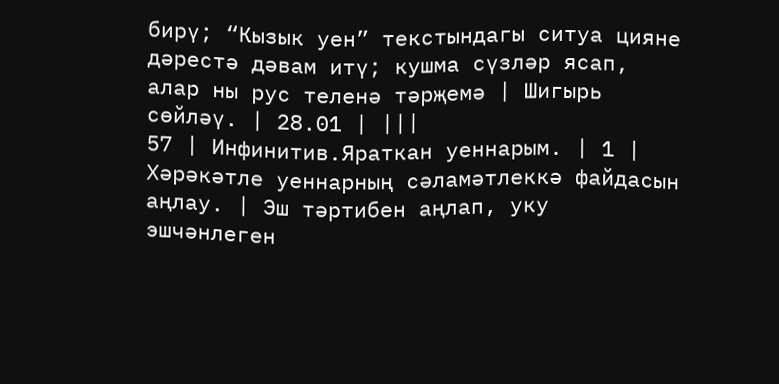бирү; “Кызык уен” текстындагы ситуа цияне дәрестә дәвам итү; кушма сүзләр ясап, алар ны рус теленә тәрҗемә | Шигырь сөйләү. | 28.01 | |||
57 | Инфинитив.Яраткан уеннарым. | 1 | Хәрәкәтле уеннарның сәламәтлеккә файдасын аңлау. | Эш тәртибен аңлап, уку эшчәнлеген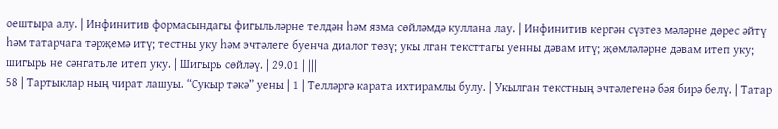оештыра алу. | Инфинитив формасындагы фигыльләрне телдән һәм язма сөйләмдә куллана лау. | Инфинитив кергән сүзтез мәләрне дөрес әйтү һәм татарчага тәрҗемә итү; тестны уку һәм эчтәлеге буенча диалог төзү; укы лган тексттагы уенны дәвам итү; җөмләләрне дәвам итеп уку; шигырь не сәнгатьле итеп уку. | Шигырь сөйләү. | 29.01 | |||
58 | Тартыклар ның чират лашуы. “Сукыр тәкә” уены | 1 | Телләргә карата ихтирамлы булу. | Укылган текстның эчтәлегенә бәя бирә белү. | Татар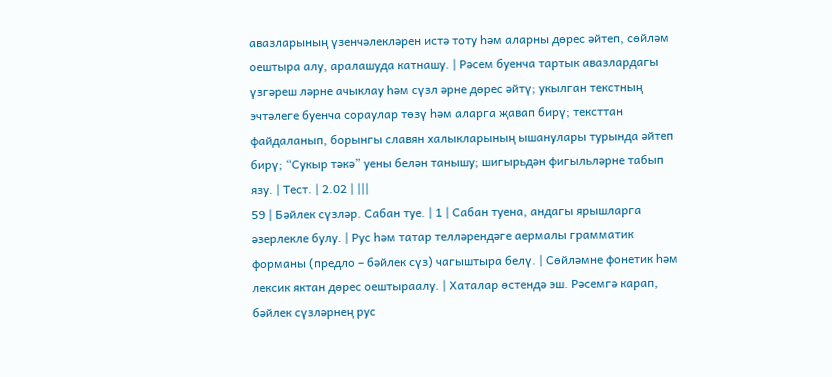авазларының үзенчәлекләрен истә тоту һәм аларны дөрес әйтеп, сөйләм оештыра алу, аралашуда катнашу. | Рәсем буенча тартык авазлардагы үзгәреш ләрне ачыклау һәм сүзл әрне дөрес әйтү; укылган текстның эчтәлеге буенча сораулар төзү һәм аларга җавап бирү; тексттан файдаланып, борынгы славян халыкларының ышанулары турында әйтеп бирү; “Сукыр тәкә” уены белән танышу; шигырьдән фигыльләрне табып язу. | Тест. | 2.02 | |||
59 | Бәйлек сүзләр. Сабан туе. | 1 | Сабан туена, андагы ярышларга әзерлекле булу. | Рус һәм татар телләрендәге аермалы грамматик форманы (предло – бәйлек сүз) чагыштыра белү. | Сөйләмне фонетик һәм лексик яктан дөрес оештыраалу. | Хаталар өстендә эш. Рәсемгә карап, бәйлек сүзләрнең рус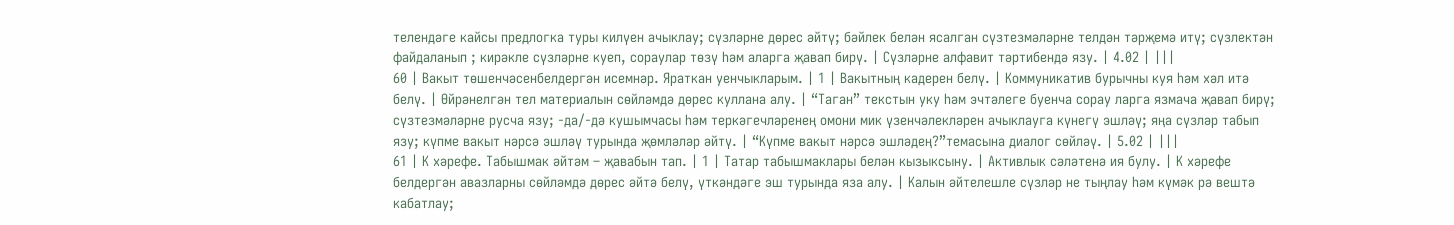телендәге кайсы предлогка туры килүен ачыклау; сүзләрне дөрес әйтү; бәйлек белән ясалган сүзтезмәләрне телдән тәрҗемә итү; сүзлектән файдаланып ; кирәкле сүзләрне куеп, сораулар төзү һәм аларга җавап бирү. | Сүзләрне алфавит тәртибендә язу. | 4.02 | |||
60 | Вакыт төшенчәсенбелдергән исемнәр. Яраткан уенчыкларым. | 1 | Вакытның кадерен белү. | Коммуникатив бурычны куя һәм хәл итә белү. | Өйрәнелгән тел материалын сөйләмдә дөрес куллана алу. | “Таган” текстын уку һәм эчтәлеге буенча сорау ларга язмача җавап бирү; сүзтезмәләрне русча язу; -да/-дә кушымчасы һәм теркәгечләренең омони мик үзенчәлекләрен ачыклауга күнегү эшләү; яңа сүзләр табып язу; күпме вакыт нәрсә эшләү турында җөмләләр әйтү. | “Күпме вакыт нәрсә эшләдең?”темасына диалог сөйләү. | 5.02 | |||
61 | К хәрефе. Табышмак әйтәм – җавабын тап. | 1 | Татар табышмаклары белән кызыксыну. | Активлык сәләтенә ия булу. | К хәрефе белдергән авазларны сөйләмдә дөрес әйтә белү, үткәндәге эш турында яза алу. | Калын әйтелешле сүзләр не тыңлау һәм күмәк рә вештә кабатлау;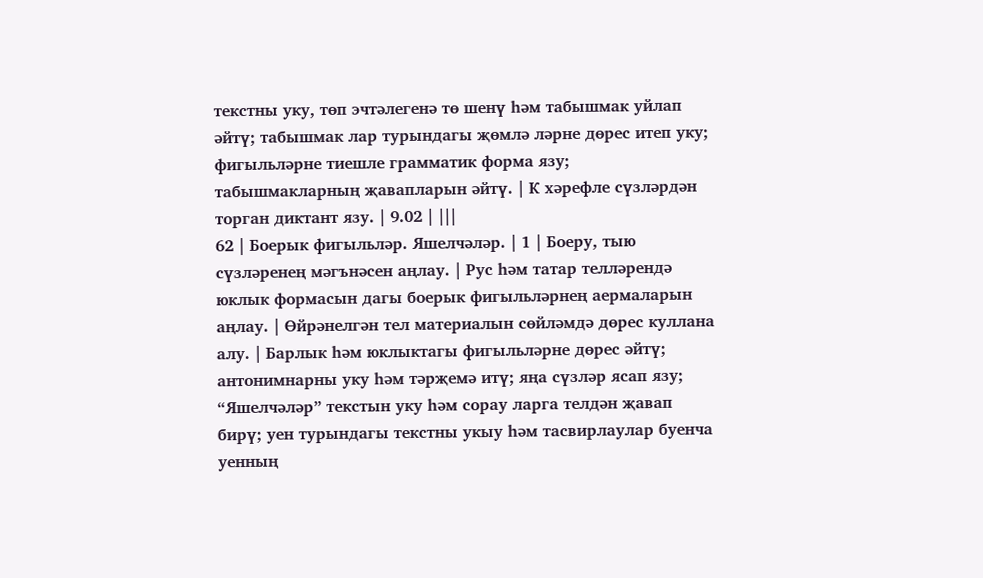текстны уку, төп эчтәлегенә тө шенү һәм табышмак уйлап әйтү; табышмак лар турындагы җөмлә ләрне дөрес итеп уку; фигыльләрне тиешле грамматик форма язу; табышмакларның җавапларын әйтү. | К хәрефле сүзләрдән торган диктант язу. | 9.02 | |||
62 | Боерык фигыльләр. Яшелчәләр. | 1 | Боеру, тыю сүзләренең мәгънәсен аңлау. | Рус һәм татар телләрендә юклык формасын дагы боерык фигыльләрнең аермаларын аңлау. | Өйрәнелгән тел материалын сөйләмдә дөрес куллана алу. | Барлык һәм юклыктагы фигыльләрне дөрес әйтү; антонимнарны уку һәм тәрҗемә итү; яңа сүзләр ясап язу; “Яшелчәләр” текстын уку һәм сорау ларга телдән җавап бирү; уен турындагы текстны укыу һәм тасвирлаулар буенча уенның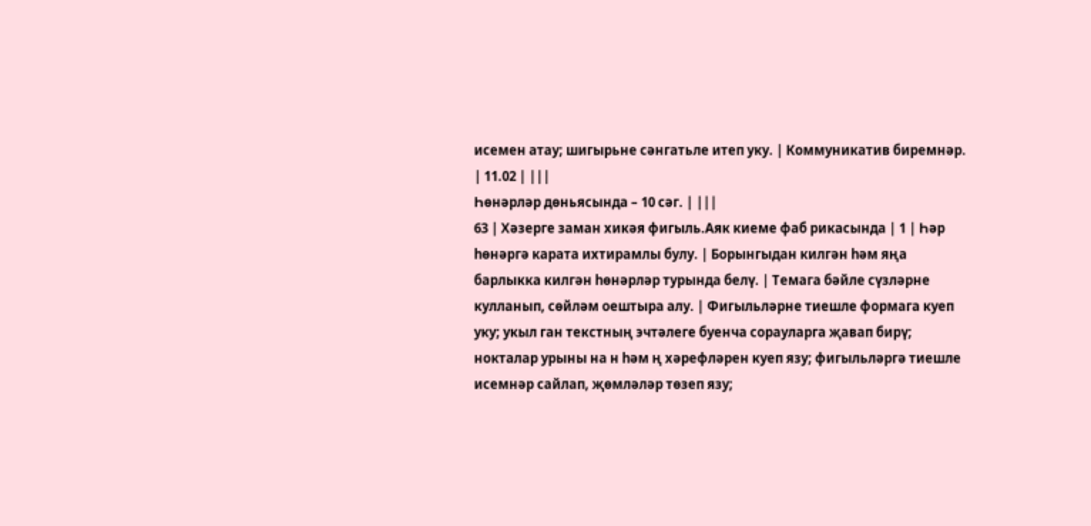исемен атау; шигырьне сәнгатьле итеп уку. | Коммуникатив биремнәр. | 11.02 | |||
Һөнәрләр дөньясында – 10 сәг. | |||
63 | Хәзерге заман хикәя фигыль.Аяк киеме фаб рикасында | 1 | Һәр һөнәргә карата ихтирамлы булу. | Борынгыдан килгән һәм яңа барлыкка килгән һөнәрләр турында белү. | Темага бәйле сүзләрне кулланып, сөйләм оештыра алу. | Фигыльләрне тиешле формага куеп уку; укыл ган текстның эчтәлеге буенча сорауларга җавап бирү; нокталар урыны на н һәм ң хәрефләрен куеп язу; фигыльләргә тиешле исемнәр сайлап, җөмләләр төзеп язу;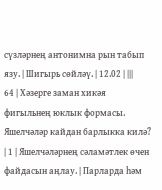сүзләрнең антонимна рын табып язу. | Шигырь сөйләү. | 12.02 | |||
64 | Хәзерге заман хикәя фигыльнең юклык формасы. Яшелчәләр кайдан барлыкка килә? | 1 | Яшелчәләрнең сәламәтлек өчен файдасын аңлау. | Парларда һәм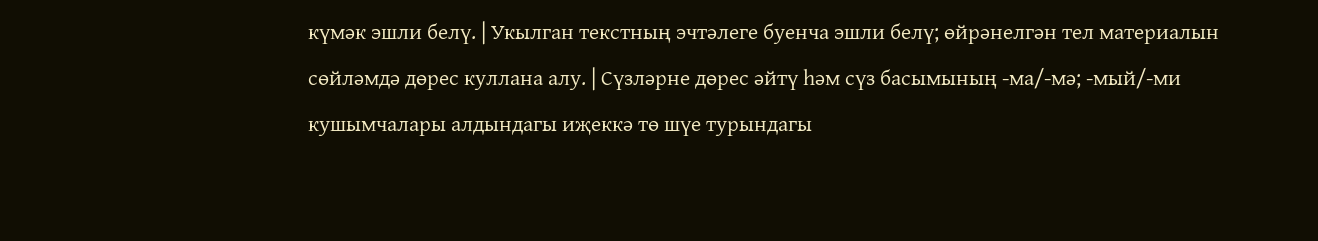күмәк эшли белү. | Укылган текстның эчтәлеге буенча эшли белү; өйрәнелгән тел материалын сөйләмдә дөрес куллана алу. | Сүзләрне дөрес әйтү һәм сүз басымының -ма/-мә; -мый/-ми кушымчалары алдындагы иҗеккә тө шүе турындагы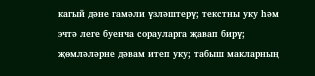кагый дәне гамәли үзләштерү; текстны уку һәм эчтә леге буенча сорауларга җавап бирү; җөмләләрне дәвам итеп уку; табыш макларның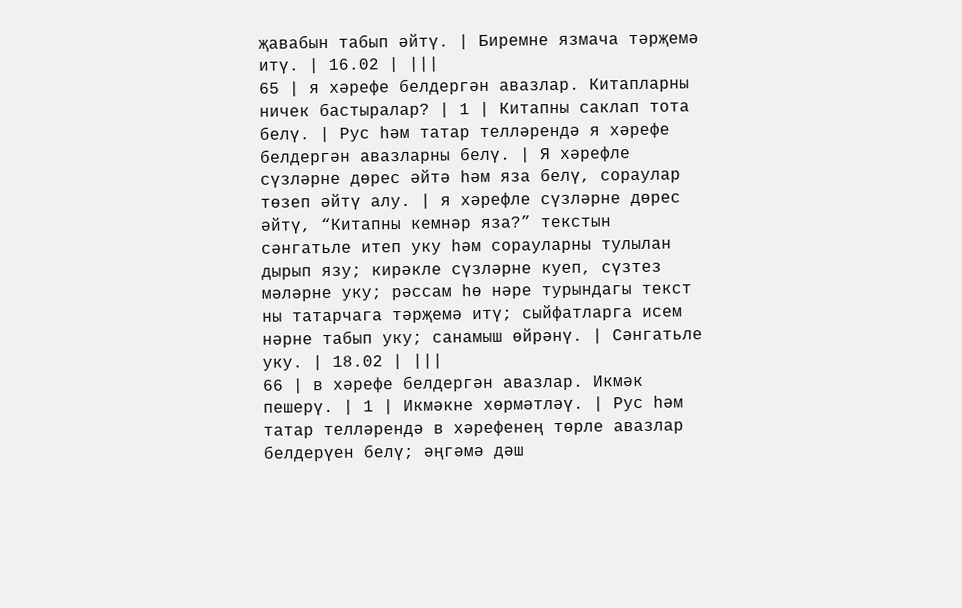җавабын табып әйтү. | Биремне язмача тәрҗемә итү. | 16.02 | |||
65 | я хәрефе белдергән авазлар. Китапларны ничек бастыралар? | 1 | Китапны саклап тота белү. | Рус һәм татар телләрендә я хәрефе белдергән авазларны белү. | Я хәрефле сүзләрне дөрес әйтә һәм яза белү, сораулар төзеп әйтү алу. | я хәрефле сүзләрне дөрес әйтү, “Китапны кемнәр яза?” текстын сәнгатьле итеп уку һәм сорауларны тулылан дырып язу; кирәкле сүзләрне куеп, сүзтез мәләрне уку; рәссам һө нәре турындагы текст ны татарчага тәрҗемә итү; сыйфатларга исем нәрне табып уку; санамыш өйрәнү. | Сәнгатьле уку. | 18.02 | |||
66 | в хәрефе белдергән авазлар. Икмәк пешерү. | 1 | Икмәкне хөрмәтләү. | Рус һәм татар телләрендә в хәрефенең төрле авазлар белдерүен белү; әңгәмә дәш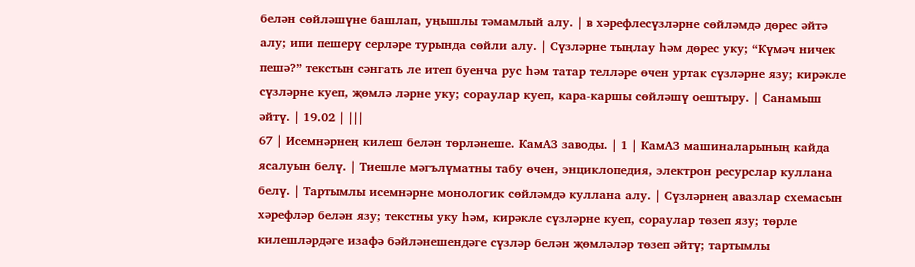белән сөйләшүне башлап, уңышлы тәмамлый алу. | в хәрефлесүзләрне сөйләмдә дөрес әйтә алу; ипи пешерү серләре турында сөйли алу. | Сүзләрне тыңлау һәм дөрес уку; “Күмәч ничек пешә?” текстын сәнгать ле итеп буенча рус һәм татар телләре өчен уртак сүзләрне язу; кирәкле сүзләрне куеп, җөмлә ләрне уку; сораулар куеп, кара-каршы сөйләшү оештыру. | Санамыш әйтү. | 19.02 | |||
67 | Исемнәрнең килеш белән төрләнеше. КамАЗ заводы. | 1 | КамАЗ машиналарының кайда ясалуын белү. | Тиешле мәгълүматны табу өчен, энциклопедия, электрон ресурслар куллана белү. | Тартымлы исемнәрне монологик сөйләмдә куллана алу. | Сүзләрнең авазлар схемасын хәрефләр белән язу; текстны уку һәм, кирәкле сүзләрне куеп, сораулар төзеп язу; төрле килешләрдәге изафә бәйләнешендәге сүзләр белән җөмләләр төзеп әйтү; тартымлы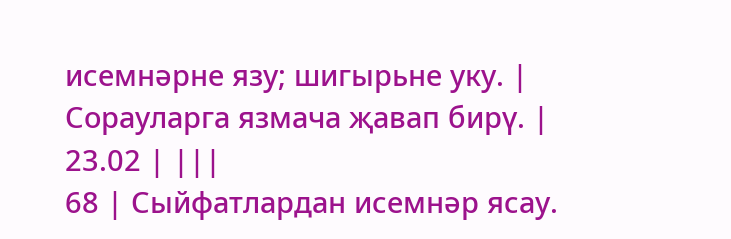исемнәрне язу; шигырьне уку. | Сорауларга язмача җавап бирү. | 23.02 | |||
68 | Сыйфатлардан исемнәр ясау.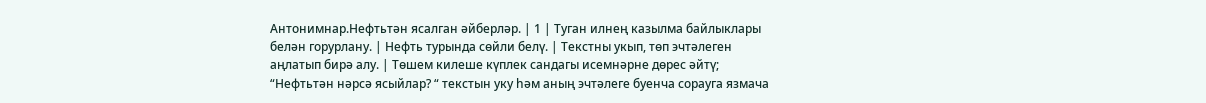Антонимнар.Нефтьтән ясалган әйберләр. | 1 | Туган илнең казылма байлыклары белән горурлану. | Нефть турында сөйли белү. | Текстны укып, төп эчтәлеген аңлатып бирә алу. | Төшем килеше күплек сандагы исемнәрне дөрес әйтү; “Нефтьтән нәрсә ясыйлар? “ текстын уку һәм аның эчтәлеге буенча сорауга язмача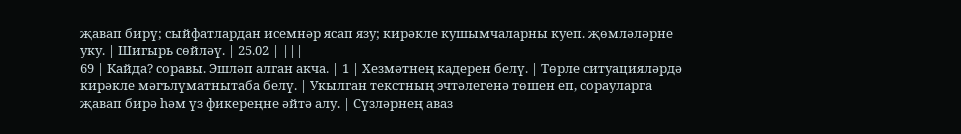җавап бирү; сыйфатлардан исемнәр ясап язу; кирәкле кушымчаларны куеп. җөмләләрне уку. | Шигырь сөйләү. | 25.02 | |||
69 | Кайда? соравы. Эшләп алган акча. | 1 | Хезмәтнең кадерен белү. | Төрле ситуацияләрдә кирәкле мәгълүматнытаба белү. | Укылган текстның эчтәлегенә төшен еп, сорауларга җавап бирә һәм үз фикереңне әйтә алу. | Сүзләрнең аваз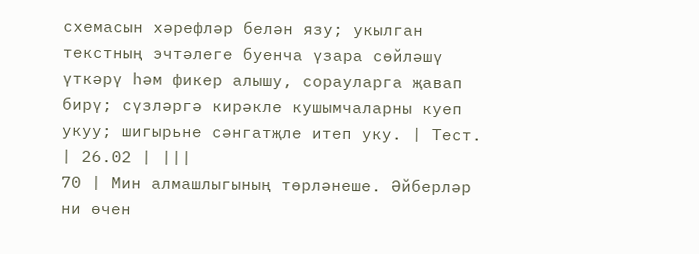схемасын хәрефләр белән язу; укылган текстның эчтәлеге буенча үзара сөйләшү үткәрү һәм фикер алышу, сорауларга җавап бирү; сүзләргә кирәкле кушымчаларны куеп укуу; шигырьне сәнгатҗле итеп уку. | Тест. | 26.02 | |||
70 | Мин алмашлыгының төрләнеше. Әйберләр ни өчен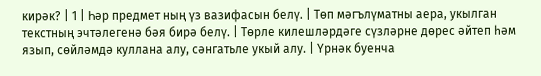кирәк? | 1 | Һәр предмет ның үз вазифасын белү. | Төп мәгълүматны аера, укылган текстның эчтәлегенә бәя бирә белү. | Төрле килешләрдәге сүзләрне дөрес әйтеп һәм язып, сөйләмдә куллана алу, сәнгатьле укый алу. | Үрнәк буенча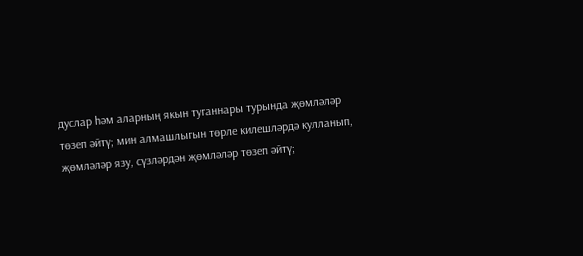дуслар һәм аларның якын туганнары турында җөмләләр төзеп әйтү; мин алмашлыгын төрле килешләрдә кулланып, җөмләләр язу, сүзләрдән җөмләләр төзеп әйтү;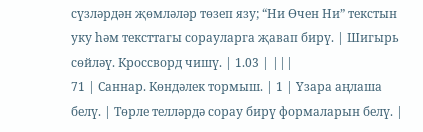сүзләрдән җөмләләр төзеп язу; “Ни Өчен Ни” текстын уку һәм тексттагы сорауларга җавап бирү. | Шигырь сөйләү. Кроссворд чишү. | 1.03 | |||
71 | Саннар. Көндәлек тормыш. | 1 | Үзара аңлаша белү. | Төрле телләрдә сорау бирү формаларын белү. |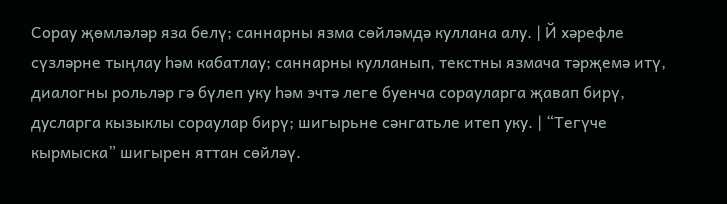Сорау җөмләләр яза белү; саннарны язма сөйләмдә куллана алу. | Й хәрефле сүзләрне тыңлау һәм кабатлау; саннарны кулланып, текстны язмача тәрҗемә итү, диалогны рольләр гә бүлеп уку һәм эчтә леге буенча сорауларга җавап бирү, дусларга кызыклы сораулар бирү; шигырьне сәнгатьле итеп уку. | “Тегүче кырмыска” шигырен яттан сөйләү.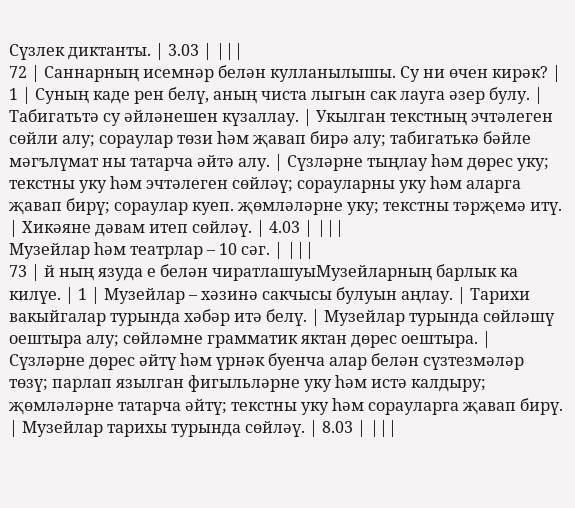Сүзлек диктанты. | 3.03 | |||
72 | Саннарның исемнәр белән кулланылышы. Су ни өчен кирәк? | 1 | Суның каде рен белү, аның чиста лыгын сак лауга әзер булу. | Табигатьтә су әйләнешен күзаллау. | Укылган текстның эчтәлеген сөйли алу; сораулар төзи һәм җавап бирә алу; табигатькә бәйле мәгълүмат ны татарча әйтә алу. | Сүзләрне тыңлау һәм дөрес уку; текстны уку һәм эчтәлеген сөйләү; сорауларны уку һәм аларга җавап бирү; сораулар куеп. җөмләләрне уку; текстны тәрҗемә итү. | Хикәяне дәвам итеп сөйләү. | 4.03 | |||
Музейлар һәм театрлар – 10 сәг. | |||
73 | й ның язуда е белән чиратлашуыМузейларның барлык ка килүе. | 1 | Музейлар – хәзинә сакчысы булуын аңлау. | Тарихи вакыйгалар турында хәбәр итә белү. | Музейлар турында сөйләшү оештыра алу; сөйләмне грамматик яктан дөрес оештыра. | Сүзләрне дөрес әйтү һәм үрнәк буенча алар белән сүзтезмәләр төзү; парлап язылган фигыльләрне уку һәм истә калдыру; җөмләләрне татарча әйтү; текстны уку һәм сорауларга җавап бирү. | Музейлар тарихы турында сөйләү. | 8.03 | |||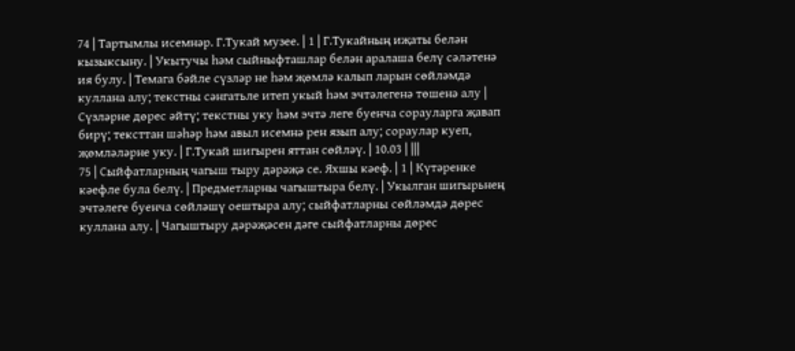74 | Тартымлы исемнәр. Г.Тукай музее. | 1 | Г.Тукайның иҗаты белән кызыксыну. | Укытучы һәм сыйныфташлар белән аралаша белү сәләтенә ия булу. | Темага бәйле сүзләр не һәм җөмлә калып ларын сөйләмдә куллана алу; текстны сәнгатьле итеп укый һәм эчтәлегенә төшенә алу | Сүзләрне дөрес әйтү; текстны уку һәм эчтә леге буенча сорауларга җавап бирү; тексттан шәһәр һәм авыл исемнә рен язып алу; сораулар куеп, җөмләләрне уку. | Г.Тукай шигырен яттан сөйләү. | 10.03 | |||
75 | Сыйфатларның чагыш тыру дәрәҗә се. Яхшы кәеф. | 1 | Күтәренке кәефле була белү. | Предметларны чагыштыра белү. | Укылган шигырьнең эчтәлеге буенча сөйләшү оештыра алу; сыйфатларны сөйләмдә дөрес куллана алу. | Чагыштыру дәрәҗәсен дәге сыйфатларны дөрес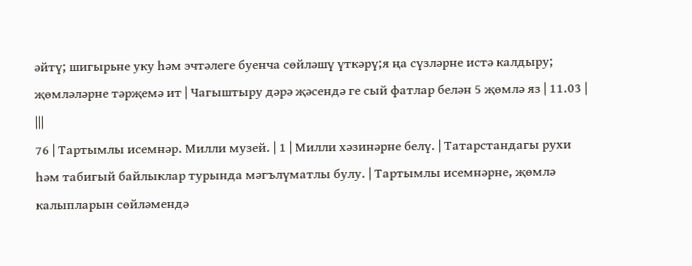әйтү; шигырьне уку һәм эчтәлеге буенча сөйләшү үткәрү;я ңа сүзләрне истә калдыру; җөмләләрне тәрҗемә ит | Чагыштыру дәрә җәсендә ге сый фатлар белән 5 җөмлә яз | 11.03 | |||
76 | Тартымлы исемнәр. Милли музей. | 1 | Милли хәзинәрне белү. | Татарстандагы рухи һәм табигый байлыклар турында мәгълүматлы булу. | Тартымлы исемнәрне, җөмлә калыпларын сөйләмендә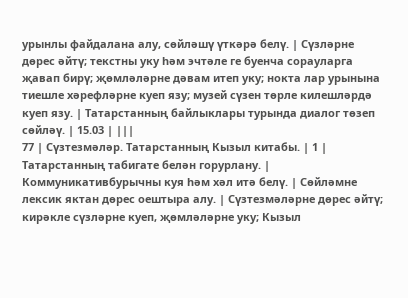урынлы файдалана алу, сөйләшү үткәрә белү. | Сүзләрне дөрес әйтү; текстны уку һәм эчтәле ге буенча сорауларга җавап бирү; җөмләләрне дәвам итеп уку; нокта лар урынына тиешле хәрефләрне куеп язу; музей сүзен төрле килешләрдә куеп язу. | Татарстанның байлыклары турында диалог төзеп сөйләү. | 15.03 | |||
77 | Сүзтезмәләр. Татарстанның Кызыл китабы. | 1 | Татарстанның табигате белән горурлану. | Коммуникативбурычны куя һәм хәл итә белү. | Сөйләмне лексик яктан дөрес оештыра алу. | Сүзтезмәләрне дөрес әйтү; кирәкле сүзләрне куеп, җөмләләрне уку; Кызыл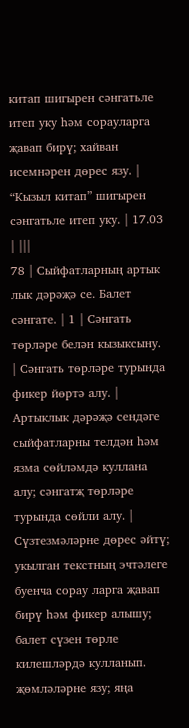китап шигырен сәнгатьле итеп уку һәм сорауларга җавап бирү; хайван исемнәрен дөрес язу. | “Кызыл китап” шигырен сәнгатьле итеп уку. | 17.03 | |||
78 | Сыйфатларның артык лык дәрәҗә се. Балет сәнгате. | 1 | Сәнгать төрләре белән кызыксыну. | Сәнгать төрләре турында фикер йөртә алу. | Артыклык дәрәҗә сендәге сыйфатларны телдән һәм язма сөйләмдә куллана алу; сәнгатҗ төрләре турында сөйли алу. | Сүзтезмәләрне дөрес әйтү; укылган текстның эчтәлеге буенча сорау ларга җавап бирү һәм фикер алышу; балет сүзен төрле килешләрдә кулланып. җөмләләрне язу; яңа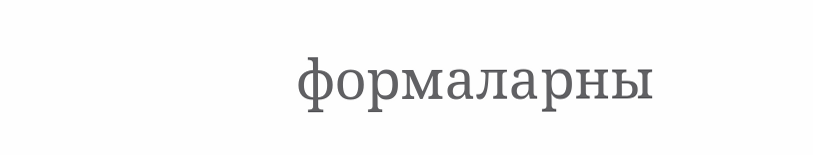формаларны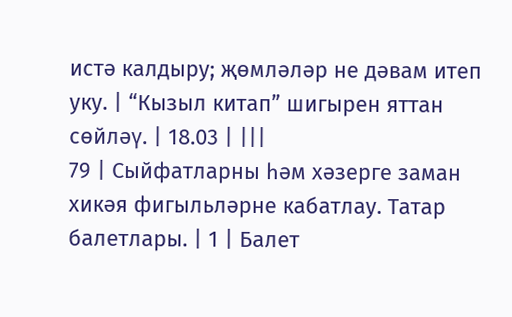истә калдыру; җөмләләр не дәвам итеп уку. | “Кызыл китап” шигырен яттан сөйләү. | 18.03 | |||
79 | Сыйфатларны һәм хәзерге заман хикәя фигыльләрне кабатлау. Татар балетлары. | 1 | Балет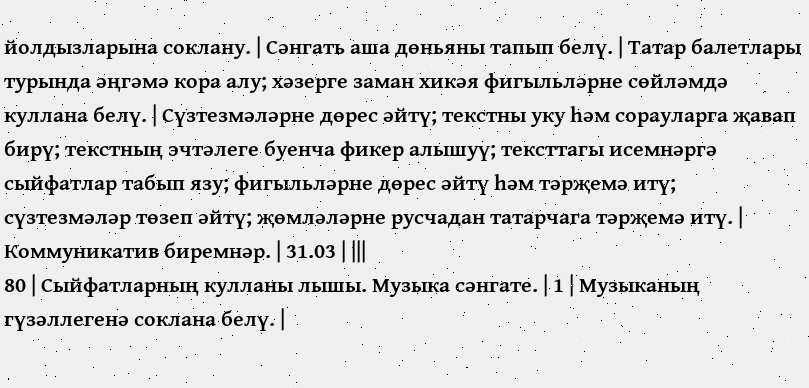йолдызларына соклану. | Сәнгать аша дөньяны тапып белү. | Татар балетлары турында әңгәмә кора алу; хәзерге заман хикәя фигыльләрне сөйләмдә куллана белү. | Сүзтезмәләрне дөрес әйтү; текстны уку һәм сорауларга җавап бирү; текстның эчтәлеге буенча фикер алышуү; тексттагы исемнәргә сыйфатлар табып язу; фигыльләрне дөрес әйтү һәм тәрҗемә итү; сүзтезмәләр төзеп әйтү; җөмләләрне русчадан татарчага тәрҗемә итү. | Коммуникатив биремнәр. | 31.03 | |||
80 | Сыйфатларның кулланы лышы. Музыка сәнгате. | 1 | Музыканың гүзәллегенә соклана белү. |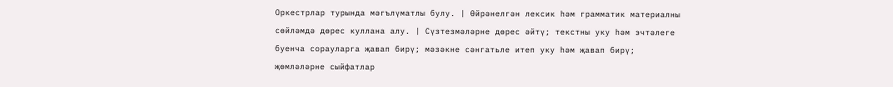Оркестрлар турында мәгълүматлы булу. | Өйрәнелгән лексик һәм грамматик материалны сөйләмдә дөрес куллана алу. | Сүзтезмәләрне дөрес әйтү; текстны уку һәм эчтәлеге буенча сорауларга җавап бирү; мәзәкне сәнгатьле итеп уку һәм җавап бирү; җөмләләрне сыйфатлар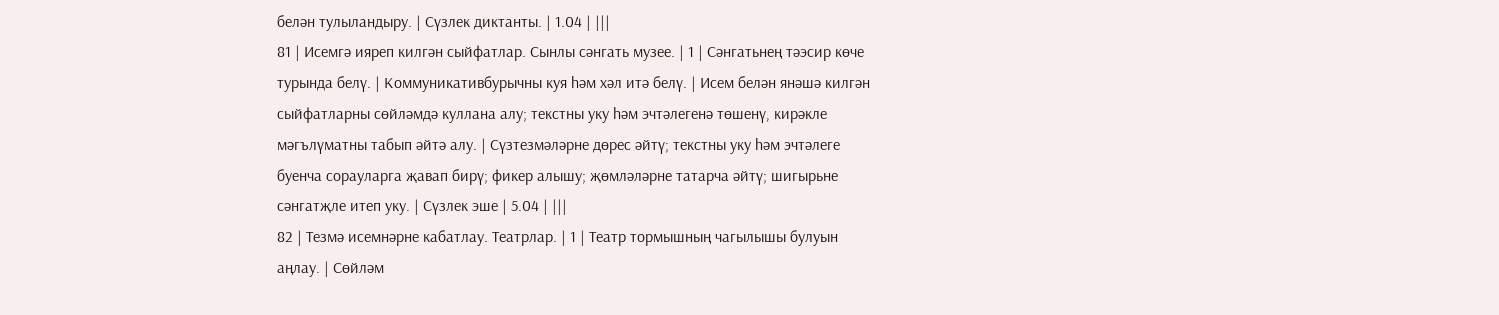белән тулыландыру. | Сүзлек диктанты. | 1.04 | |||
81 | Исемгә ияреп килгән сыйфатлар. Сынлы сәнгать музее. | 1 | Сәнгатьнең тәэсир көче турында белү. | Коммуникативбурычны куя һәм хәл итә белү. | Исем белән янәшә килгән сыйфатларны сөйләмдә куллана алу; текстны уку һәм эчтәлегенә төшенү, кирәкле мәгълүматны табып әйтә алу. | Сүзтезмәләрне дөрес әйтү; текстны уку һәм эчтәлеге буенча сорауларга җавап бирү; фикер алышу; җөмләләрне татарча әйтү; шигырьне сәнгатҗле итеп уку. | Сүзлек эше | 5.04 | |||
82 | Тезмә исемнәрне кабатлау. Театрлар. | 1 | Театр тормышның чагылышы булуын аңлау. | Сөйләм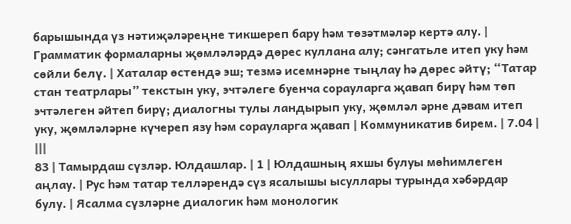барышында үз нәтиҗәләреңне тикшереп бару һәм төзәтмәләр кертә алу. | Грамматик формаларны җөмләләрдә дөрес куллана алу; сәнгатьле итеп уку һәм сөйли белү. | Хаталар өстендә эш; тезмә исемнәрне тыңлау һә дөрес әйтү; “Татар стан театрлары” текстын уку, эчтәлеге буенча сорауларга җавап бирү һәм төп эчтәлеген әйтеп бирү; диалогны тулы ландырып уку, җөмләл әрне дәвам итеп уку, җөмләләрне күчереп язу һәм сорауларга җавап | Коммуникатив бирем. | 7.04 | |||
83 | Тамырдаш сүзләр. Юлдашлар. | 1 | Юлдашның яхшы булуы мөһимлеген аңлау. | Рус һәм татар телләрендә сүз ясалышы ысуллары турында хәбәрдар булу. | Ясалма сүзләрне диалогик һәм монологик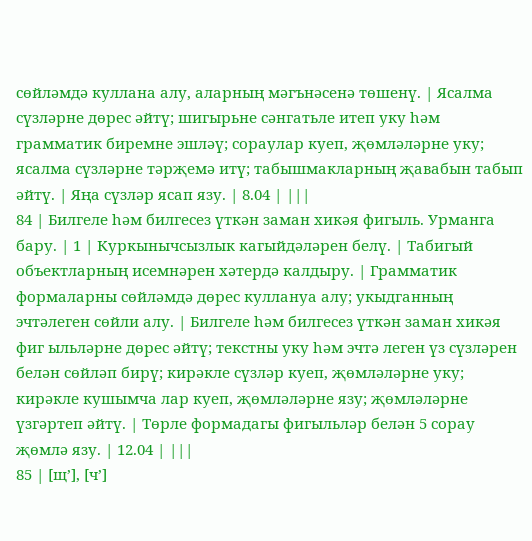сөйләмдә куллана алу, аларның мәгънәсенә төшенү. | Ясалма сүзләрне дөрес әйтү; шигырьне сәнгатьле итеп уку һәм грамматик биремне эшләү; сораулар куеп, җөмләләрне уку; ясалма сүзләрне тәрҗемә итү; табышмакларның җавабын табып әйтү. | Яңа сүзләр ясап язу. | 8.04 | |||
84 | Билгеле һәм билгесез үткән заман хикәя фигыль. Урманга бару. | 1 | Куркынычсызлык кагыйдәләрен белү. | Табигый объектларның исемнәрен хәтердә калдыру. | Грамматик формаларны сөйләмдә дөрес куллануа алу; укыдганның эчтәлеген сөйли алу. | Билгеле һәм билгесез үткән заман хикәя фиг ыльләрне дөрес әйтү; текстны уку һәм эчтә леген үз сүзләрен белән сөйләп бирү; кирәкле сүзләр куеп, җөмләләрне уку; кирәкле кушымча лар куеп, җөмләләрне язу; җөмләләрне үзгәртеп әйтү. | Төрле формадагы фигыльләр белән 5 сорау җөмлә язу. | 12.04 | |||
85 | [щ’], [ч’]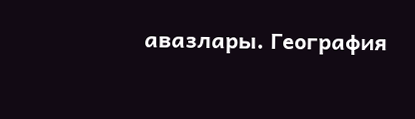авазлары. География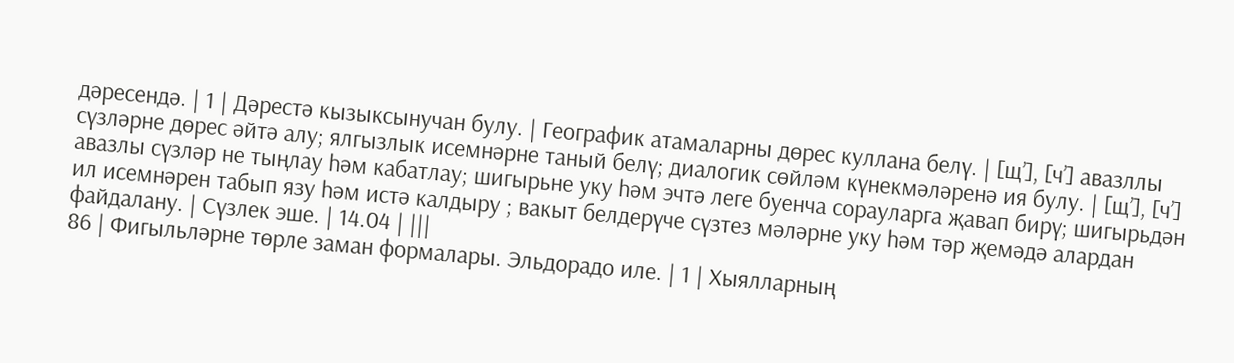дәресендә. | 1 | Дәрестә кызыксынучан булу. | Географик атамаларны дөрес куллана белү. | [щ’], [ч’] авазллы сүзләрне дөрес әйтә алу; ялгызлык исемнәрне таный белү; диалогик сөйләм күнекмәләренә ия булу. | [щ’], [ч’] авазлы сүзләр не тыңлау һәм кабатлау; шигырьне уку һәм эчтә леге буенча сорауларга җавап бирү; шигырьдән ил исемнәрен табып язу һәм истә калдыру ; вакыт белдерүче сүзтез мәләрне уку һәм тәр җемәдә алардан файдалану. | Сүзлек эше. | 14.04 | |||
86 | Фигыльләрне төрле заман формалары. Эльдорадо иле. | 1 | Хыялларның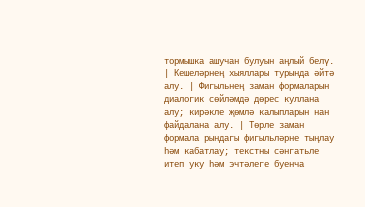тормышка ашучан булуын аңлый белү. | Кешеләрнең хыяллары турында әйтә алу. | Фигыльнең заман формаларын диалогик сөйләмдә дөрес куллана алу; кирәкле җөмлә калыпларын нан файдалана алу. | Төрле заман формала рындагы фигыльләрне тыңлау һәм кабатлау; текстны сәнгатьле итеп уку һәм эчтәлеге буенча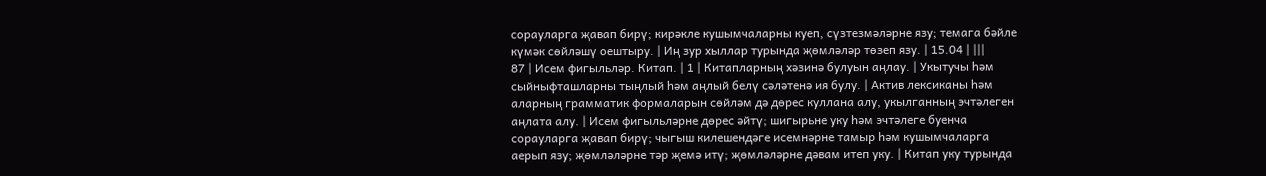сорауларга җавап бирү; кирәкле кушымчаларны куеп, сүзтезмәләрне язу; темага бәйле күмәк сөйләшү оештыру. | Иң зур хыллар турында җөмләләр төзеп язу. | 15.04 | |||
87 | Исем фигыльләр. Китап. | 1 | Китапларның хәзинә булуын аңлау. | Укытучы һәм сыйныфташларны тыңлый һәм аңлый белү сәләтенә ия булу. | Актив лексиканы һәм аларның грамматик формаларын сөйләм дә дөрес куллана алу, укылганның эчтәлеген аңлата алу. | Исем фигыльләрне дөрес әйтү; шигырьне уку һәм эчтәлеге буенча сорауларга җавап бирү; чыгыш килешендәге исемнәрне тамыр һәм кушымчаларга аерып язу; җөмләләрне тәр җемә итү; җөмләләрне дәвам итеп уку. | Китап уку турында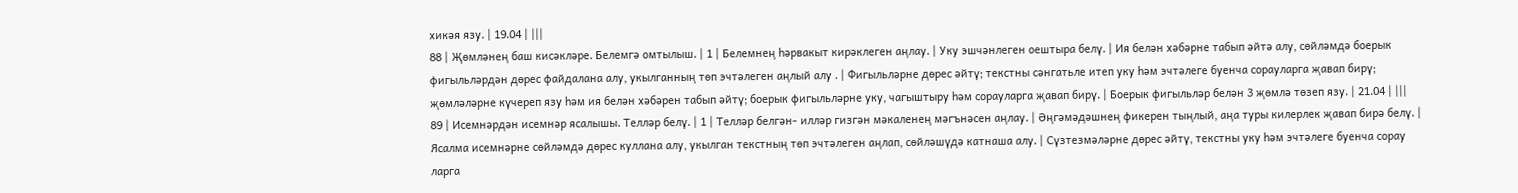хикәя язу. | 19.04 | |||
88 | Җөмләнең баш кисәкләре. Белемгә омтылыш. | 1 | Белемнең һәрвакыт кирәклеген аңлау. | Уку эшчәнлеген оештыра белү. | Ия белән хәбәрне табып әйтә алу, сөйләмдә боерык фигыльләрдән дөрес файдалана алу, укылганның төп эчтәлеген аңлый алу . | Фигыльләрне дөрес әйтү; текстны сәнгатьле итеп уку һәм эчтәлеге буенча сорауларга җавап бирү; җөмләләрне күчереп язу һәм ия белән хәбәрен табып әйтү; боерык фигыльләрне уку, чагыштыру һәм сорауларга җавап бирү. | Боерык фигыльләр белән 3 җөмлә төзеп язу. | 21.04 | |||
89 | Исемнәрдән исемнәр ясалышы. Телләр белү. | 1 | Телләр белгән- илләр гизгән мәкаленең мәгънәсен аңлау. | Әңгәмәдәшнең фикерен тыңлый, аңа туры килерлек җавап бирә белү. | Ясалма исемнәрне сөйләмдә дөрес куллана алу, укылган текстның төп эчтәлеген аңлап, сөйләшүдә катнаша алу. | Сүзтезмәләрне дөрес әйтү, текстны уку һәм эчтәлеге буенча сорау ларга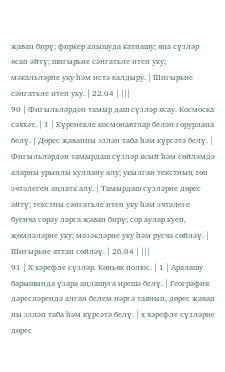җавап бирү; фиркер алышуда катнашу; яңа сүзләр ясап әйтү; шигырьне сәнгатьле итеп уку; мәкальләрне уку һәм истә калдыру. | Шигырьне сәнгатьле итеп уку. | 22.04 | |||
90 | Фигыльләрдән тамыр даш сүзләр ясау. Космоска сәяхәт. | 1 | Күренекле космонавтлар белән горурлана белү. | Дөрес җавапны эзләп таба һәм күрсәтә белү. | Фигыльләрдән тамырдаш сүзләр ясый һәм сөйләмдә аларны урынлы куллану алу; укылган текстның төп эчтәлеген аңлата алу. | Тамырдаш сүзләрне дөрес әйтү; текстны сәнгатьле итеп уку һәм эчтәлеге буенча сорау ларга җавап бирү; сор аулар куеп, җөмләләрне уку; мәзәкләрне уку һәм русча сөйләү. | Шигырьне яттан сөйләү. | 26.04 | |||
91 | Х хәрефле сүзләр. Көньяк полюс. | 1 | Аралашу барышында үзара аңлашуга ирешә белү. | География дәресләрендә алган белем нәргә таянып, дөрес җавап ны эзләп таба һәм күрсәтә белү. | х хәрефле сүзләрне дөрес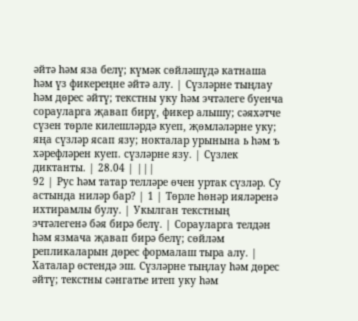әйтә һәм яза белү; күмәк сөйләшүдә катнаша һәм үз фикереңне әйтә алу. | Сүзләрне тыңлау һәм дөрес әйтү; текстны уку һәм эчтәлеге буенча сорауларга җавап бирү, фикер алышу; сәяхәтче сүзен төрле килешләрдә куеп, җөмләләрне уку; яңа сүзләр ясап язу; нокталар урынына ь һәм ъ хәрефләрен куеп. сүзләрне язу. | Сүзлек диктанты. | 28.04 | |||
92 | Рус һәм татар телләре өчен уртак сүзләр. Су астында ниләр бар? | 1 | Төрле һөнәр ияләренә ихтирамлы булу. | Укылган текстның эчтәлегенә бәя бирә белү. | Сорауларга телдән һәм язмача җавап бирә белү; сөйләм репликаларын дөрес формалаш тыра алу. | Хаталар өстендә эш. Сүзләрне тыңлау һәм дөрес әйтү; текстны сәнгатье итеп уку һәм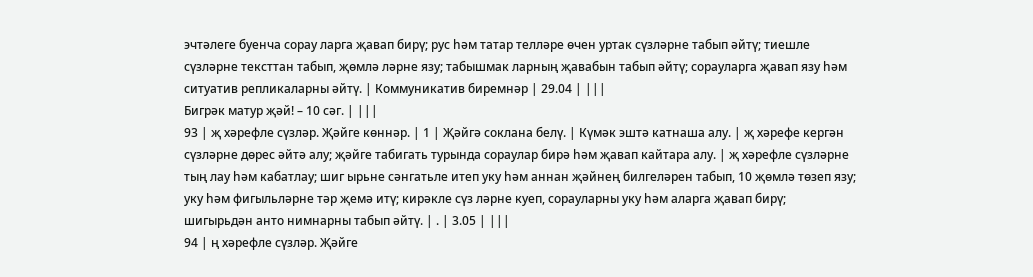эчтәлеге буенча сорау ларга җавап бирү; рус һәм татар телләре өчен уртак сүзләрне табып әйтү; тиешле сүзләрне тексттан табып, җөмлә ләрне язу; табышмак ларның җавабын табып әйтү; сорауларга җавап язу һәм ситуатив репликаларны әйтү. | Коммуникатив биремнәр | 29.04 | |||
Бигрәк матур җәй! – 10 сәг. | |||
93 | җ хәрефле сүзләр. Җәйге көннәр. | 1 | Җәйгә соклана белү. | Күмәк эштә катнаша алу. | җ хәрефе кергән сүзләрне дөрес әйтә алу; җәйге табигать турында сораулар бирә һәм җавап кайтара алу. | җ хәрефле сүзләрне тың лау һәм кабатлау; шиг ырьне сәнгатьле итеп уку һәм аннан җәйнең билгеләрен табып, 10 җөмлә төзеп язу; уку һәм фигыльләрне тәр җемә итү; кирәкле сүз ләрне куеп, сорауларны уку һәм аларга җавап бирү; шигырьдән анто нимнарны табып әйтү. | . | 3.05 | |||
94 | ң хәрефле сүзләр. Җәйге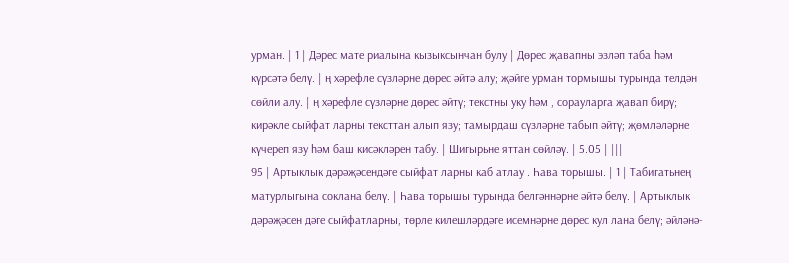урман. | 1 | Дәрес мате риалына кызыксынчан булу | Дөрес җавапны эзләп таба һәм күрсәтә белү. | ң хәрефле сүзләрне дөрес әйтә алу; җәйге урман тормышы турында телдән сөйли алу. | ң хәрефле сүзләрне дөрес әйтү; текстны уку һәм , сорауларга җавап бирү; кирәкле сыйфат ларны тексттан алып язу; тамырдаш сүзләрне табып әйтү; җөмләләрне күчереп язу һәм баш кисәкләрен табу. | Шигырьне яттан сөйләү. | 5.05 | |||
95 | Артыклык дәрәҗәсендәге сыйфат ларны каб атлау . Һава торышы. | 1 | Табигатьнең матурлыгына соклана белү. | Һава торышы турында белгәннәрне әйтә белү. | Артыклык дәрәҗәсен дәге сыйфатларны, төрле килешләрдәге исемнәрне дөрес кул лана белү; әйләнә-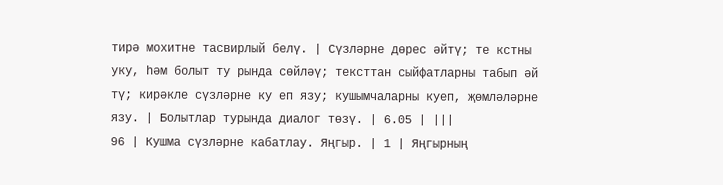тирә мохитне тасвирлый белү. | Сүзләрне дөрес әйтү; те кстны уку, һәм болыт ту рында сөйләү; тексттан сыйфатларны табып әй тү; кирәкле сүзләрне ку еп язу; кушымчаларны куеп, җөмләләрне язу. | Болытлар турында диалог төзү. | 6.05 | |||
96 | Кушма сүзләрне кабатлау. Яңгыр. | 1 | Яңгырның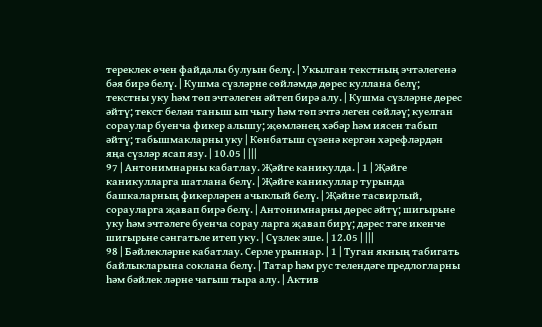тереклек өчен файдалы булуын белү. | Укылган текстның эчтәлегенә бәя бирә белү. | Кушма сүзләрне сөйләмдә дөрес куллана белү; текстны уку һәм төп эчтәлеген әйтеп бирә алу. | Кушма сүзләрне дөрес әйтү; текст белән таныш ып чыгу һәм төп эчтә леген сөйләү; куелган сораулар буенча фикер алышу; җөмләнең хәбәр һәм иясен табып әйтү; табышмакларны уку | Көнбатыш сүзенә кергән хәрефләрдән яңа сүзләр ясап язу. | 10.05 | |||
97 | Антонимнарны кабатлау. Җәйге каникулда. | 1 | Җәйге каникулларга шатлана белү. | Җәйге каникуллар турында башкаларның фикерләрен ачыклый белү. | Җәйне тасвирлый, сорауларга җавап бирә белү. | Антонимнарны дөрес әйтү; шигырьне уку һәм эчтәлеге буенча сорау ларга җавап бирү; дәрес тәге икенче шигырьне сәнгатьле итеп уку. | Сүзлек эше. | 12.05 | |||
98 | Бәйлекләрне кабатлау. Серле урыннар. | 1 | Туган якның табигать байлыкларына соклана белү. | Татар һәм рус телендәге предлогларны һәм бәйлек ләрне чагыш тыра алу. | Актив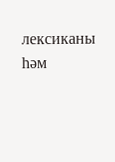лексиканы һәм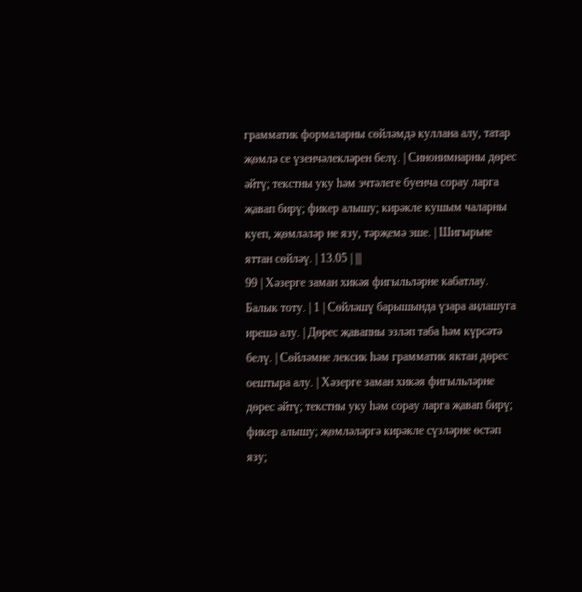грамматик формаларны сөйләмдә куллана алу, татар җөмлә се үзенчәлекләрен белү. | Синонимнарны дөрес әйтү; текстны уку һәм эчтәлеге буенча сорау ларга җавап бирү; фикер алышу; кирәкле кушым чаларны куеп, җөмләләр не язу, тәрҗемә эше. | Шигырьне яттан сөйләү. | 13.05 | |||
99 | Хәзерге заман хикәя фигыльләрне кабатлау. Балык тоту. | 1 | Сөйләшү барышында үзара аңлашуга ирешә алу. | Дөрес җавапны эзләп таба һәм күрсәтә белү. | Сөйләмне лексик һәм грамматик яктан дөрес оештыра алу. | Хәзерге заман хикәя фигыльләрне дөрес әйтү; текстны уку һәм сорау ларга җавап бирү; фикер алышу; җөмләләргә кирәкле сүзләрне өстәп язу;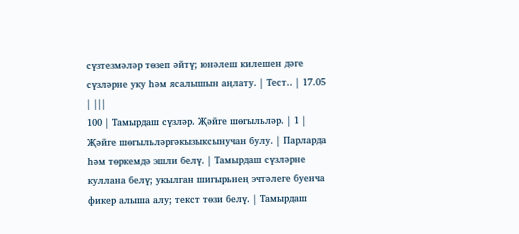сүзтезмәләр төзеп әйтү; юнәлеш килешен дәге сүзләрне уку һәм ясалышын аңлату. | Тест.. | 17.05 | |||
100 | Тамырдаш сүзләр. Җәйге шөгыльләр. | 1 | Җәйге шөгыльләргәкызыксынучан булу. | Парларда һәм төркемдә эшли белү. | Тамырдаш сүзләрне куллана белү; укылган шигырьнең эчтәлеге буенча фикер алыша алу; текст төзи белү. | Тамырдаш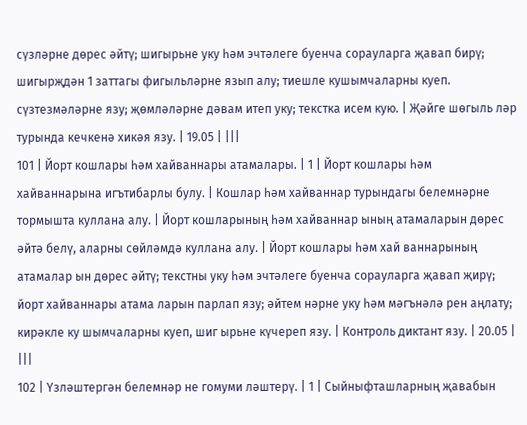сүзләрне дөрес әйтү; шигырьне уку һәм эчтәлеге буенча сорауларга җавап бирү; шигырҗдән 1 заттагы фигыльләрне язып алу; тиешле кушымчаларны куеп. сүзтезмәләрне язу; җөмләләрне дәвам итеп уку; текстка исем кую. | Җәйге шөгыль ләр турында кечкенә хикәя язу. | 19.05 | |||
101 | Йорт кошлары һәм хайваннары атамалары. | 1 | Йорт кошлары һәм хайваннарына игътибарлы булу. | Кошлар һәм хайваннар турындагы белемнәрне тормышта куллана алу. | Йорт кошларының һәм хайваннар ының атамаларын дөрес әйтә белү, аларны сөйләмдә куллана алу. | Йорт кошлары һәм хай ваннарының атамалар ын дөрес әйтү; текстны уку һәм эчтәлеге буенча сорауларга җавап җирү; йорт хайваннары атама ларын парлап язу; әйтем нәрне уку һәм мәгънәлә рен аңлату; кирәкле ку шымчаларны куеп, шиг ырьне күчереп язу. | Контроль диктант язу. | 20.05 | |||
102 | Үзләштергән белемнәр не гомуми ләштерү. | 1 | Сыйныфташларның җавабын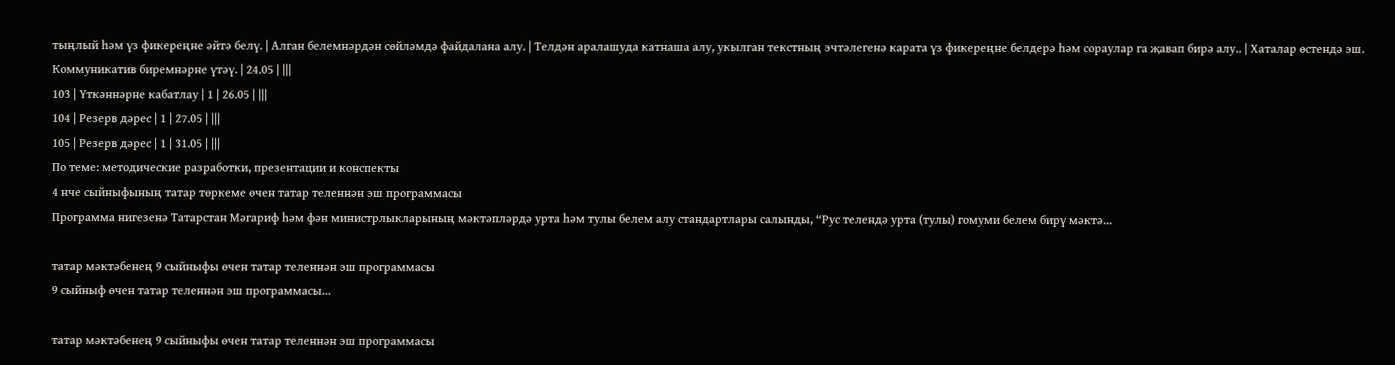тыңлый һәм үз фикереңне әйтә белү. | Алган белемнәрдән сөйләмдә файдалана алу. | Телдән аралашуда катнаша алу, укылган текстның эчтәлегенә карата үз фикереңне белдерә һәм сораулар га җавап бирә алу.. | Хаталар өстендә эш. Коммуникатив биремнәрне үтәү. | 24.05 | |||
103 | Үткәннәрне кабатлау | 1 | 26.05 | |||
104 | Резерв дәрес | 1 | 27.05 | |||
105 | Резерв дәрес | 1 | 31.05 | |||
По теме: методические разработки, презентации и конспекты
4 нче сыйныфының татар төркеме өчен татар теленнән эш программасы
Программа нигезенә Татарстан Мәгариф һәм фән министрлыкларының мәктәпләрдә урта һәм тулы белем алу стандартлары салынды, “Рус телендә урта (тулы) гомуми белем бирү мәктә...

татар мәктәбенең 9 сыйныфы өчен татар теленнән эш программасы
9 сыйныф өчен татар теленнән эш программасы...

татар мәктәбенең 9 сыйныфы өчен татар теленнән эш программасы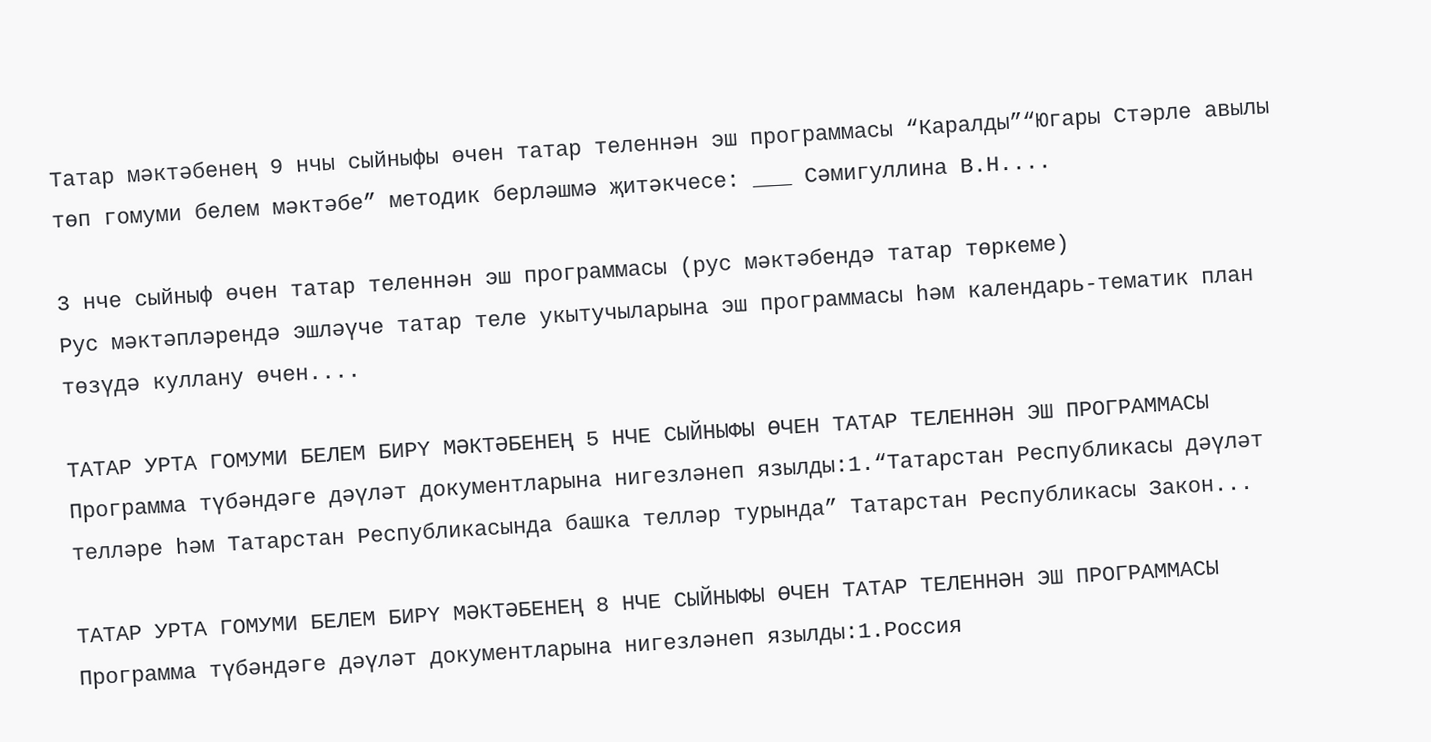Татар мәктәбенең 9 нчы сыйныфы өчен татар теленнән эш программасы “Каралды”“Югары Стәрле авылы төп гомуми белем мәктәбе” методик берләшмә җитәкчесе: ___ Сәмигуллина В.Н....

3 нче сыйныф өчен татар теленнән эш программасы (рус мәктәбендә татар төркеме)
Рус мәктәпләрендә эшләүче татар теле укытучыларына эш программасы һәм календарь-тематик план төзүдә куллану өчен....

ТАТАР УРТА ГОМУМИ БЕЛЕМ БИРҮ МӘКТӘБЕНЕҢ 5 НЧЕ СЫЙНЫФЫ ӨЧЕН ТАТАР ТЕЛЕННӘН ЭШ ПРОГРАММАСЫ
Программа түбәндәге дәүләт документларына нигезләнеп язылды:1.“Татарстан Республикасы дәүләт телләре һәм Татарстан Республикасында башка телләр турында” Татарстан Республикасы Закон...

ТАТАР УРТА ГОМУМИ БЕЛЕМ БИРҮ МӘКТӘБЕНЕҢ 8 НЧЕ СЫЙНЫФЫ ӨЧЕН ТАТАР ТЕЛЕННӘН ЭШ ПРОГРАММАСЫ
Программа түбәндәге дәүләт документларына нигезләнеп язылды:1.Россия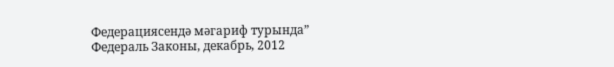Федерациясендә мәгариф турында” Федераль Законы, декабрь, 2012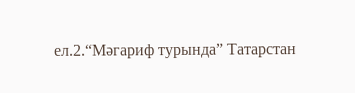ел.2.“Мәгариф турында” Татарстан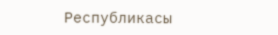Республикасы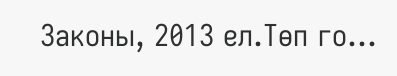Законы, 2013 ел.Төп го...